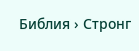Библия › Стронг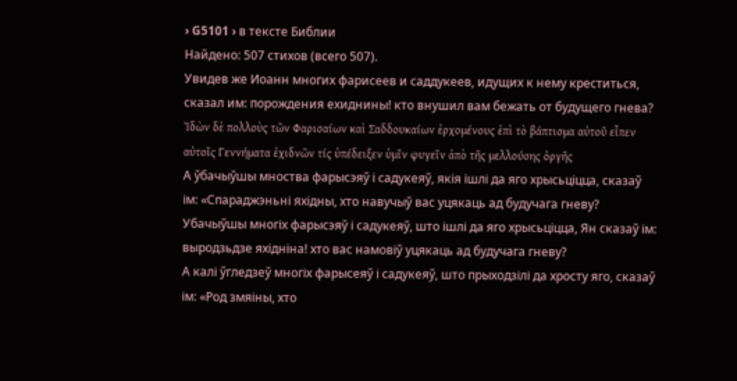› G5101 › в тексте Библии
Найдено: 507 стихов (всего 507).
Увидев же Иоанн многих фарисеев и саддукеев, идущих к нему креститься, сказал им: порождения ехиднины! кто внушил вам бежать от будущего гнева?
Ἰδὼν δὲ πολλοὺς τῶν Φαρισαίων καὶ Σαδδουκαίων ἐρχομένους ἐπὶ τὸ βάπτισμα αὐτοῦ εἶπεν αὐτοῖς Γεννήματα ἐχιδνῶν τίς ὑπέδειξεν ὑμῖν φυγεῖν ἀπὸ τῆς μελλούσης ὀργῆς
А ўбачыўшы мноства фарысэяў і садукеяў, якія ішлі да яго хрысьціцца, сказаў ім: «Спараджэньні яхідны, хто навучыў вас уцякаць ад будучага гневу?
Убачыўшы многіх фарысэяў і садукеяў, што ішлі да яго хрысьціцца, Ян сказаў ім: выродзьдзе яхідніна! хто вас намовіў уцякаць ад будучага гневу?
А калі ўгледзеў многіх фарысеяў і садукеяў, што прыходзілі да хросту яго, сказаў ім: «Род змяіны, хто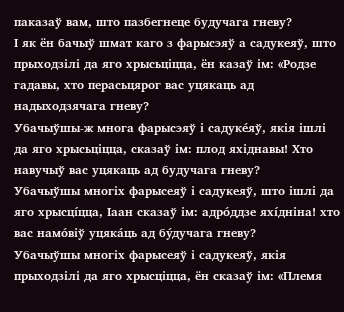паказаў вам, што пазбегнеце будучага гневу?
І як ён бачыў шмат каго з фарысэяў а садукеяў, што прыходзілі да яго хрысьціцца, ён казаў ім: «Родзе гадавы, хто перасьцярог вас уцякаць ад надыходзячага гневу?
Убачыўшы-ж многа фарысэяў і садуке́яў, якія ішлі да яго хрысьціцца, сказаў ім: плод яхіднавы! Хто навучыў вас уцякаць ад будучага гневу?
Убачыўшы многіх фарысеяў і садукеяў, што ішлі да яго хрысцíцца, Іаан сказаў ім: адро́ддзе яхíдніна! хто вас намо́віў уцяка́ць ад бу́дучага гневу?
Убачыўшы многіх фарысеяў і садукеяў, якія прыходзілі да яго хрысціцца, ён сказаў ім: «Племя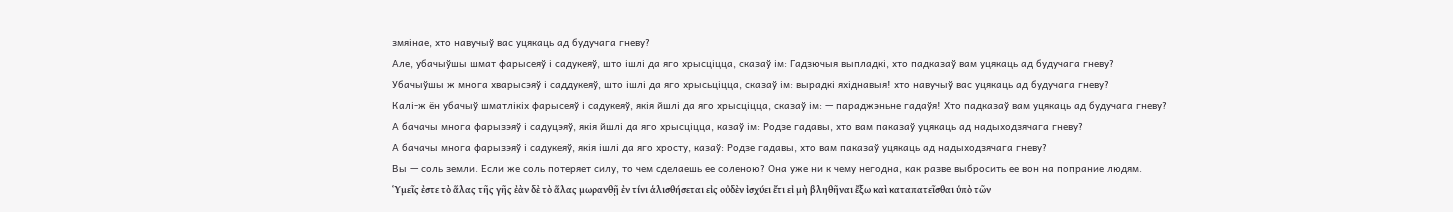змяінае, хто навучыў вас уцякаць ад будучага гневу?
Але, убачыўшы шмат фарысеяў і садукеяў, што ішлі да яго хрысціцца, сказаў ім: Гадзючыя выпладкі, хто падказаў вам уцякаць ад будучага гневу?
Убачыўшы ж многа хварысэяў і саддукеяў, што ішлі да яго хрысьціцца, сказаў ім: вырадкі яхіднавыя! хто навучыў вас уцякаць ад будучага гневу?
Калі-ж ён убачыў шматлікіх фарысеяў і садукеяў, якія йшлі да яго хрысціцца, сказаў ім: — параджэньне гадаўя! Хто падказаў вам уцякаць ад будучага гневу?
А бачачы многа фарызэяў і садуцэяў, якія йшлі да яго хрысціцца, казаў ім: Родзе гадавы, хто вам паказаў уцякаць ад надыходзячага гневу?
А бачачы многа фарызэяў і садукеяў, якія ішлі да яго хросту, казаў: Родзе гадавы, хто вам паказаў уцякаць ад надыходзячага гневу?
Вы — соль земли. Если же соль потеряет силу, то чем сделаешь ее соленою? Она уже ни к чему негодна, как разве выбросить ее вон на попрание людям.
Ὑμεῖς ἐστε τὸ ἅλας τῆς γῆς ἐὰν δὲ τὸ ἅλας μωρανθῇ ἐν τίνι ἁλισθήσεται εἰς οὐδὲν ἰσχύει ἔτι εἰ μὴ βληθῆναι ἔξω καὶ καταπατεῖσθαι ὑπὸ τῶν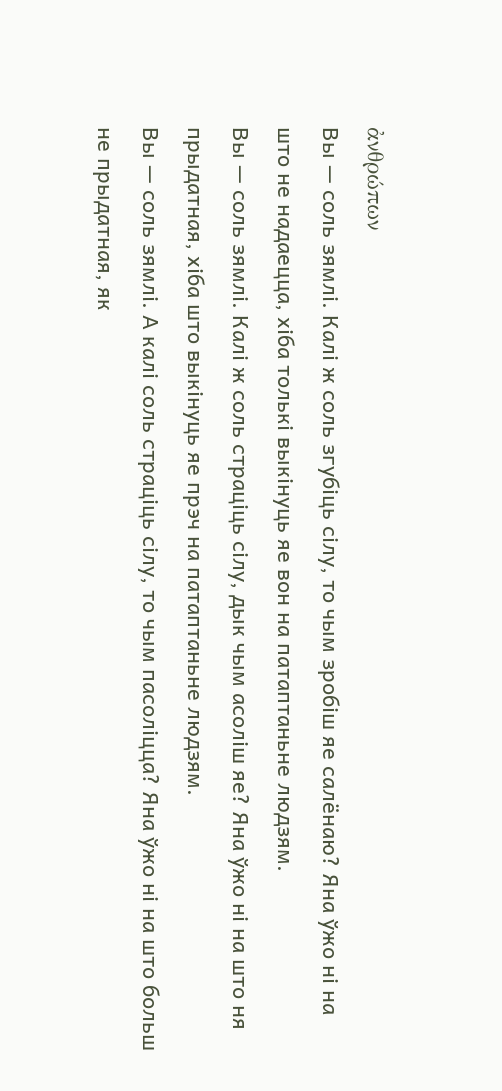ἀνθρώπων
Вы — соль зямлі. Калі ж соль згубіць сілу, то чым зробіш яе салёнаю? Яна ўжо ні на што не надаецца, хіба толькі выкінуць яе вон на патаптаньне людзям.
Вы — соль зямлі. Калі ж соль страціць сілу, дык чым асоліш яе? Яна ўжо ні на што ня прыдатная, хіба што выкінуць яе прэч на патаптаньне людзям.
Вы — соль зямлі. А калі соль страціць сілу, то чым пасоліцца? Яна ўжо ні на што больш не прыдатная, як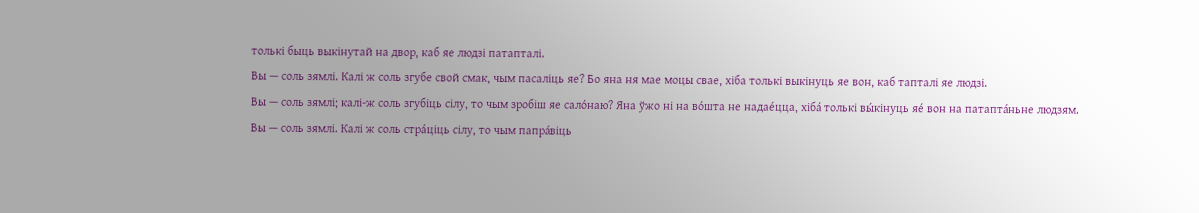толькі быць выкінутай на двор, каб яе людзі патапталі.
Вы — соль зямлі. Калі ж соль згубе свой смак, чым пасаліць яе? Бо яна ня мае моцы свае, хіба толькі выкінуць яе вон, каб тапталі яе людзі.
Вы — соль зямлі; калі-ж соль згубіць сілу, то чым зробіш яе сало́наю? Яна ўжо ні на во́шта не надае́цца, хіба́ толькі вы́кінуць яе́ вон на патапта́ньне людзям.
Вы — соль зямлі. Калі ж соль стра́ціць сілу, то чым папра́віць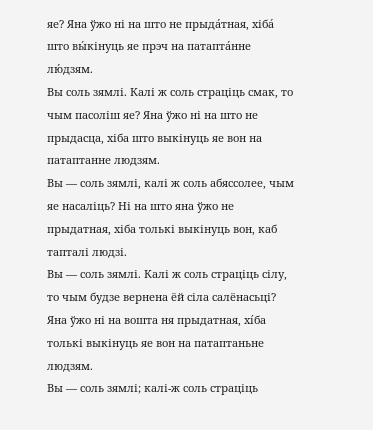яе? Яна ўжо ні на што не прыда́тная, хіба́ што вы́кінуць яе прэч на патапта́нне лю́дзям.
Вы соль зямлі. Калі ж соль страціць смак, то чым пасоліш яе? Яна ўжо ні на што не прыдасца, хіба што выкінуць яе вон на патаптанне людзям.
Вы — соль зямлі, калі ж соль абяссолее, чым яе насаліць? Ні на што яна ўжо не прыдатная, хіба толькі выкінуць вон, каб тапталі людзі.
Вы — соль зямлі. Калі ж соль страціць сілу, то чым будзе вернена ёй сіла салёнасьці? Яна ўжо ні на вошта ня прыдатная, хíба толькі выкінуць яе вон на патаптаньне людзям.
Вы — соль зямлі; калі-ж соль страціць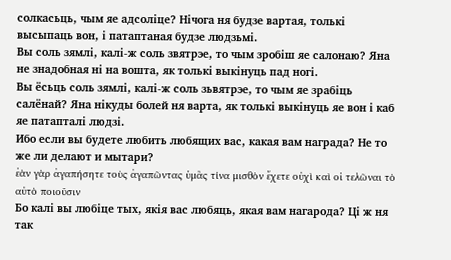солкасьць, чым яе адсоліце? Нічога ня будзе вартая, толькі высыпаць вон, і патаптаная будзе людзьмі.
Вы соль зямлі, калі-ж соль звятрэе, то чым зробіш яе салонаю? Яна не знадобная ні на вошта, як толькі выкінуць пад ногі.
Вы ёсьць соль зямлі, калі-ж соль зьвятрэе, то чым яе зрабіць салёнай? Яна нікуды болей ня варта, як толькі выкінуць яе вон і каб яе патапталі людзі.
Ибо если вы будете любить любящих вас, какая вам награда? Не то же ли делают и мытари?
ἐὰν γὰρ ἀγαπήσητε τοὺς ἀγαπῶντας ὑμᾶς τίνα μισθὸν ἔχετε οὐχὶ καὶ οἱ τελῶναι τὸ αὐτὸ ποιοῦσιν
Бо калі вы любіце тых, якія вас любяць, якая вам нагарода? Ці ж ня так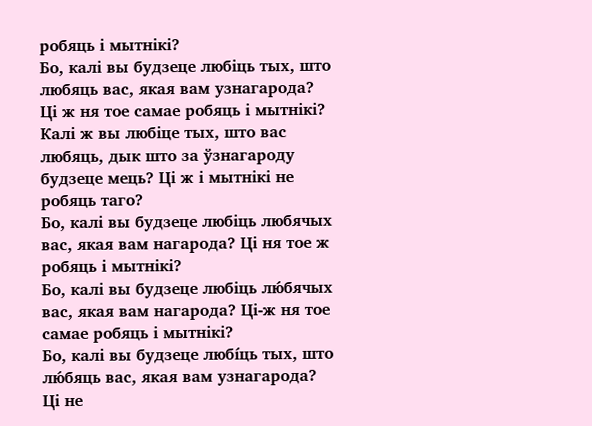робяць і мытнікі?
Бо, калі вы будзеце любіць тых, што любяць вас, якая вам узнагарода? Ці ж ня тое самае робяць і мытнікі?
Калі ж вы любіце тых, што вас любяць, дык што за ўзнагароду будзеце мець? Ці ж і мытнікі не робяць таго?
Бо, калі вы будзеце любіць любячых вас, якая вам нагарода? Ці ня тое ж робяць і мытнікі?
Бо, калі вы будзеце любіць лю́бячых вас, якая вам нагарода? Ці-ж ня тое самае робяць і мытнікі?
Бо, калі вы будзеце любíць тых, што лю́бяць вас, якая вам узнагарода? Ці не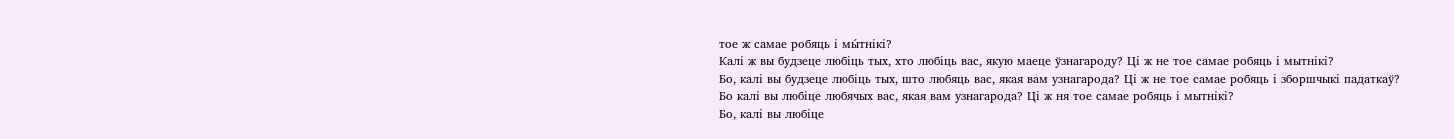тое ж самае робяць і мы́тнікі?
Калі ж вы будзеце любіць тых, хто любіць вас, якую маеце ўзнагароду? Ці ж не тое самае робяць і мытнікі?
Бо, калі вы будзеце любіць тых, што любяць вас, якая вам узнагарода? Ці ж не тое самае робяць і зборшчыкі падаткаў?
Бо калі вы любіце любячых вас, якая вам узнагарода? Ці ж ня тое самае робяць і мытнікі?
Бо, калі вы любіце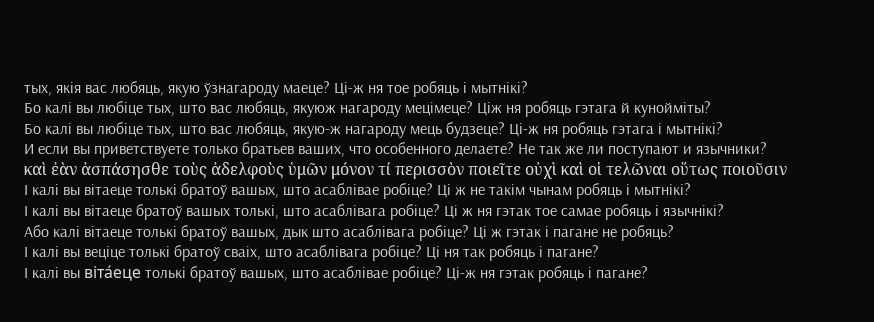тых, якія вас любяць, якую ўзнагароду маеце? Ці-ж ня тое робяць і мытнікі?
Бо калі вы любіце тых, што вас любяць, якуюж нагароду мецімеце? Ціж ня робяць гэтага й кунойміты?
Бо калі вы любіце тых, што вас любяць, якую-ж нагароду мець будзеце? Ці-ж ня робяць гэтага і мытнікі?
И если вы приветствуете только братьев ваших, что особенного делаете? Не так же ли поступают и язычники?
καὶ ἐὰν ἀσπάσησθε τοὺς ἀδελφοὺς ὑμῶν μόνον τί περισσὸν ποιεῖτε οὐχὶ καὶ οἱ τελῶναι οὕτως ποιοῦσιν
І калі вы вітаеце толькі братоў вашых, што асаблівае робіце? Ці ж не такім чынам робяць і мытнікі?
І калі вы вітаеце братоў вашых толькі, што асаблівага робіце? Ці ж ня гэтак тое самае робяць і язычнікі?
Або калі вітаеце толькі братоў вашых, дык што асаблівага робіце? Ці ж гэтак і пагане не робяць?
І калі вы веціце толькі братоў сваіх, што асаблівага робіце? Ці ня так робяць і пагане?
І калі вы віта́еце толькі братоў вашых, што асаблівае робіце? Ці-ж ня гэтак робяць і пагане?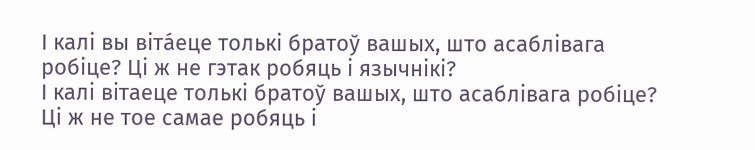І калі вы віта́еце толькі братоў вашых, што асаблівага робіце? Ці ж не гэтак робяць і язычнікі?
І калі вітаеце толькі братоў вашых, што асаблівага робіце? Ці ж не тое самае робяць і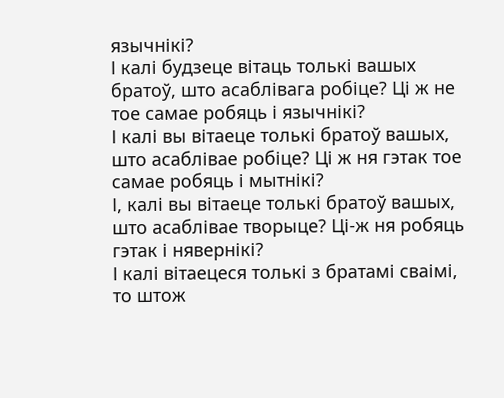язычнікі?
І калі будзеце вітаць толькі вашых братоў, што асаблівага робіце? Ці ж не тое самае робяць і язычнікі?
І калі вы вітаеце толькі братоў вашых, што асаблівае робіце? Ці ж ня гэтак тое самае робяць і мытнікі?
І, калі вы вітаеце толькі братоў вашых, што асаблівае творыце? Ці-ж ня робяць гэтак і нявернікі?
І калі вітаецеся толькі з братамі сваімі, то штож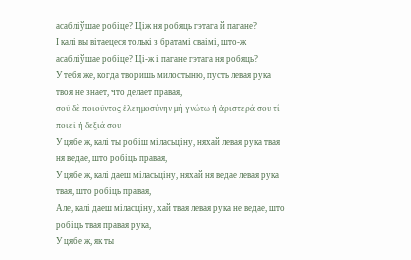асабліўшае робіце? Ціж ня робяць гэтага й пагане?
І калі вы вітаецеся толькі з братамі сваімі, што-ж асабліўшае робіце? Ці-ж і пагане гэтага ня робяць?
У тебя же, когда творишь милостыню, пусть левая рука твоя не знает, что делает правая,
σοῦ δὲ ποιοῦντος ἐλεημοσύνην μὴ γνώτω ἡ ἀριστερά σου τί ποιεῖ ἡ δεξιά σου
У цябе ж, калі ты робіш міласьціну, няхай левая рука твая ня ведае, што робіць правая,
У цябе ж, калі даеш міласьціну, няхай ня ведае левая рука твая, што робіць правая,
Але, калі даеш міласціну, хай твая левая рука не ведае, што робіць твая правая рука,
У цябе ж, як ты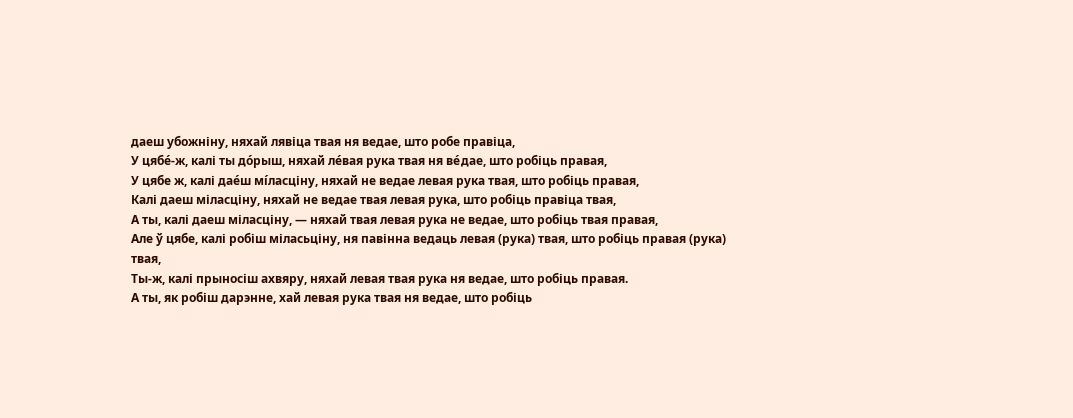даеш убожніну, няхай лявіца твая ня ведае, што робе правіца,
У цябе́-ж, калі ты до́рыш, няхай ле́вая рука твая ня ве́дае, што робіць правая,
У цябе ж, калі дае́ш мíласціну, няхай не ведае левая рука твая, што робіць правая,
Калі даеш міласціну, няхай не ведае твая левая рука, што робіць правіца твая,
А ты, калі даеш міласціну, — няхай твая левая рука не ведае, што робіць твая правая,
Але ў цябе, калі робіш міласьціну, ня павінна ведаць левая (рука) твая, што робіць правая (рука) твая,
Ты-ж, калі прыносіш ахвяру, няхай левая твая рука ня ведае, што робіць правая.
А ты, як робіш дарэнне, хай левая рука твая ня ведае, што робіць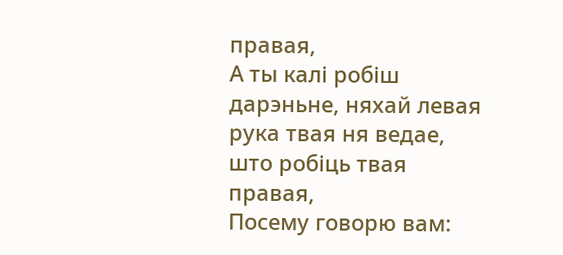правая,
А ты калі робіш дарэньне, няхай левая рука твая ня ведае, што робіць твая правая,
Посему говорю вам: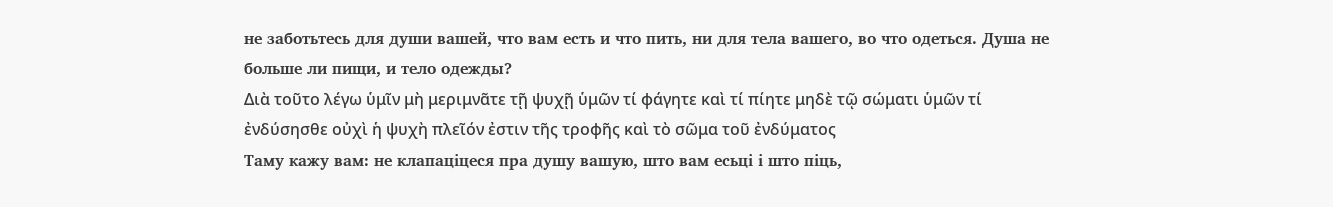не заботьтесь для души вашей, что вам есть и что пить, ни для тела вашего, во что одеться. Душа не больше ли пищи, и тело одежды?
Διὰ τοῦτο λέγω ὑμῖν μὴ μεριμνᾶτε τῇ ψυχῇ ὑμῶν τί φάγητε καὶ τί πίητε μηδὲ τῷ σώματι ὑμῶν τί ἐνδύσησθε οὐχὶ ἡ ψυχὴ πλεῖόν ἐστιν τῆς τροφῆς καὶ τὸ σῶμα τοῦ ἐνδύματος
Таму кажу вам: не клапаціцеся пра душу вашую, што вам есьці і што піць,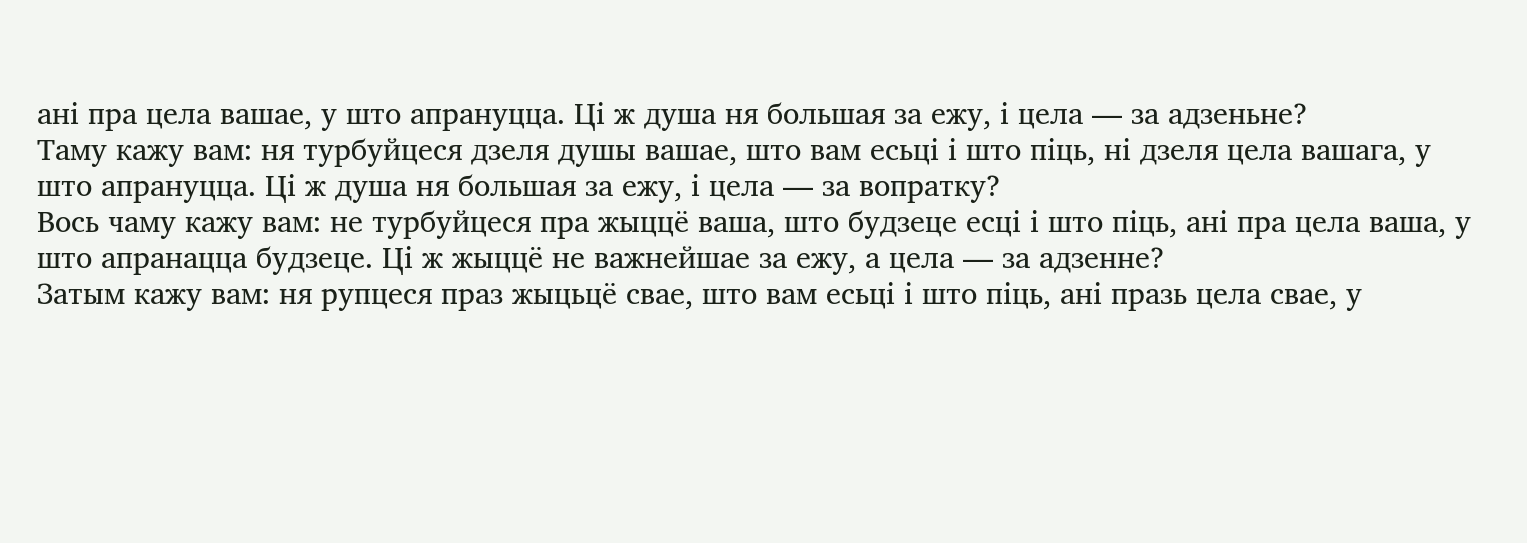ані пра цела вашае, у што апрануцца. Ці ж душа ня большая за ежу, і цела — за адзеньне?
Таму кажу вам: ня турбуйцеся дзеля душы вашае, што вам есьці і што піць, ні дзеля цела вашага, у што апрануцца. Ці ж душа ня большая за ежу, і цела — за вопратку?
Вось чаму кажу вам: не турбуйцеся пра жыццё ваша, што будзеце есці і што піць, ані пра цела ваша, у што апранацца будзеце. Ці ж жыццё не важнейшае за ежу, а цела — за адзенне?
Затым кажу вам: ня рупцеся праз жыцьцё свае, што вам есьці і што піць, ані празь цела свае, у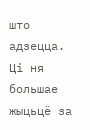што адзецца. Ці ня большае жыцьцё за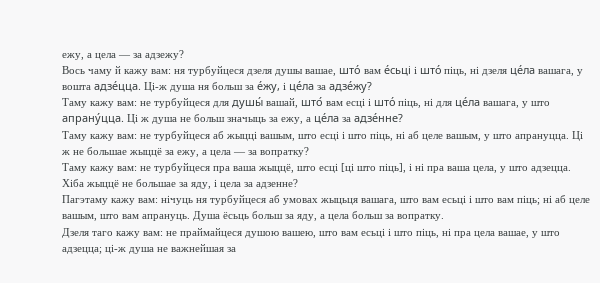ежу, а цела — за адзежу?
Вось чаму й кажу вам: ня турбуйцеся дзеля душы вашае, што́ вам е́сьці і што́ піць, ні дзеля це́ла вашага, у вошта адзе́цца. Ці-ж душа ня больш за е́жу, і це́ла за адзе́жу?
Таму кажу вам: не турбуйцеся для душы́ вашай, што́ вам есці і што́ піць, ні для це́ла вашага, у што апрану́цца. Ці ж душа не больш значыць за ежу, а це́ла за адзе́нне?
Таму кажу вам: не турбуйцеся аб жыцці вашым, што есці і што піць, ні аб целе вашым, у што апрануцца. Ці ж не большае жыццё за ежу, а цела — за вопратку?
Таму кажу вам: не турбуйцеся пра ваша жыццё, што есці [ці што піць], і ні пра ваша цела, у што адзецца. Хіба жыццё не большае за яду, і цела за адзенне?
Пагэтаму кажу вам: нічуць ня турбуйцеся аб умовах жыцьця вашага, што вам есьці і што вам піць; ні аб целе вашым, што вам апрануць. Душа ёсьць больш за яду, а цела больш за вопратку.
Дзеля таго кажу вам: не праймайцеся душою вашею, што вам есьці і што піць, ні пра цела вашае, у што адзецца; ці-ж душа не важнейшая за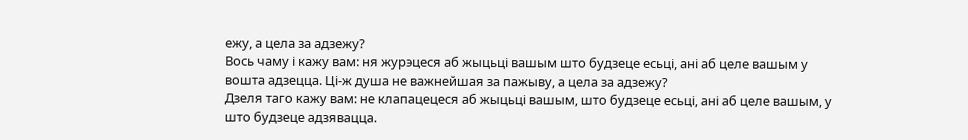ежу, а цела за адзежу?
Вось чаму і кажу вам: ня журэцеся аб жыцьці вашым што будзеце есьці, ані аб целе вашым у вошта адзецца. Ці-ж душа не важнейшая за пажыву, а цела за адзежу?
Дзеля таго кажу вам: не клапацецеся аб жыцьці вашым, што будзеце есьці, ані аб целе вашым, у што будзеце адзявацца.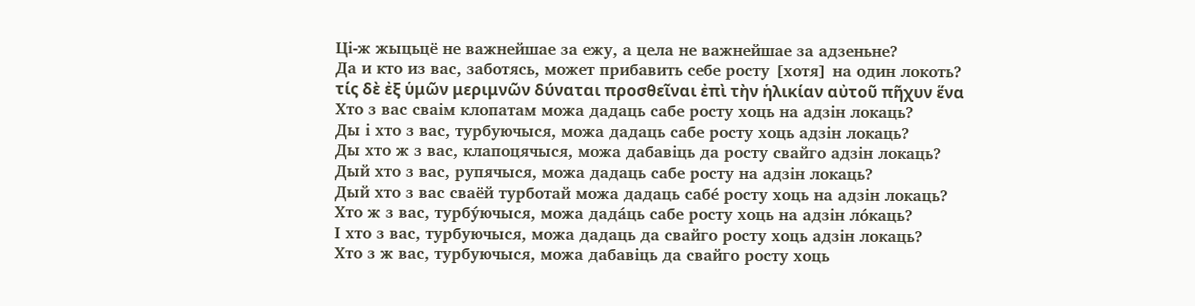Ці-ж жыцьцё не важнейшае за ежу, а цела не важнейшае за адзеньне?
Да и кто из вас, заботясь, может прибавить себе росту [хотя] на один локоть?
τίς δὲ ἐξ ὑμῶν μεριμνῶν δύναται προσθεῖναι ἐπὶ τὴν ἡλικίαν αὐτοῦ πῆχυν ἕνα
Хто з вас сваім клопатам можа дадаць сабе росту хоць на адзін локаць?
Ды і хто з вас, турбуючыся, можа дадаць сабе росту хоць адзін локаць?
Ды хто ж з вас, клапоцячыся, можа дабавіць да росту свайго адзін локаць?
Дый хто з вас, рупячыся, можа дадаць сабе росту на адзін локаць?
Дый хто з вас сваёй турботай можа дадаць сабе́ росту хоць на адзін локаць?
Хто ж з вас, турбу́ючыся, можа дада́ць сабе росту хоць на адзін ло́каць?
І хто з вас, турбуючыся, можа дадаць да свайго росту хоць адзін локаць?
Хто з ж вас, турбуючыся, можа дабавіць да свайго росту хоць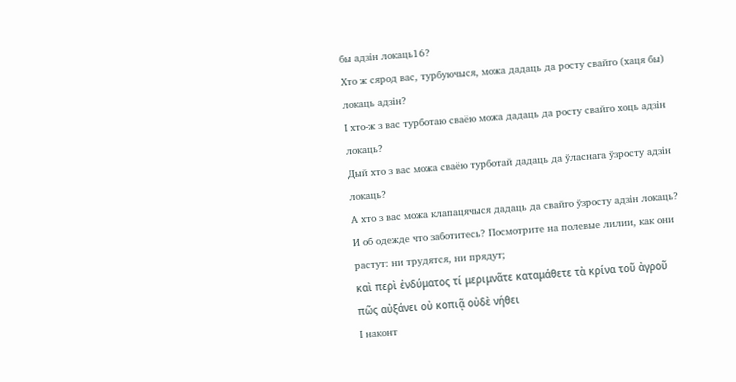бы адзін локаць16?
Хто ж сярод вас, турбуючыся, можа дадаць да росту свайго (хаця бы) локаць адзін?
І хто-ж з вас турботаю сваёю можа дадаць да росту свайго хоць адзін локаць?
Дый хто з вас можа сваёю турботай дадаць да ўласнага ўзросту адзін локаць?
А хто з вас можа клапацячыся дадаць да свайго ўзросту адзін локаць?
И об одежде что заботитесь? Посмотрите на полевые лилии, как они растут: ни трудятся, ни прядут;
καὶ περὶ ἐνδύματος τί μεριμνᾶτε καταμάθετε τὰ κρίνα τοῦ ἀγροῦ πῶς αὐξάνει οὐ κοπιᾷ οὐδὲ νήθει
І наконт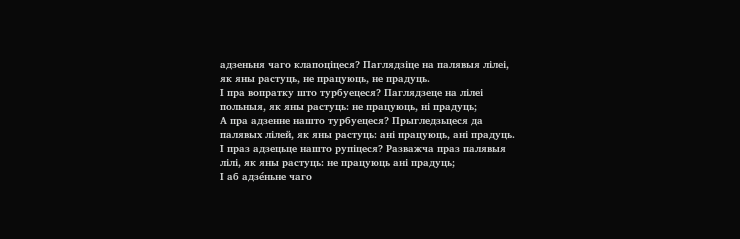адзеньня чаго клапоціцеся? Паглядзіце на палявыя лілеі, як яны растуць, не працуюць, не прадуць.
І пра вопратку што турбуецеся? Паглядзеце на лілеі польныя, як яны растуць: не працуюць, ні прадуць;
А пра адзенне нашто турбуецеся? Прыгледзьцеся да палявых лілей, як яны растуць: ані працуюць, ані прадуць.
І праз адзецьце нашто рупіцеся? Разважча праз палявыя лілі, як яны растуць: не працуюць ані прадуць;
І аб адзе́ньне чаго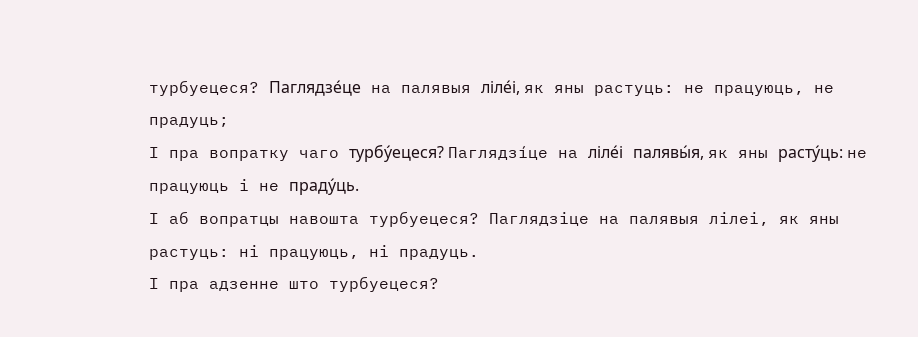турбуецеся? Паглядзе́це на палявыя ліле́і, як яны растуць: не працуюць, не прадуць;
І пра вопратку чаго турбу́ецеся? Паглядзíце на ліле́і палявы́я, як яны расту́ць: не працуюць і не праду́ць.
І аб вопратцы навошта турбуецеся? Паглядзіце на палявыя лілеі, як яны растуць: ні працуюць, ні прадуць.
І пра адзенне што турбуецеся?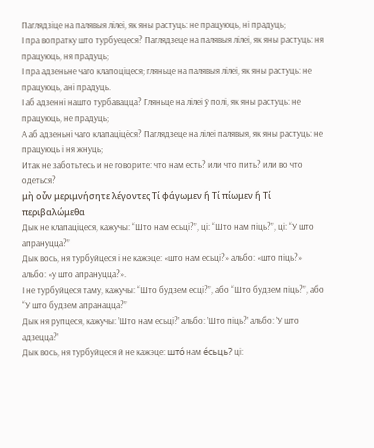Паглядзіце на палявыя лілеі, як яны растуць: не працуюць, ні прадуць;
І пра вопратку што турбуецеся? Паглядзеце на палявыя лілеі, як яны растуць: ня працуюць, ня прадуць;
І пра адзеньне чаго клапоціцеся; гляньце на палявыя лілеі, як яны растуць: не працуюць, ані прадуць.
І аб адзенні нашто турбавацца? Гляньце на лілеі ў полі, як яны растуць: не працуюць, не прадуць;
А аб адзеньні чаго клапаціцёся? Паглядзеце на лілеі палявыя, як яны растуць: не працуюць і ня жнуць;
Итак не заботьтесь и не говорите: что нам есть? или что пить? или во что одеться?
μὴ οὖν μεριμνήσητε λέγοντες Τί φάγωμεν ἤ Τί πίωμεν ἤ Τί περιβαλώμεθα
Дык не клапаціцеся, кажучы: “Што нам есьці?”, ці: “Што нам піць?”, ці: “У што апрануцца?”
Дык вось, ня турбуйцеся і не кажэце: «што нам есьці?» альбо: «што піць?» альбо: «у што апрануцца?».
І не турбуйцеся таму, кажучы: “Што будзем есці?”, або “Што будзем піць?”, або “У што будзем апранацца?”
Дык ня рупцеся, кажучы: ’Што нам есьці?’ альбо: ’Што піць?’ альбо: ’У што адзецца?’
Дык вось, ня турбуйцеся й не кажэце: што́ нам е́сьць? ці: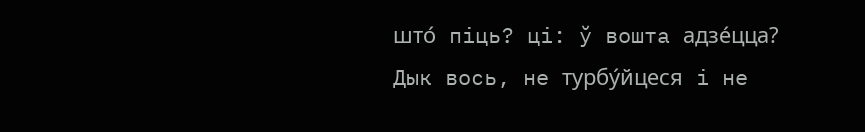што́ піць? ці: ў вошта адзе́цца?
Дык вось, не турбу́йцеся і не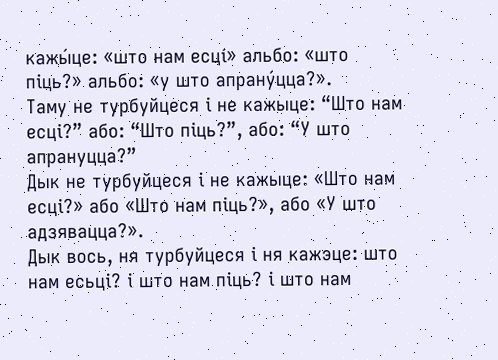кажы́це: «што нам есцí» альбо: «што піць?» альбо: «у што апрану́цца?».
Таму не турбуйцеся і не кажыце: “Што нам есці?” або: “Што піць?”, або: “У што апрануцца?”
Дык не турбуйцеся і не кажыце: «Што нам есці?» або «Што нам піць?», або «У што адзявацца?».
Дык вось, ня турбуйцеся і ня кажэце: што нам есьці? і што нам піць? і што нам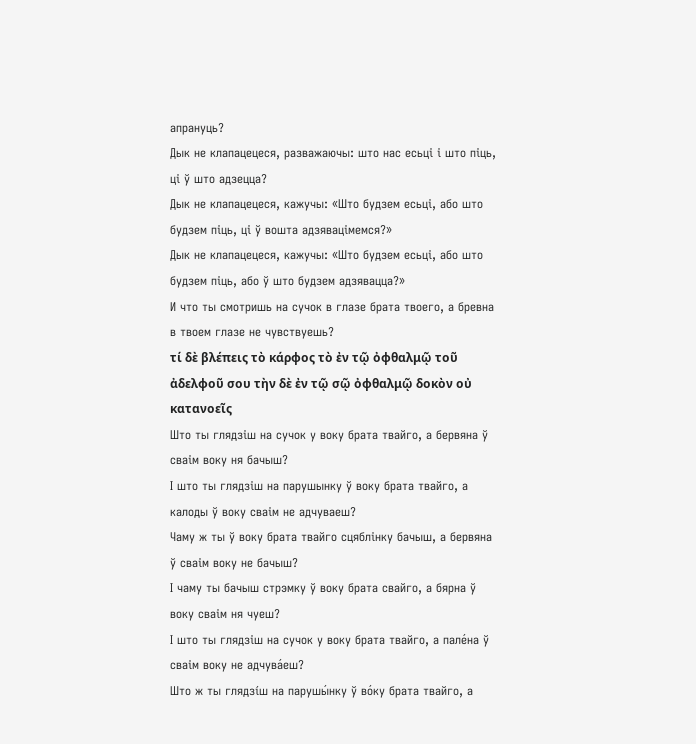апрануць?
Дык не клапацецеся, разважаючы: што нас есьці і што піць, ці ў што адзецца?
Дык не клапацецеся, кажучы: «Што будзем есьці, або што будзем піць, ці ў вошта адзявацімемся?»
Дык не клапацецеся, кажучы: «Што будзем есьці, або што будзем піць, або ў што будзем адзявацца?»
И что ты смотришь на сучок в глазе брата твоего, а бревна в твоем глазе не чувствуешь?
τί δὲ βλέπεις τὸ κάρφος τὸ ἐν τῷ ὀφθαλμῷ τοῦ ἀδελφοῦ σου τὴν δὲ ἐν τῷ σῷ ὀφθαλμῷ δοκὸν οὐ κατανοεῖς
Што ты глядзіш на сучок у воку брата твайго, а бервяна ў сваім воку ня бачыш?
І што ты глядзіш на парушынку ў воку брата твайго, а калоды ў воку сваім не адчуваеш?
Чаму ж ты ў воку брата твайго сцяблінку бачыш, а бервяна ў сваім воку не бачыш?
І чаму ты бачыш стрэмку ў воку брата свайго, а бярна ў воку сваім ня чуеш?
І што ты глядзіш на сучок у воку брата твайго, а пале́на ў сваім воку не адчува́еш?
Што ж ты глядзíш на парушы́нку ў во́ку брата твайго, а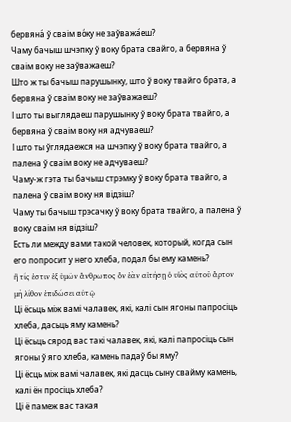бервяна́ ў сваім во́ку не заўважа́еш?
Чаму бачыш шчэпку ў воку брата свайго, а бервяна ў сваім воку не заўважаеш?
Што ж ты бачыш парушынку, што ў воку твайго брата, а бервяна ў сваім воку не заўважаеш?
І што ты выглядаеш парушынку ў воку брата твайго, а бервяна ў сваім воку ня адчуваеш?
І што ты ўглядаежся на шчэпку ў воку брата твайго, а палена ў сваім воку не адчуваеш?
Чаму-ж гэта ты бачыш стрэмку ў воку брата твайго, а палена ў сваім воку ня відзіш?
Чаму ты бачыш трэсачку ў воку брата твайго, а палена ў воку сваім ня відзіш?
Есть ли между вами такой человек, который, когда сын его попросит у него хлеба, подал бы ему камень?
ἢ τίς ἐστιν ἐξ ὑμῶν ἄνθρωπος ὃν ἐὰν αἰτήσῃ ὁ υἱὸς αὐτοῦ ἄρτον μὴ λίθον ἐπιδώσει αὐτῷ
Ці ёсьць між вамі чалавек, які, калі сын ягоны папросіць хлеба, дасьць яму камень?
Ці ёсьць сярод вас такі чалавек, які, калі папросіць сын ягоны ў яго хлеба, камень падаў бы яму?
Ці ёсць між вамі чалавек, які дасць сыну свайму камень, калі ён просіць хлеба?
Ці ё памеж вас такая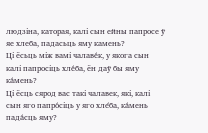людзіна, каторая, калі сын ейны папросе ў яе хлеба, падасьць яму камень?
Ці ёсьць між вамі чалаве́к, у якога сын калі папросіць хле́ба, ён даў бы яму ка́мень?
Ці ёсць сярод вас такі чалавек, які, калі сын яго папро́сіць у яго хле́ба, ка́мень пада́сць яму?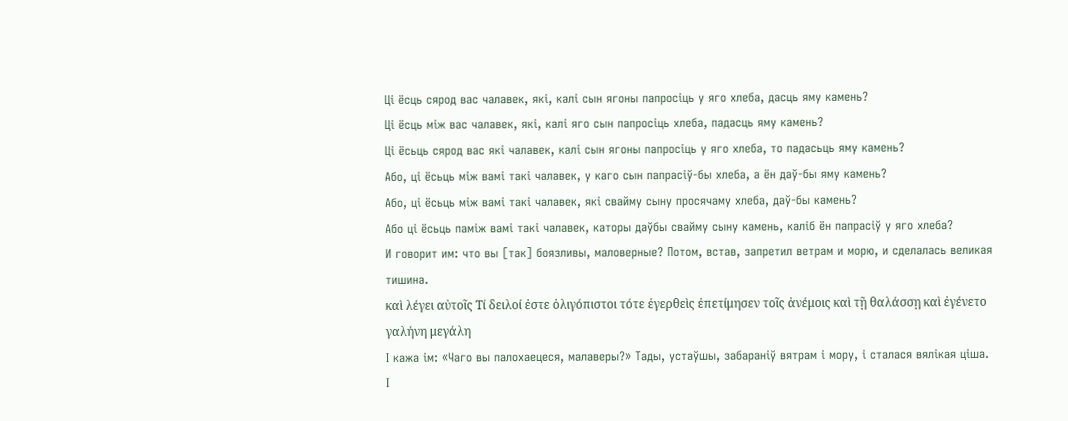Ці ёсць сярод вас чалавек, які, калі сын ягоны папросіць у яго хлеба, дасць яму камень?
Ці ёсць між вас чалавек, які, калі яго сын папросіць хлеба, падасць яму камень?
Ці ёсьць сярод вас які чалавек, калі сын ягоны папросіць у яго хлеба, то падасьць яму камень?
Або, ці ёсьць між вамі такі чалавек, у каго сын папрасіў-бы хлеба, а ён даў-бы яму камень?
Або, ці ёсьць між вамі такі чалавек, які свайму сыну просячаму хлеба, даў-бы камень?
Або ці ёсьць паміж вамі такі чалавек, каторы даўбы свайму сыну камень, каліб ён папрасіў у яго хлеба?
И говорит им: что вы [так] боязливы, маловерные? Потом, встав, запретил ветрам и морю, и сделалась великая тишина.
καὶ λέγει αὐτοῖς Τί δειλοί ἐστε ὀλιγόπιστοι τότε ἐγερθεὶς ἐπετίμησεν τοῖς ἀνέμοις καὶ τῇ θαλάσσῃ καὶ ἐγένετο γαλήνη μεγάλη
І кажа ім: «Чаго вы палохаецеся, малаверы?» Тады, устаўшы, забараніў вятрам і мору, і сталася вялікая ціша.
І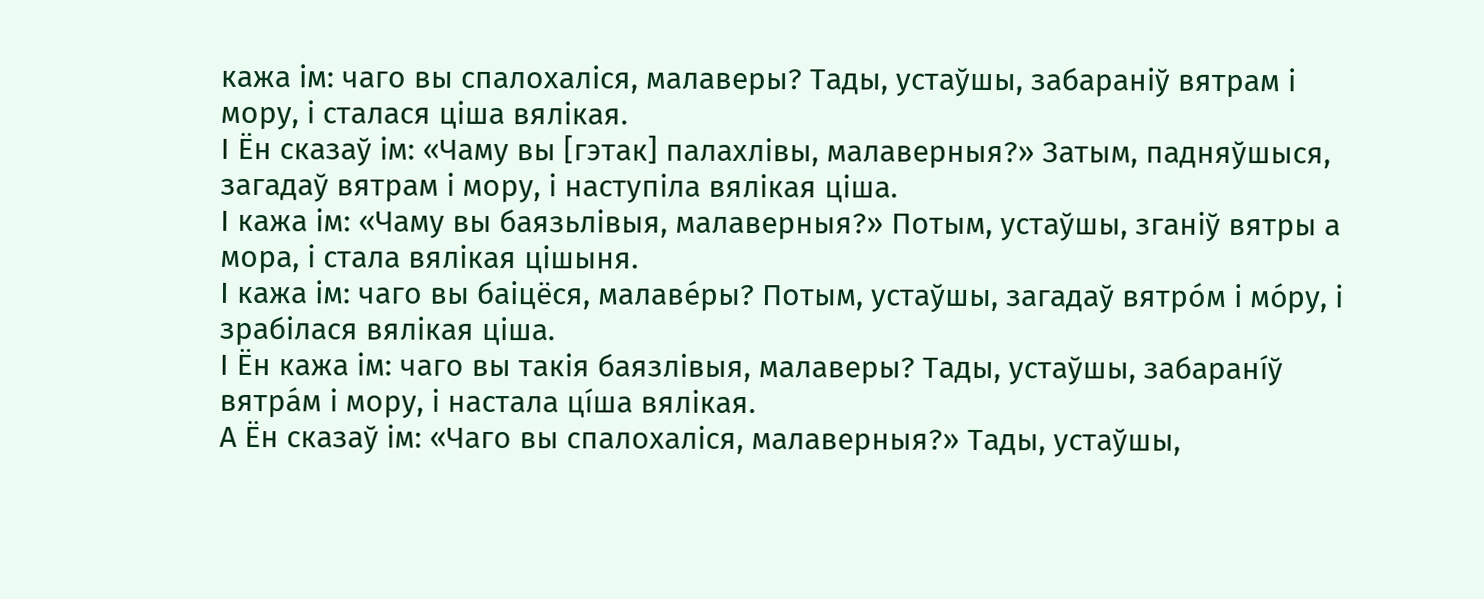кажа ім: чаго вы спалохаліся, малаверы? Тады, устаўшы, забараніў вятрам і мору, і сталася ціша вялікая.
І Ён сказаў ім: «Чаму вы [гэтак] палахлівы, малаверныя?» Затым, падняўшыся, загадаў вятрам і мору, і наступіла вялікая ціша.
І кажа ім: «Чаму вы баязьлівыя, малаверныя?» Потым, устаўшы, зганіў вятры а мора, і стала вялікая цішыня.
І кажа ім: чаго вы баіцёся, малаве́ры? Потым, устаўшы, загадаў вятро́м і мо́ру, і зрабілася вялікая ціша.
І Ён кажа ім: чаго вы такія баязлівыя, малаверы? Тады, устаўшы, забаранíў вятра́м і мору, і настала цíша вялікая.
А Ён сказаў ім: «Чаго вы спалохаліся, малаверныя?» Тады, устаўшы,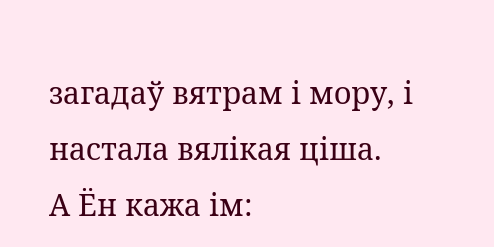загадаў вятрам і мору, і настала вялікая ціша.
А Ён кажа ім: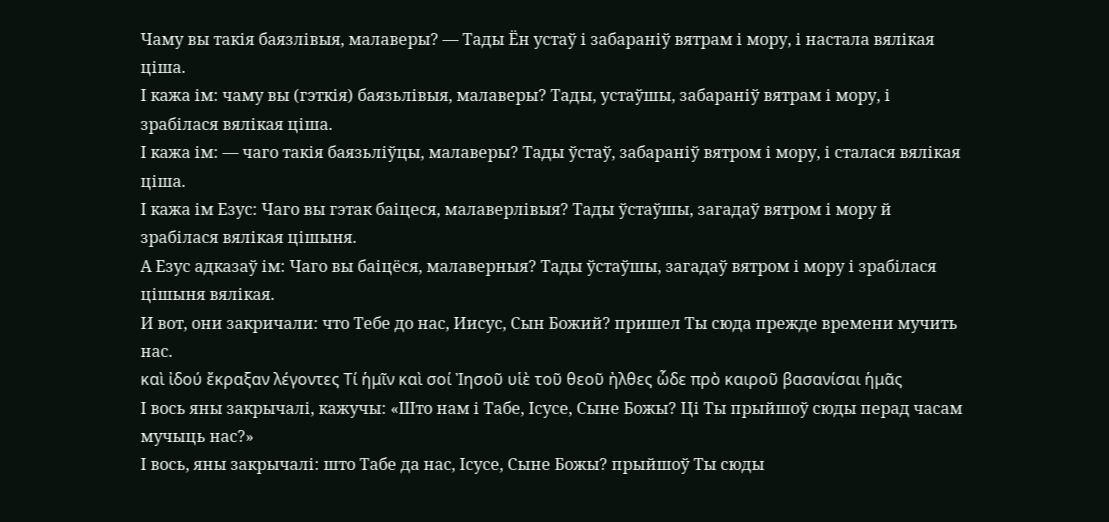Чаму вы такія баязлівыя, малаверы? — Тады Ён устаў і забараніў вятрам і мору, і настала вялікая ціша.
І кажа ім: чаму вы (гэткія) баязьлівыя, малаверы? Тады, устаўшы, забараніў вятрам і мору, і зрабілася вялікая ціша.
І кажа ім: — чаго такія баязьліўцы, малаверы? Тады ўстаў, забараніў вятром і мору, і сталася вялікая ціша.
І кажа ім Езус: Чаго вы гэтак баіцеся, малаверлівыя? Тады ўстаўшы, загадаў вятром і мору й зрабілася вялікая цішыня.
А Езус адказаў ім: Чаго вы баіцёся, малаверныя? Тады ўстаўшы, загадаў вятром і мору і зрабілася цішыня вялікая.
И вот, они закричали: что Тебе до нас, Иисус, Сын Божий? пришел Ты сюда прежде времени мучить нас.
καὶ ἰδού ἔκραξαν λέγοντες Τί ἡμῖν καὶ σοί Ἰησοῦ υἱὲ τοῦ θεοῦ ἠλθες ὧδε πρὸ καιροῦ βασανίσαι ἡμᾶς
І вось яны закрычалі, кажучы: «Што нам і Табе, Ісусе, Сыне Божы? Ці Ты прыйшоў сюды перад часам мучыць нас?»
І вось, яны закрычалі: што Табе да нас, Ісусе, Сыне Божы? прыйшоў Ты сюды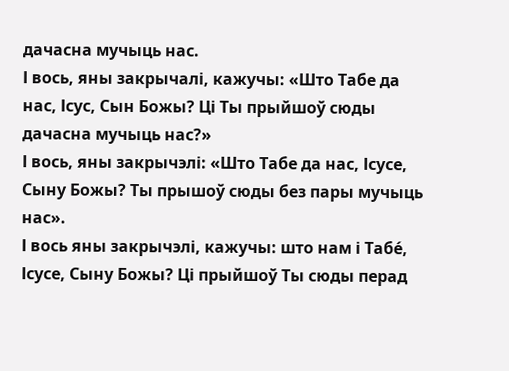дачасна мучыць нас.
І вось, яны закрычалі, кажучы: «Што Табе да нас, Ісус, Сын Божы? Ці Ты прыйшоў сюды дачасна мучыць нас?»
І вось, яны закрычэлі: «Што Табе да нас, Ісусе, Сыну Божы? Ты прышоў сюды без пары мучыць нас».
І вось яны закрычэлі, кажучы: што нам і Табе́, Ісусе, Сыну Божы? Ці прыйшоў Ты сюды перад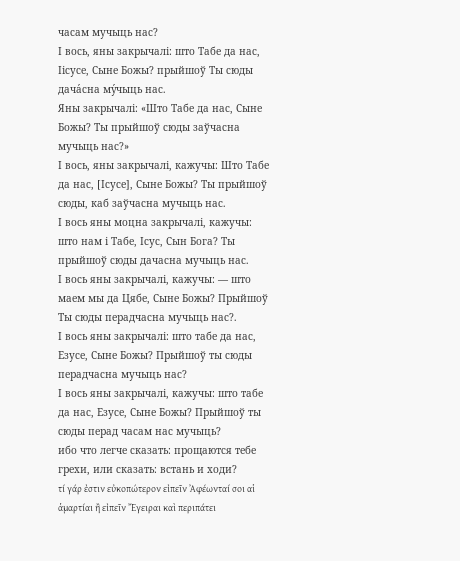часам мучыць нас?
І вось, яны закрычалі: што Табе да нас, Іісусе, Сыне Божы? прыйшоў Ты сюды дача́сна му́чыць нас.
Яны закрычалі: «Што Табе да нас, Сыне Божы? Ты прыйшоў сюды заўчасна мучыць нас?»
І вось, яны закрычалі, кажучы: Што Табе да нас, [Ісусе], Сыне Божы? Ты прыйшоў сюды, каб заўчасна мучыць нас.
І вось яны моцна закрычалі, кажучы: што нам і Табе, Ісус, Сын Бога? Ты прыйшоў сюды дачасна мучыць нас.
І вось яны закрычалі, кажучы: — што маем мы да Цябе, Сыне Божы? Прыйшоў Ты сюды перадчасна мучыць нас?.
І вось яны закрычалі: што табе да нас, Езусе, Сыне Божы? Прыйшоў ты сюды перадчасна мучыць нас?
І вось яны закрычалі, кажучы: што табе да нас, Езусе, Сыне Божы? Прыйшоў ты сюды перад часам нас мучыць?
ибо что легче сказать: прощаются тебе грехи, или сказать: встань и ходи?
τί γάρ ἐστιν εὐκοπώτερον εἰπεῖν Ἀφέωνταί σοι αἱ ἁμαρτίαι ἢ εἰπεῖν Ἔγειραι καὶ περιπάτει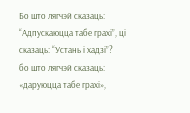Бо што лягчэй сказаць: “Адпускаюцца табе грахі”, ці сказаць: “Устань і хадзі”?
бо што лягчэй сказаць: «даруюцца табе грахі»,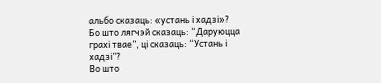альбо сказаць: «устань і хадзі»?
Бо што лягчэй сказаць: “Даруюцца грахі твае”, ці сказаць: “Устань і хадзі”?
Во што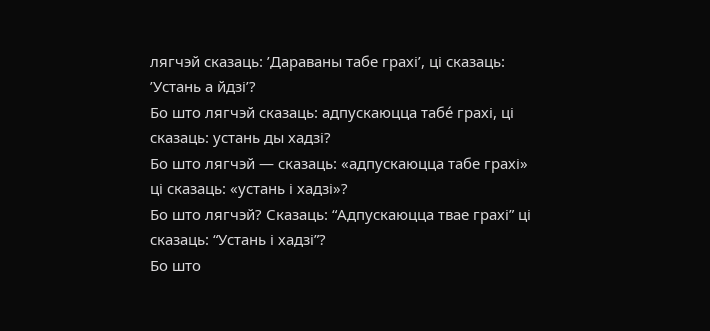лягчэй сказаць: ’Дараваны табе грахі’, ці сказаць: ’Устань а йдзі’?
Бо што лягчэй сказаць: адпускаюцца табе́ грахі, ці сказаць: устань ды хадзі?
Бо што лягчэй — сказаць: «адпускаюцца табе грахі» ці сказаць: «устань і хадзі»?
Бо што лягчэй? Сказаць: “Адпускаюцца твае грахі” ці сказаць: “Устань і хадзі”?
Бо што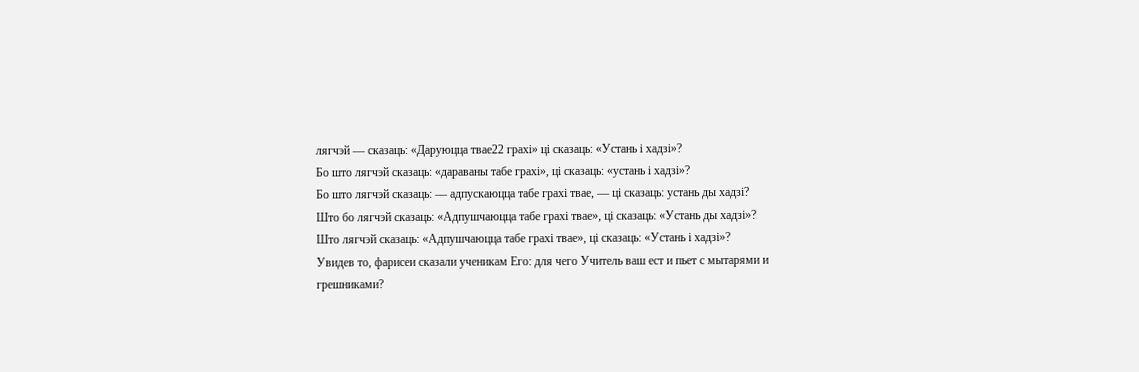лягчэй — сказаць: «Даруюцца твае22 грахі» ці сказаць: «Устань і хадзі»?
Бо што лягчэй сказаць: «дараваны табе грахі», ці сказаць: «устань і хадзі»?
Бо што лягчэй сказаць: — адпускаюцца табе грахі твае, — ці сказаць: устань ды хадзі?
Што бо лягчэй сказаць: «Адпушчаюцца табе грахі твае», ці сказаць: «Устань ды хадзі»?
Што лягчэй сказаць: «Адпушчаюцца табе грахі твае», ці сказаць: «Устань і хадзі»?
Увидев то, фарисеи сказали ученикам Его: для чего Учитель ваш ест и пьет с мытарями и грешниками?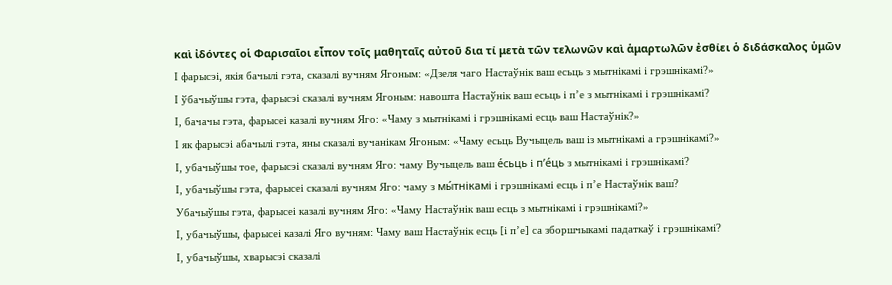καὶ ἰδόντες οἱ Φαρισαῖοι εἶπον τοῖς μαθηταῖς αὐτοῦ δια τί μετὰ τῶν τελωνῶν καὶ ἁμαρτωλῶν ἐσθίει ὁ διδάσκαλος ὑμῶν
І фарысэі, якія бачылі гэта, сказалі вучням Ягоным: «Дзеля чаго Настаўнік ваш есьць з мытнікамі і грэшнікамі?»
І ўбачыўшы гэта, фарысэі сказалі вучням Ягоным: навошта Настаўнік ваш есьць і п’е з мытнікамі і грэшнікамі?
І, бачачы гэта, фарысеі казалі вучням Яго: «Чаму з мытнікамі і грэшнікамі есць ваш Настаўнік?»
І як фарысэі абачылі гэта, яны сказалі вучанікам Ягоным: «Чаму есьць Вучыцель ваш із мытнікамі а грэшнікамі?»
І, убачыўшы тое, фарысэі сказалі вучням Яго: чаму Вучыцель ваш е́сьць і п’е́ць з мытнікамі і грэшнікамі?
І, убачыўшы гэта, фарысеі сказалі вучням Яго: чаму з мы́тнікамі і грэшнікамі есць і п’е Настаўнік ваш?
Убачыўшы гэта, фарысеі казалі вучням Яго: «Чаму Настаўнік ваш есць з мытнікамі і грэшнікамі?»
І, убачыўшы, фарысеі казалі Яго вучням: Чаму ваш Настаўнік есць [і п’е] са зборшчыкамі падаткаў і грэшнікамі?
І, убачыўшы, хварысэі сказалі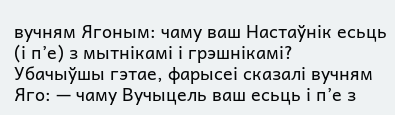вучням Ягоным: чаму ваш Настаўнік есьць (і п’е) з мытнікамі і грэшнікамі?
Убачыўшы гэтае, фарысеі сказалі вучням Яго: — чаму Вучыцель ваш есьць і п’е з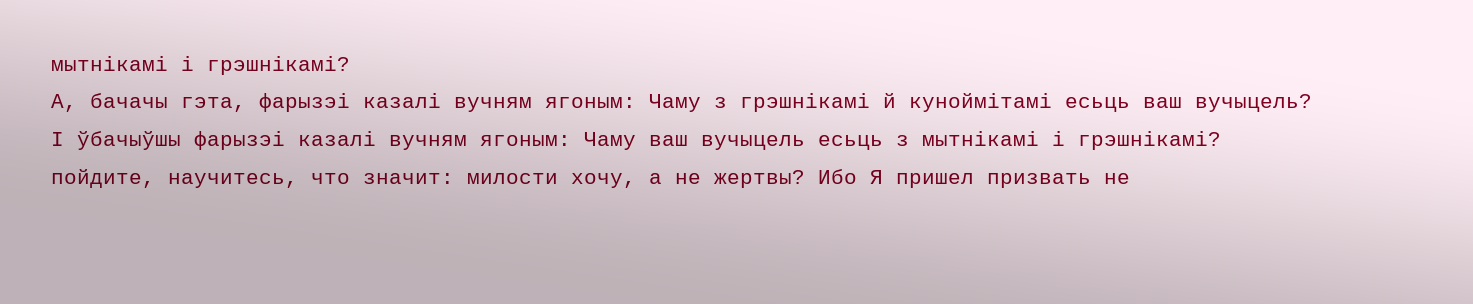мытнікамі і грэшнікамі?
А, бачачы гэта, фарызэі казалі вучням ягоным: Чаму з грэшнікамі й куноймітамі есьць ваш вучыцель?
І ўбачыўшы фарызэі казалі вучням ягоным: Чаму ваш вучыцель есьць з мытнікамі і грэшнікамі?
пойдите, научитесь, что значит: милости хочу, а не жертвы? Ибо Я пришел призвать не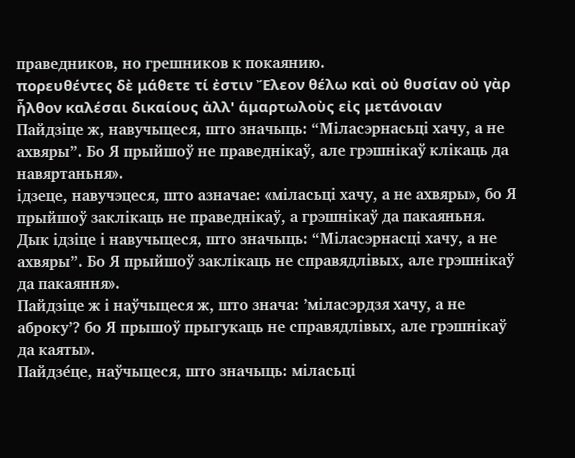праведников, но грешников к покаянию.
πορευθέντες δὲ μάθετε τί ἐστιν Ἔλεον θέλω καὶ οὐ θυσίαν οὐ γὰρ ἦλθον καλέσαι δικαίους ἀλλ' ἁμαρτωλοὺς εἰς μετάνοιαν
Пайдзіце ж, навучыцеся, што значыць: “Міласэрнасьці хачу, а не ахвяры”. Бо Я прыйшоў не праведнікаў, але грэшнікаў клікаць да навяртаньня».
ідзеце, навучэцеся, што азначае: «міласьці хачу, а не ахвяры», бо Я прыйшоў заклікаць не праведнікаў, а грэшнікаў да пакаяньня.
Дык ідзіце і навучыцеся, што значыць: “Міласэрнасці хачу, а не ахвяры”. Бо Я прыйшоў заклікаць не справядлівых, але грэшнікаў да пакаяння».
Пайдзіце ж і наўчыцеся ж, што знача: ’міласэрдзя хачу, а не аброку’? бо Я прышоў прыгукаць не справядлівых, але грэшнікаў да каяты».
Пайдзе́це, наўчыцеся, што значыць: міласьці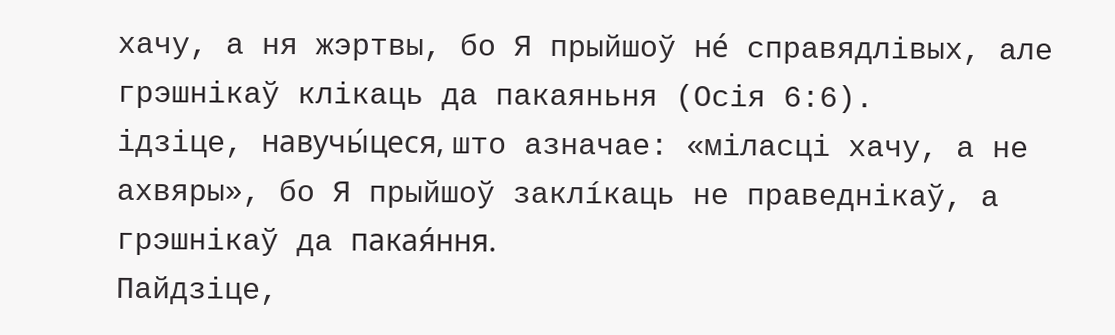хачу, а ня жэртвы, бо Я прыйшоў не́ справядлівых, але грэшнікаў клікаць да пакаяньня (Осія 6:6).
ідзіце, навучы́цеся, што азначае: «міласці хачу, а не ахвяры», бо Я прыйшоў заклíкаць не праведнікаў, а грэшнікаў да пакая́ння.
Пайдзіце,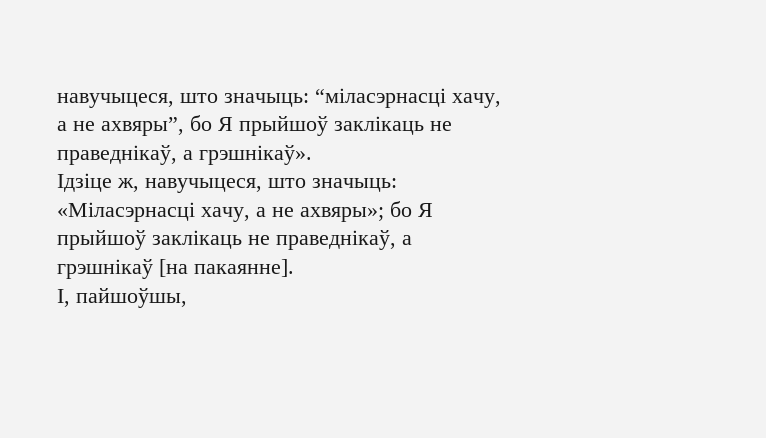навучыцеся, што значыць: “міласэрнасці хачу, а не ахвяры”, бо Я прыйшоў заклікаць не праведнікаў, а грэшнікаў».
Ідзіце ж, навучыцеся, што значыць: «Міласэрнасці хачу, а не ахвяры»; бо Я прыйшоў заклікаць не праведнікаў, а грэшнікаў [на пакаянне].
І, пайшоўшы,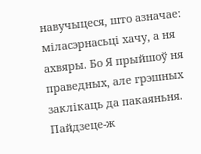навучыцеся, што азначае: міласэрнасьці хачу, а ня ахвяры. Бо Я прыйшоў ня праведных, але грэшных заклікаць да пакаяньня.
Пайдзеце-ж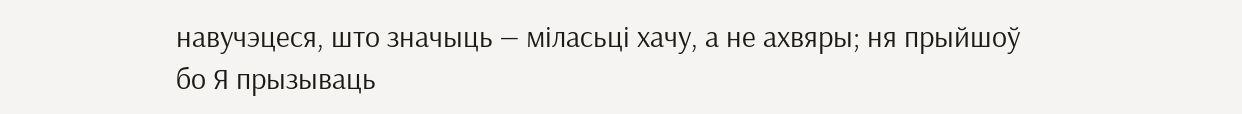навучэцеся, што значыць — міласьці хачу, а не ахвяры; ня прыйшоў бо Я прызываць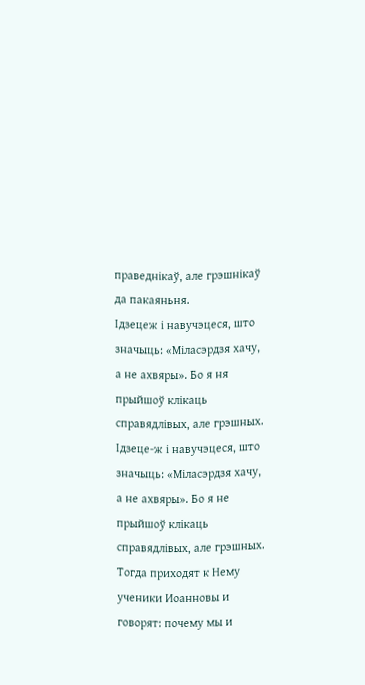праведнікаў, але грэшнікаў да пакаяньня.
Ідзецеж і навучэцеся, што значыць: «Міласэрдзя хачу, а не ахвяры». Бо я ня прыйшоў клікаць справядлівых, але грэшных.
Ідзеце-ж і навучэцеся, што значыць: «Міласэрдзя хачу, а не ахвяры». Бо я не прыйшоў клікаць справядлівых, але грэшных.
Тогда приходят к Нему ученики Иоанновы и говорят: почему мы и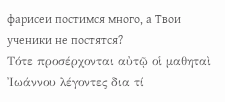фарисеи постимся много, а Твои ученики не постятся?
Τότε προσέρχονται αὐτῷ οἱ μαθηταὶ Ἰωάννου λέγοντες δια τί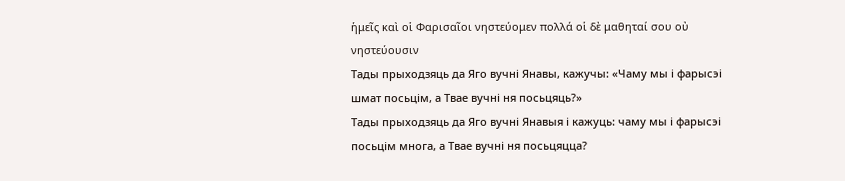ἡμεῖς καὶ οἱ Φαρισαῖοι νηστεύομεν πολλά οἱ δὲ μαθηταί σου οὐ νηστεύουσιν
Тады прыходзяць да Яго вучні Янавы, кажучы: «Чаму мы і фарысэі шмат посьцім, а Твае вучні ня посьцяць?»
Тады прыходзяць да Яго вучні Янавыя і кажуць: чаму мы і фарысэі посьцім многа, а Твае вучні ня посьцяцца?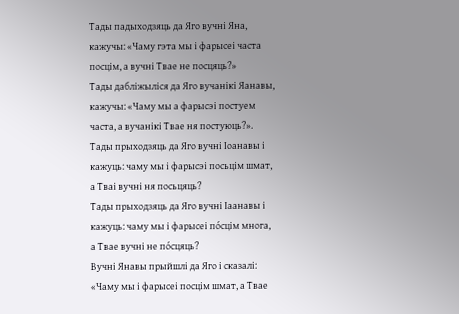Тады падыходзяць да Яго вучні Яна, кажучы: «Чаму гэта мы і фарысеі часта посцім, а вучні Твае не посцяць?»
Тады дабліжыліся да Яго вучанікі Яанавы, кажучы: «Чаму мы а фарысэі постуем часта, а вучанікі Твае ня постуюць?».
Тады прыходзяць да Яго вучні Іоанавы і кажуць: чаму мы і фарысэі посьцім шмат, а Тваі вучні ня посьцяць?
Тады прыходзяць да Яго вучні Іаанавы і кажуць: чаму мы і фарысеі по́сцім многа, а Твае вучні не по́сцяць?
Вучні Янавы прыйшлі да Яго і сказалі: «Чаму мы і фарысеі посцім шмат, а Твае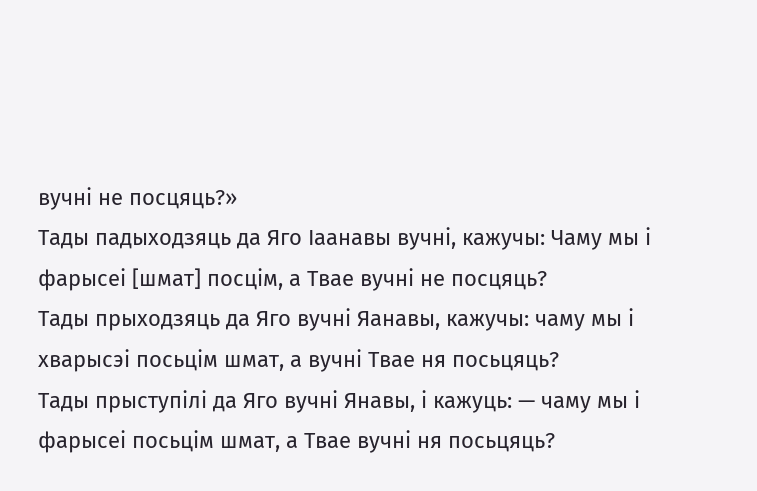вучні не посцяць?»
Тады падыходзяць да Яго Іаанавы вучні, кажучы: Чаму мы і фарысеі [шмат] посцім, а Твае вучні не посцяць?
Тады прыходзяць да Яго вучні Яанавы, кажучы: чаму мы і хварысэі посьцім шмат, а вучні Твае ня посьцяць?
Тады прыступілі да Яго вучні Янавы, і кажуць: — чаму мы і фарысеі посьцім шмат, а Твае вучні ня посьцяць?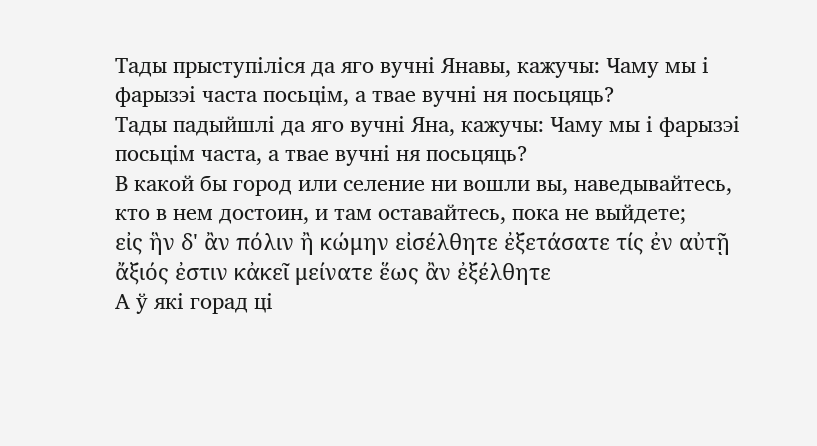Тады прыступіліся да яго вучні Янавы, кажучы: Чаму мы і фарызэі часта посьцім, а твае вучні ня посьцяць?
Тады падыйшлі да яго вучні Яна, кажучы: Чаму мы і фарызэі посьцім часта, а твае вучні ня посьцяць?
В какой бы город или селение ни вошли вы, наведывайтесь, кто в нем достоин, и там оставайтесь, пока не выйдете;
εἰς ἣν δ' ἂν πόλιν ἢ κώμην εἰσέλθητε ἐξετάσατε τίς ἐν αὐτῇ ἄξιός ἐστιν κἀκεῖ μείνατε ἕως ἂν ἐξέλθητε
А ў які горад ці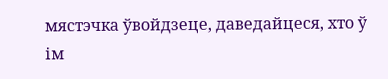мястэчка ўвойдзеце, даведайцеся, хто ў ім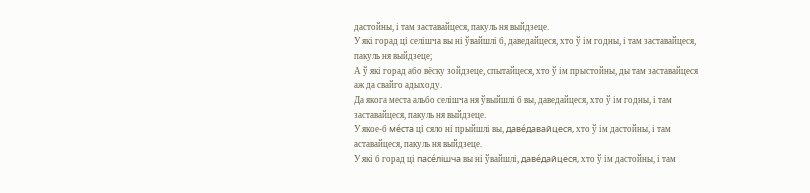дастойны, і там заставайцеся, пакуль ня выйдзеце.
У які горад ці селішча вы ні ўвайшлі б, даведайцеся, хто ў ім годны, і там заставайцеся, пакуль ня выйдзеце;
А ў які горад або вёску зойдзеце, спытайцеся, хто ў ім прыстойны, ды там заставайцеся аж да свайго адыходу.
Да якога места альбо селішча ня ўвыйшлі б вы, даведайцеся, хто ў ім годны, і там заставайцеся, пакуль ня выйдзеце.
У якое-б ме́ста ці сяло ні прыйшлі вы, даве́давайцеся, хто ў ім дастойны, і там аставайцеся, пакуль ня выйдзеце.
У які б горад ці пасе́лішча вы ні ўвайшлі, даве́дайцеся, хто ў ім дастойны, і там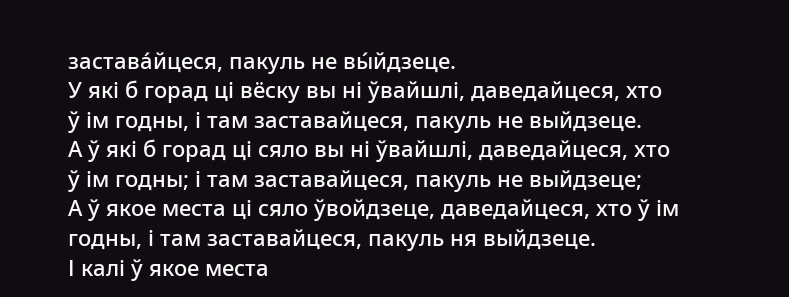застава́йцеся, пакуль не вы́йдзеце.
У які б горад ці вёску вы ні ўвайшлі, даведайцеся, хто ў ім годны, і там заставайцеся, пакуль не выйдзеце.
А ў які б горад ці сяло вы ні ўвайшлі, даведайцеся, хто ў ім годны; і там заставайцеся, пакуль не выйдзеце;
А ў якое места ці сяло ўвойдзеце, даведайцеся, хто ў ім годны, і там заставайцеся, пакуль ня выйдзеце.
І калі ў якое места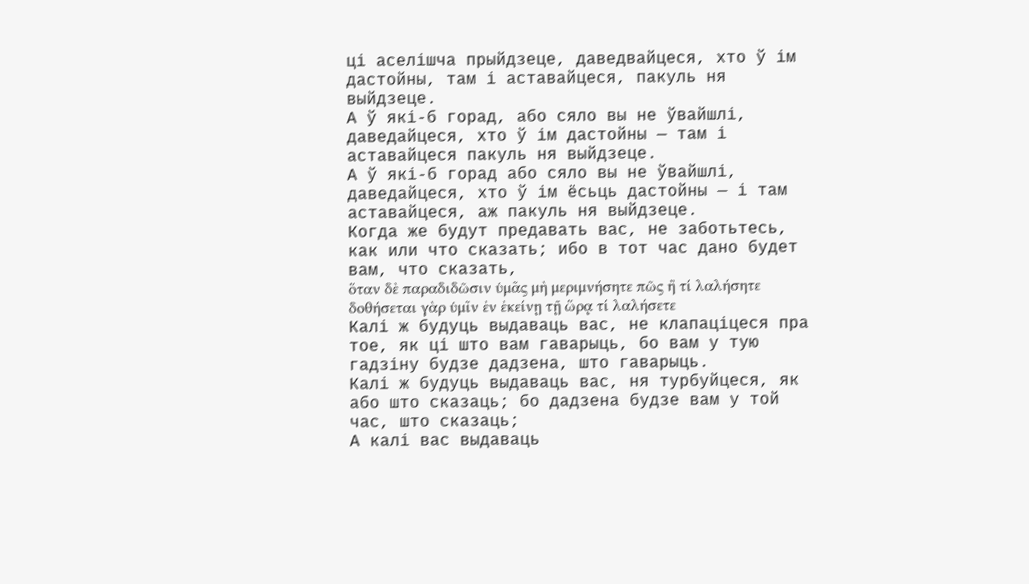ці аселішча прыйдзеце, даведвайцеся, хто ў ім дастойны, там і аставайцеся, пакуль ня выйдзеце.
А ў які-б горад, або сяло вы не ўвайшлі, даведайцеся, хто ў ім дастойны — там і аставайцеся пакуль ня выйдзеце.
А ў які-б горад або сяло вы не ўвайшлі, даведайцеся, хто ў ім ёсьць дастойны — і там аставайцеся, аж пакуль ня выйдзеце.
Когда же будут предавать вас, не заботьтесь, как или что сказать; ибо в тот час дано будет вам, что сказать,
ὅταν δὲ παραδιδῶσιν ὑμᾶς μὴ μεριμνήσητε πῶς ἢ τί λαλήσητε δοθήσεται γὰρ ὑμῖν ἐν ἐκείνῃ τῇ ὥρᾳ τί λαλήσετε
Калі ж будуць выдаваць вас, не клапаціцеся пра тое, як ці што вам гаварыць, бо вам у тую гадзіну будзе дадзена, што гаварыць.
Калі ж будуць выдаваць вас, ня турбуйцеся, як або што сказаць; бо дадзена будзе вам у той час, што сказаць;
А калі вас выдаваць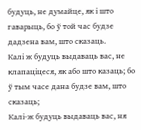будуць, не думайце, як і што гаварыць, бо ў той час будзе дадзена вам, што сказаць.
Калі ж будуць выдаваць вас, не клапаціцеся, як або што казаць; бо ў тым часе дана будзе вам, што сказаць;
Калі-ж будуць выдаваць вас, ня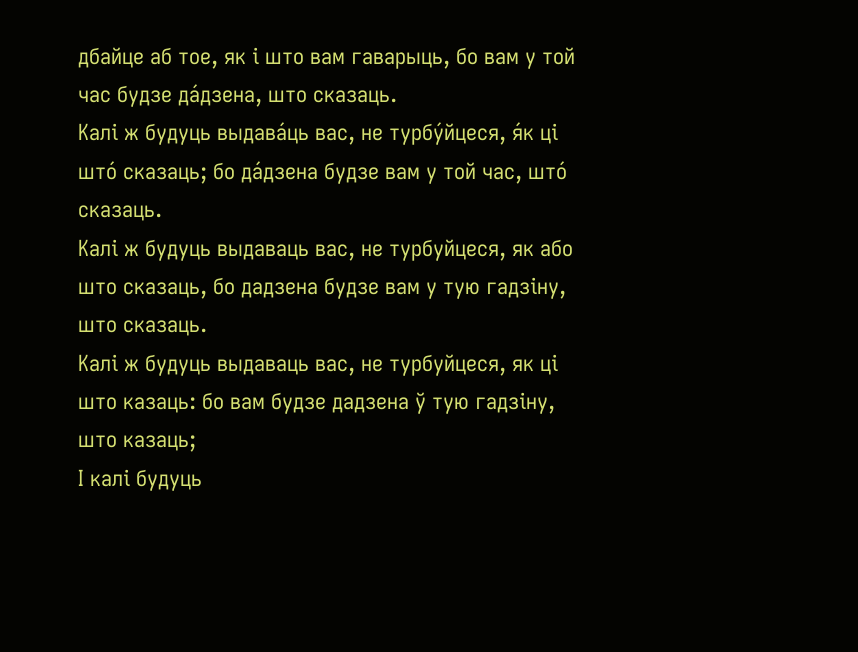дбайце аб тое, як і што вам гаварыць, бо вам у той час будзе да́дзена, што сказаць.
Калі ж будуць выдава́ць вас, не турбу́йцеся, я́к ці што́ сказаць; бо да́дзена будзе вам у той час, што́ сказаць.
Калі ж будуць выдаваць вас, не турбуйцеся, як або што сказаць, бо дадзена будзе вам у тую гадзіну, што сказаць.
Калі ж будуць выдаваць вас, не турбуйцеся, як ці што казаць: бо вам будзе дадзена ў тую гадзіну, што казаць;
І калі будуць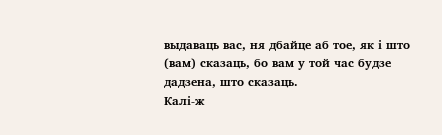выдаваць вас, ня дбайце аб тое, як і што (вам) сказаць, бо вам у той час будзе дадзена, што сказаць.
Калі-ж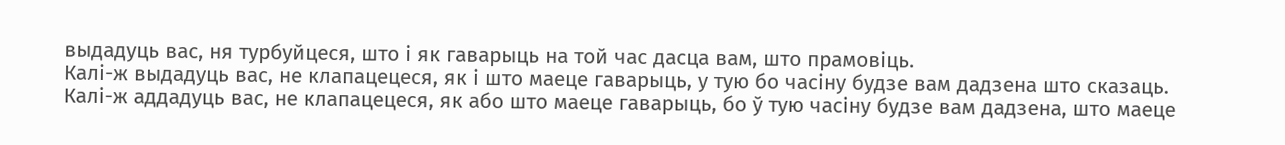выдадуць вас, ня турбуйцеся, што і як гаварыць на той час дасца вам, што прамовіць.
Калі-ж выдадуць вас, не клапацецеся, як і што маеце гаварыць, у тую бо часіну будзе вам дадзена што сказаць.
Калі-ж аддадуць вас, не клапацецеся, як або што маеце гаварыць, бо ў тую часіну будзе вам дадзена, што маеце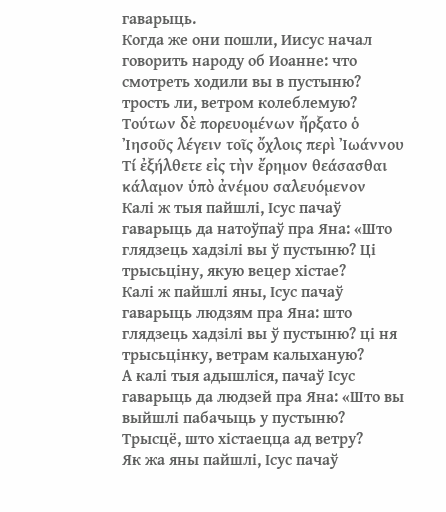гаварыць.
Когда же они пошли, Иисус начал говорить народу об Иоанне: что смотреть ходили вы в пустыню? трость ли, ветром колеблемую?
Τούτων δὲ πορευομένων ἤρξατο ὁ Ἰησοῦς λέγειν τοῖς ὄχλοις περὶ Ἰωάννου Τί ἐξήλθετε εἰς τὴν ἔρημον θεάσασθαι κάλαμον ὑπὸ ἀνέμου σαλευόμενον
Калі ж тыя пайшлі, Ісус пачаў гаварыць да натоўпаў пра Яна: «Што глядзець хадзілі вы ў пустыню? Ці трысьціну, якую вецер хістае?
Калі ж пайшлі яны, Ісус пачаў гаварыць людзям пра Яна: што глядзець хадзілі вы ў пустыню? ці ня трысьцінку, ветрам калыханую?
А калі тыя адышліся, пачаў Ісус гаварыць да людзей пра Яна: «Што вы выйшлі пабачыць у пустыню? Трысцё, што хістаецца ад ветру?
Як жа яны пайшлі, Ісус пачаў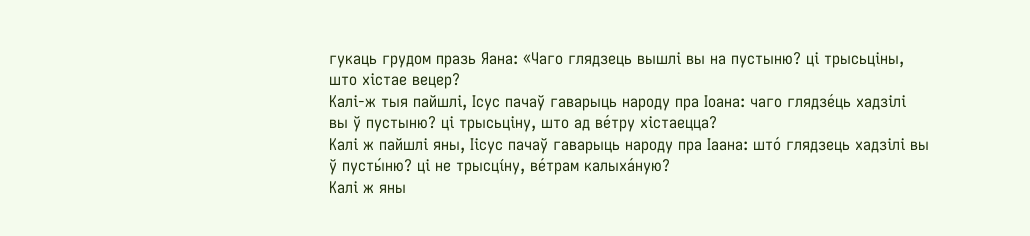гукаць грудом празь Яана: «Чаго глядзець вышлі вы на пустыню? ці трысьціны, што хістае вецер?
Калі-ж тыя пайшлі, Ісус пачаў гаварыць народу пра Іоана: чаго глядзе́ць хадзілі вы ў пустыню? ці трысьціну, што ад ве́тру хістаецца?
Калі ж пайшлі яны, Іісус пачаў гаварыць народу пра Іаана: што́ глядзець хадзілі вы ў пусты́ню? ці не трысцíну, ве́трам калыха́ную?
Калі ж яны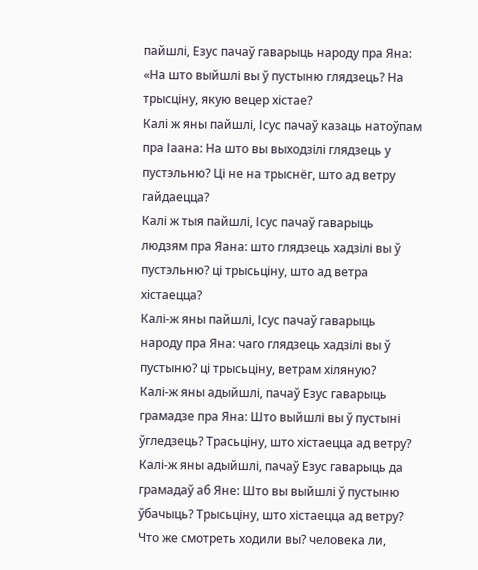пайшлі, Езус пачаў гаварыць народу пра Яна: «На што выйшлі вы ў пустыню глядзець? На трысціну, якую вецер хістае?
Калі ж яны пайшлі, Ісус пачаў казаць натоўпам пра Іаана: На што вы выходзілі глядзець у пустэльню? Ці не на трыснёг, што ад ветру гайдаецца?
Калі ж тыя пайшлі, Ісус пачаў гаварыць людзям пра Яана: што глядзець хадзілі вы ў пустэльню? ці трысьціну, што ад ветра хістаецца?
Калі-ж яны пайшлі, Ісус пачаў гаварыць народу пра Яна: чаго глядзець хадзілі вы ў пустыню? ці трысьціну, ветрам хіляную?
Калі-ж яны адыйшлі, пачаў Езус гаварыць грамадзе пра Яна: Што выйшлі вы ў пустыні ўгледзець? Трасьціну, што хістаецца ад ветру?
Калі-ж яны адыйшлі, пачаў Езус гаварыць да грамадаў аб Яне: Што вы выйшлі ў пустыню ўбачыць? Трысьціну, што хістаецца ад ветру?
Что же смотреть ходили вы? человека ли,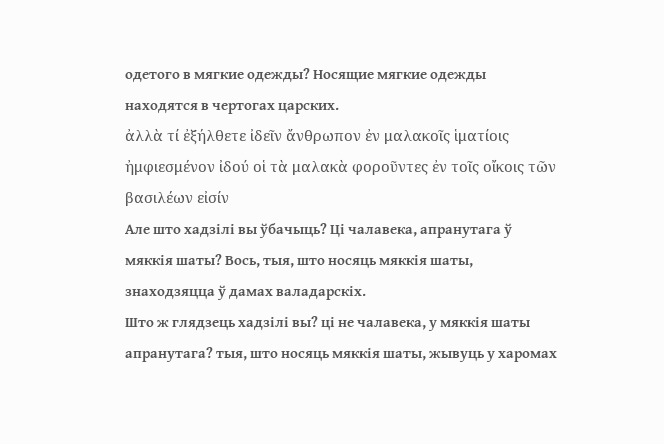одетого в мягкие одежды? Носящие мягкие одежды находятся в чертогах царских.
ἀλλὰ τί ἐξήλθετε ἰδεῖν ἄνθρωπον ἐν μαλακοῖς ἱματίοις ἠμφιεσμένον ἰδού οἱ τὰ μαλακὰ φοροῦντες ἐν τοῖς οἴκοις τῶν βασιλέων εἰσίν
Але што хадзілі вы ўбачыць? Ці чалавека, апранутага ў мяккія шаты? Вось, тыя, што носяць мяккія шаты, знаходзяцца ў дамах валадарскіх.
Што ж глядзець хадзілі вы? ці не чалавека, у мяккія шаты апранутага? тыя, што носяць мяккія шаты, жывуць у харомах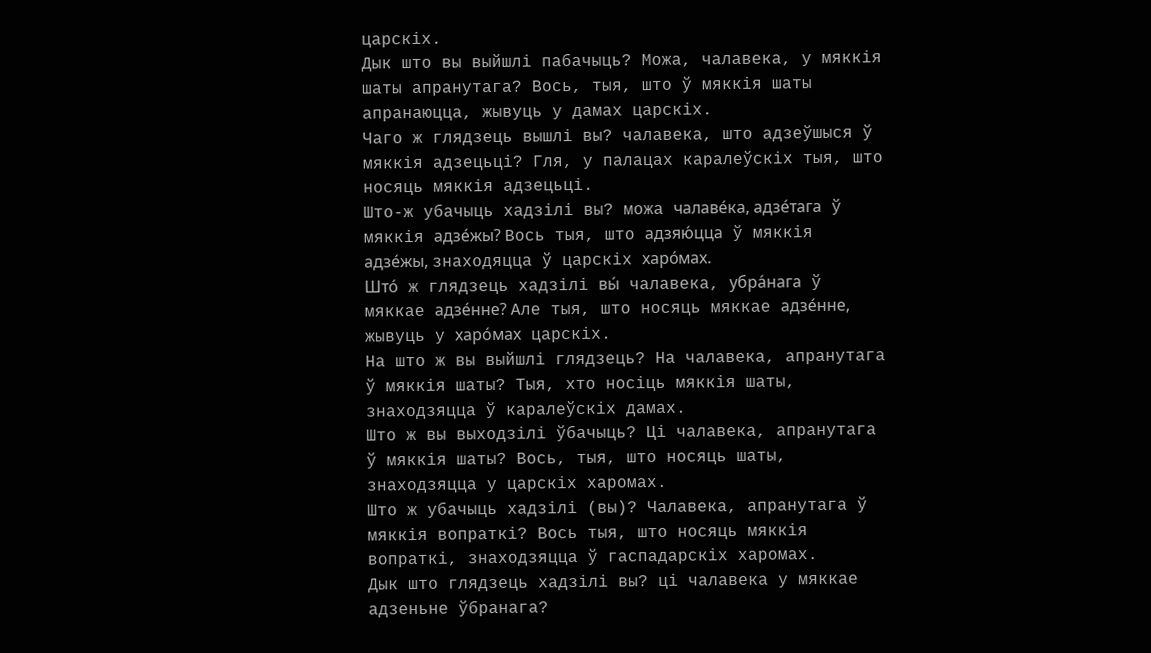царскіх.
Дык што вы выйшлі пабачыць? Можа, чалавека, у мяккія шаты апранутага? Вось, тыя, што ў мяккія шаты апранаюцца, жывуць у дамах царскіх.
Чаго ж глядзець вышлі вы? чалавека, што адзеўшыся ў мяккія адзецьці? Гля, у палацах каралеўскіх тыя, што носяць мяккія адзецьці.
Што-ж убачыць хадзілі вы? можа чалаве́ка, адзе́тага ў мяккія адзе́жы? Вось тыя, што адзяю́цца ў мяккія адзе́жы, знаходяцца ў царскіх харо́мах.
Што́ ж глядзець хадзілі вы́ чалавека, убра́нага ў мяккае адзе́нне? Але тыя, што носяць мяккае адзе́нне, жывуць у харо́мах царскіх.
На што ж вы выйшлі глядзець? На чалавека, апранутага ў мяккія шаты? Тыя, хто носіць мяккія шаты, знаходзяцца ў каралеўскіх дамах.
Што ж вы выходзілі ўбачыць? Ці чалавека, апранутага ў мяккія шаты? Вось, тыя, што носяць шаты, знаходзяцца у царскіх харомах.
Што ж убачыць хадзілі (вы)? Чалавека, апранутага ў мяккія вопраткі? Вось тыя, што носяць мяккія вопраткі, знаходзяцца ў гаспадарскіх харомах.
Дык што глядзець хадзілі вы? ці чалавека у мяккае адзеньне ўбранага?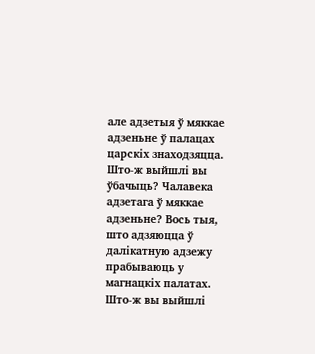але адзетыя ў мяккае адзеньне ў палацах царскіх знаходзяцца.
Што-ж выйшлі вы ўбачыць? Чалавека адзетага ў мяккае адзеньне? Вось тыя, што адзяюцца ў далікатную адзежу прабываюць у магнацкіх палатах.
Што-ж вы выйшлі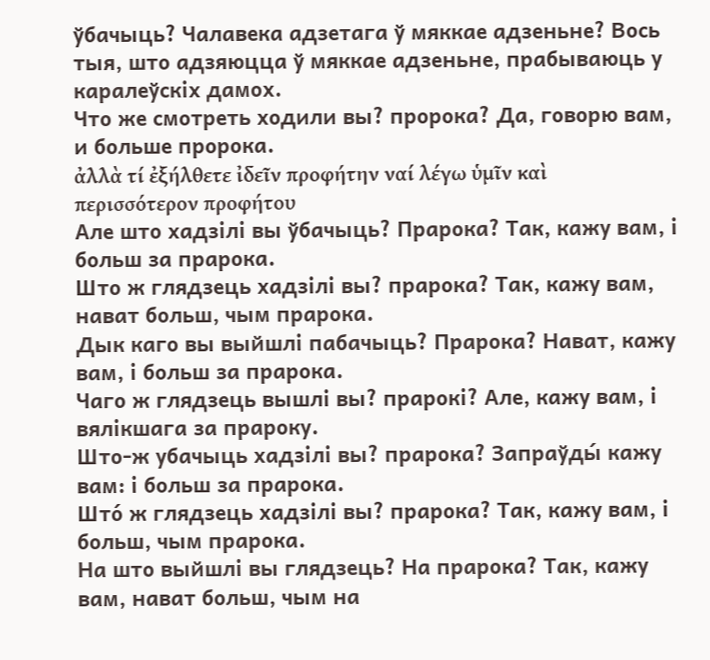ўбачыць? Чалавека адзетага ў мяккае адзеньне? Вось тыя, што адзяюцца ў мяккае адзеньне, прабываюць у каралеўскіх дамох.
Что же смотреть ходили вы? пророка? Да, говорю вам, и больше пророка.
ἀλλὰ τί ἐξήλθετε ἰδεῖν προφήτην ναί λέγω ὑμῖν καὶ περισσότερον προφήτου
Але што хадзілі вы ўбачыць? Прарока? Так, кажу вам, і больш за прарока.
Што ж глядзець хадзілі вы? прарока? Так, кажу вам, нават больш, чым прарока.
Дык каго вы выйшлі пабачыць? Прарока? Нават, кажу вам, і больш за прарока.
Чаго ж глядзець вышлі вы? прарокі? Але, кажу вам, і вялікшага за прароку.
Што-ж убачыць хадзілі вы? прарока? Запраўды́ кажу вам: і больш за прарока.
Што́ ж глядзець хадзілі вы? прарока? Так, кажу вам, і больш, чым прарока.
На што выйшлі вы глядзець? На прарока? Так, кажу вам, нават больш, чым на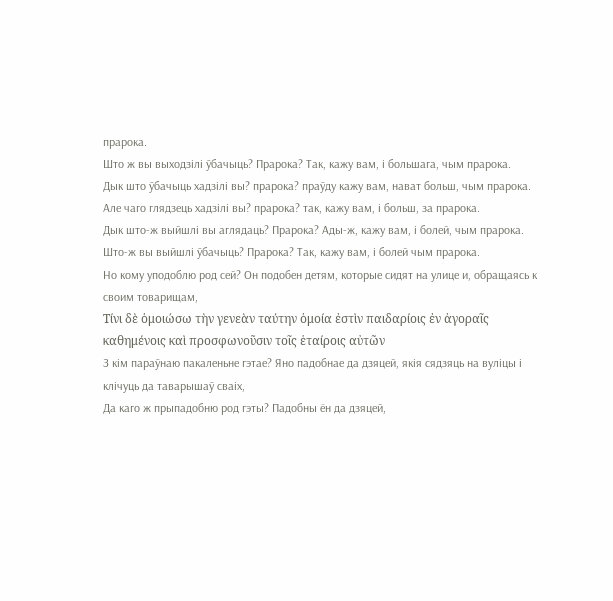прарока.
Што ж вы выходзілі ўбачыць? Прарока? Так, кажу вам, і большага, чым прарока.
Дык што ўбачыць хадзілі вы? прарока? праўду кажу вам, нават больш, чым прарока.
Але чаго глядзець хадзілі вы? прарока? так, кажу вам, і больш, за прарока.
Дык што-ж выйшлі вы аглядаць? Прарока? Ады-ж, кажу вам, і болей, чым прарока.
Што-ж вы выйшлі ўбачыць? Прарока? Так, кажу вам, і болей чым прарока.
Но кому уподоблю род сей? Он подобен детям, которые сидят на улице и, обращаясь к своим товарищам,
Τίνι δὲ ὁμοιώσω τὴν γενεὰν ταύτην ὁμοία ἐστὶν παιδαρίοις ἐν ἀγοραῖς καθημένοις καὶ προσφωνοῦσιν τοῖς ἑταίροις αὐτῶν
З кім параўнаю пакаленьне гэтае? Яно падобнае да дзяцей, якія сядзяць на вуліцы і клічуць да таварышаў сваіх,
Да каго ж прыпадобню род гэты? Падобны ён да дзяцей,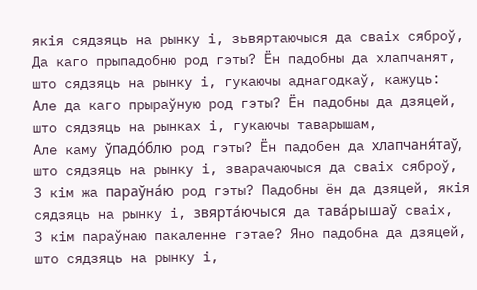якія сядзяць на рынку і, зьвяртаючыся да сваіх сяброў,
Да каго прыпадобню род гэты? Ён падобны да хлапчанят, што сядзяць на рынку і, гукаючы аднагодкаў, кажуць:
Але да каго прыраўную род гэты? Ён падобны да дзяцей, што сядзяць на рынках і, гукаючы таварышам,
Але каму ўпадо́блю род гэты? Ён падобен да хлапчаня́таў, што сядзяць на рынку і, зварачаючыся да сваіх сяброў,
З кім жа параўна́ю род гэты? Падобны ён да дзяцей, якія сядзяць на рынку і, звярта́ючыся да тава́рышаў сваіх,
З кім параўнаю пакаленне гэтае? Яно падобна да дзяцей, што сядзяць на рынку і,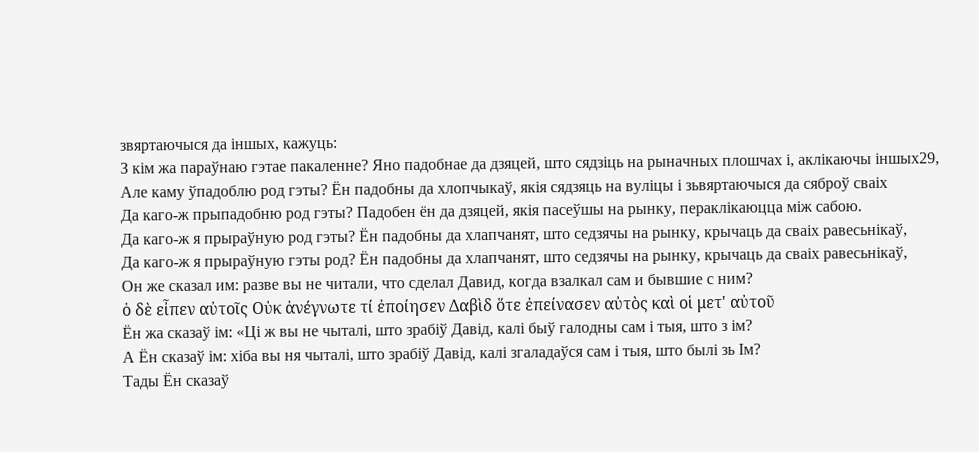звяртаючыся да іншых, кажуць:
З кім жа параўнаю гэтае пакаленне? Яно падобнае да дзяцей, што сядзіць на рыначных плошчах і, аклікаючы іншых29,
Але каму ўпадоблю род гэты? Ён падобны да хлопчыкаў, якія сядзяць на вуліцы і зьвяртаючыся да сяброў сваіх
Да каго-ж прыпадобню род гэты? Падобен ён да дзяцей, якія пасеўшы на рынку, пераклікаюцца між сабою.
Да каго-ж я прыраўную род гэты? Ён падобны да хлапчанят, што седзячы на рынку, крычаць да сваіх равесьнікаў,
Да каго-ж я прыраўную гэты род? Ён падобны да хлапчанят, што седзячы на рынку, крычаць да сваіх равесьнікаў,
Он же сказал им: разве вы не читали, что сделал Давид, когда взалкал сам и бывшие с ним?
ὁ δὲ εἶπεν αὐτοῖς Οὐκ ἀνέγνωτε τί ἐποίησεν Δαβὶδ ὅτε ἐπείνασεν αὐτὸς καὶ οἱ μετ' αὐτοῦ
Ён жа сказаў ім: «Ці ж вы не чыталі, што зрабіў Давід, калі быў галодны сам і тыя, што з ім?
А Ён сказаў ім: хіба вы ня чыталі, што зрабіў Давід, калі згаладаўся сам і тыя, што былі зь Ім?
Тады Ён сказаў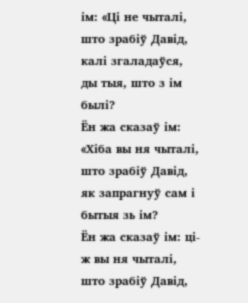ім: «Ці не чыталі, што зрабіў Давід, калі згаладаўся, ды тыя, што з ім былі?
Ён жа сказаў ім: «Хіба вы ня чыталі, што зрабіў Давід, як запрагнуў сам і бытыя зь ім?
Ён жа сказаў ім: ці-ж вы ня чыталі, што зрабіў Давід,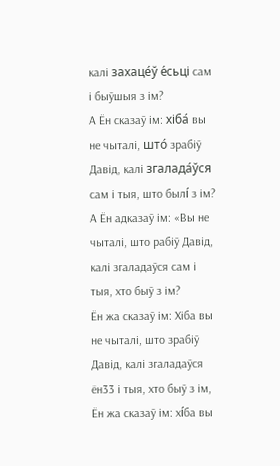калі захаце́ў е́сьці сам і быўшыя з ім?
А Ён сказаў ім: хіба́ вы не чыталі, што́ зрабіў Давід, калі згалада́ўся сам і тыя, што былí з ім?
А Ён адказаў ім: «Вы не чыталі, што рабіў Давід, калі згаладаўся сам і тыя, хто быў з ім?
Ён жа сказаў ім: Хіба вы не чыталі, што зрабіў Давід, калі згаладаўся ён33 і тыя, хто быў з ім,
Ён жа сказаў ім: хíба вы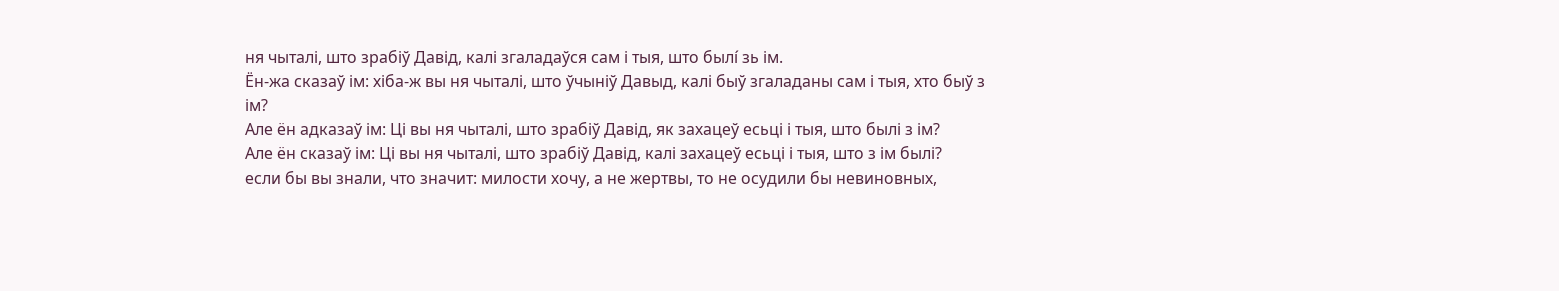ня чыталі, што зрабіў Давід, калі згаладаўся сам і тыя, што былí зь ім.
Ён-жа сказаў ім: хіба-ж вы ня чыталі, што ўчыніў Давыд, калі быў згаладаны сам і тыя, хто быў з ім?
Але ён адказаў ім: Ці вы ня чыталі, што зрабіў Давід, як захацеў есьці і тыя, што былі з ім?
Але ён сказаў ім: Ці вы ня чыталі, што зрабіў Давід, калі захацеў есьці і тыя, што з ім былі?
если бы вы знали, что значит: милости хочу, а не жертвы, то не осудили бы невиновных,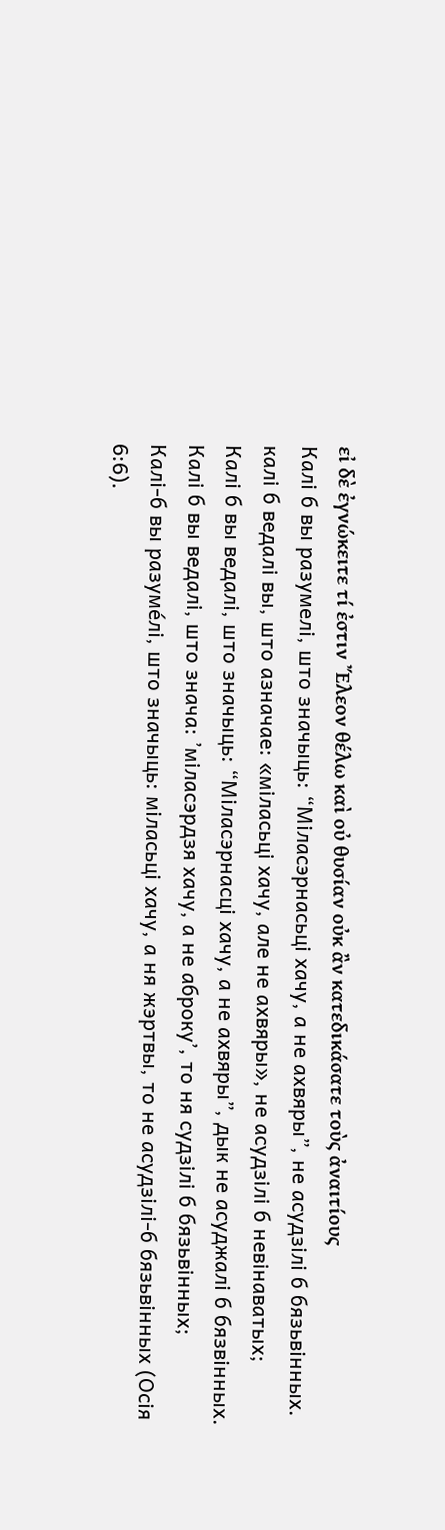εἰ δὲ ἐγνώκειτε τί ἐστιν Ἔλεον θέλω καὶ οὐ θυσίαν οὐκ ἂν κατεδικάσατε τοὺς ἀναιτίους
Калі б вы разумелі, што значыць: “Міласэрнасьці хачу, а не ахвяры”, не асудзілі б бязьвінных.
калі б ведалі вы, што азначае: «міласьці хачу, але не ахвяры», не асудзілі б невінаватых;
Калі б вы ведалі, што значыць: “Міласэрнасці хачу, а не ахвяры”, дык не асуджалі б бязвінных.
Калі б вы ведалі, што знача: ’міласэрдзя хачу, а не аброку’, то ня судзілі б бязьвінных;
Калі-б вы разуме́лі, што значыць: міласьці хачу, а ня жэртвы, то не асудзілі-б бязьвінных (Осія 6:6).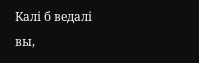Калі б ведалі вы,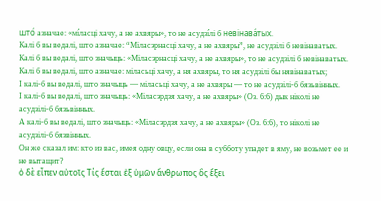што́ азначае: «мíласці хачу, а не ахвяры», то не асудзíлі б невінава́тых.
Калі б вы ведалі, што азначае: “Міласэрнасці хачу, а не ахвяры”, не асудзілі б невінаватых.
Калі б вы ведалі, што значыць: «Міласэрнасці хачу, а не ахвяры», то не асудзілі б невінаватых.
Калі б вы ведалі, што азначае: міласьці хачу, а ня ахвяры, то ня асудзілі бы нявінаватых;
І калі-б вы ведалі, што значыць — міласьці хачу, а не ахвяры — то не асудзілі-б бязьвінных.
І калі-б вы ведалі, што значыць: «Міласэрдзя хачу, а не ахвяры» (Оз. 6:6) дык ніколі не асудзілі-б бязьвінных.
А калі-б вы ведалі, што значыць: «Міласэрдзя хачу, а не ахвяры» (Оз. 6:6), то ніколі не асудзілі-б бязвінных.
Он же сказал им: кто из вас, имея одну овцу, если она в субботу упадет в яму, не возьмет ее и не вытащит?
ὁ δὲ εἶπεν αὐτοῖς Τίς ἔσται ἐξ ὑμῶν ἄνθρωπος ὃς ἕξει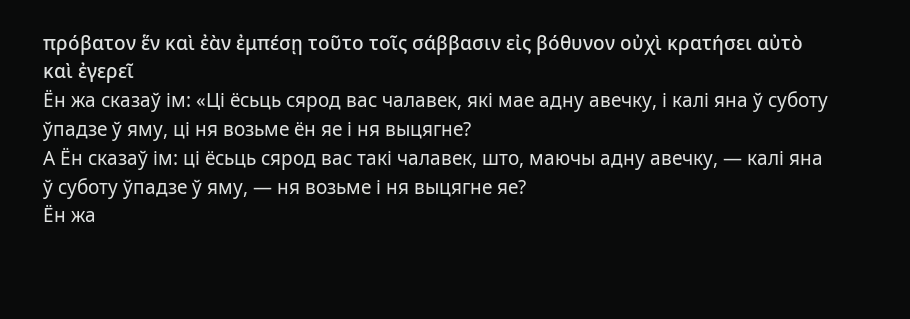πρόβατον ἕν καὶ ἐὰν ἐμπέσῃ τοῦτο τοῖς σάββασιν εἰς βόθυνον οὐχὶ κρατήσει αὐτὸ καὶ ἐγερεῖ
Ён жа сказаў ім: «Ці ёсьць сярод вас чалавек, які мае адну авечку, і калі яна ў суботу ўпадзе ў яму, ці ня возьме ён яе і ня выцягне?
А Ён сказаў ім: ці ёсьць сярод вас такі чалавек, што, маючы адну авечку, — калі яна ў суботу ўпадзе ў яму, — ня возьме і ня выцягне яе?
Ён жа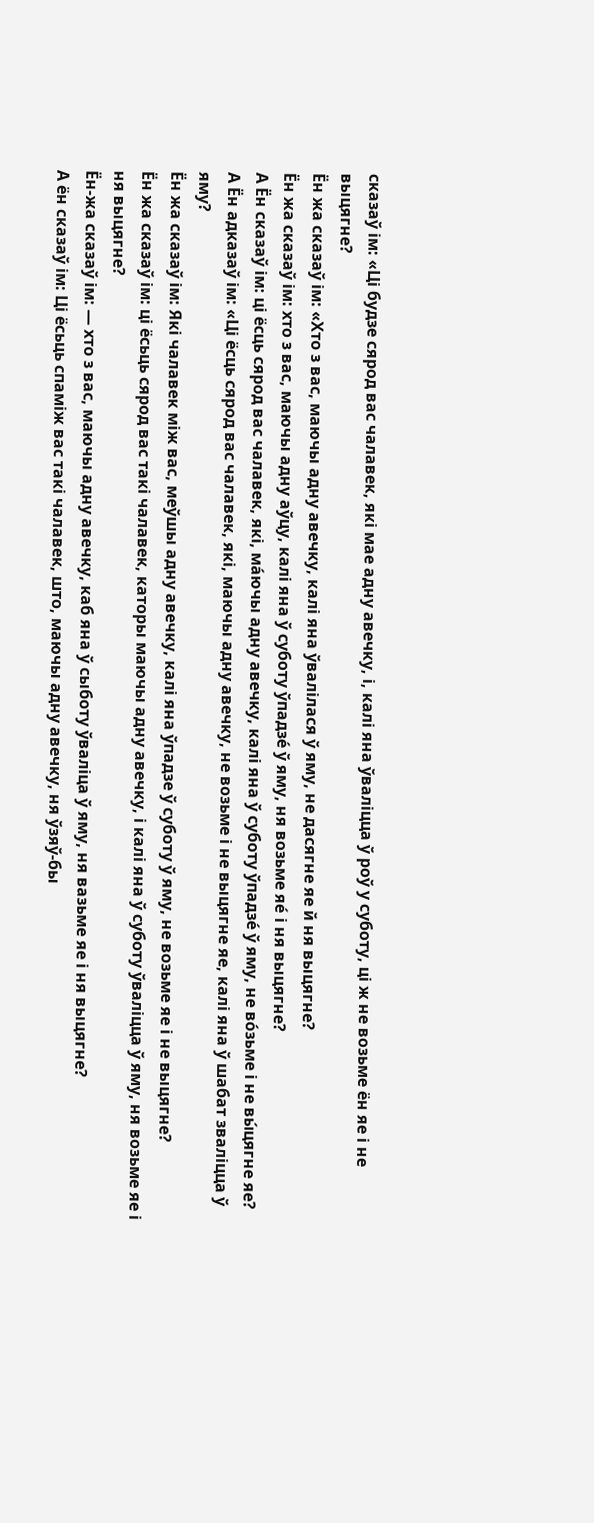сказаў ім: «Ці будзе сярод вас чалавек, які мае адну авечку, і, калі яна ўваліцца ў роў у суботу, ці ж не возьме ён яе і не выцягне?
Ён жа сказаў ім: «Хто з вас, маючы адну авечку, калі яна ўвалілася ў яму, не дасягне яе й ня выцягне?
Ён жа сказаў ім: хто з вас, маючы адну аўцу, калі яна ў суботу ўпадзе́ ў яму, ня возьме яе́ і ня выцягне?
А Ён сказаў ім: ці ёсць сярод вас чалавек, які, ма́ючы адну авечку, калі яна ў суботу ўпадзе́ ў яму, не во́зьме і не вы́цягне яе?
А Ён адказаў ім: «Ці ёсць сярод вас чалавек, які, маючы адну авечку, не возьме і не выцягне яе, калі яна ў шабат зваліцца ў яму?
Ён жа сказаў ім: Які чалавек між вас, меўшы адну авечку, калі яна ўпадзе ў суботу ў яму, не возьме яе і не выцягне?
Ён жа сказаў ім: ці ёсьць сярод вас такі чалавек, каторы маючы адну авечку, і калі яна ў суботу ўваліцца ў яму, ня возьме яе і ня выцягне?
Ён-жа сказаў ім: — хто з вас, маючы адну авечку, каб яна ў сыботу ўваліца ў яму, ня вазьме яе і ня выцягне?
А ён сказаў ім: Ці ёсьць спаміж вас такі чалавек, што, маючы адну авечку, ня ўзяў-бы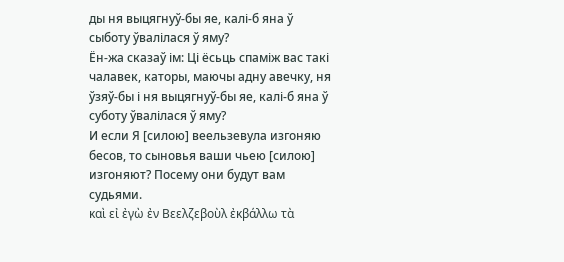ды ня выцягнуў-бы яе, калі-б яна ў сыботу ўвалілася ў яму?
Ён-жа сказаў ім: Ці ёсьць спаміж вас такі чалавек, каторы, маючы адну авечку, ня ўзяў-бы і ня выцягнуў-бы яе, калі-б яна ў суботу ўвалілася ў яму?
И если Я [силою] веельзевула изгоняю бесов, то сыновья ваши чьею [силою] изгоняют? Посему они будут вам судьями.
καὶ εἰ ἐγὼ ἐν Βεελζεβοὺλ ἐκβάλλω τὰ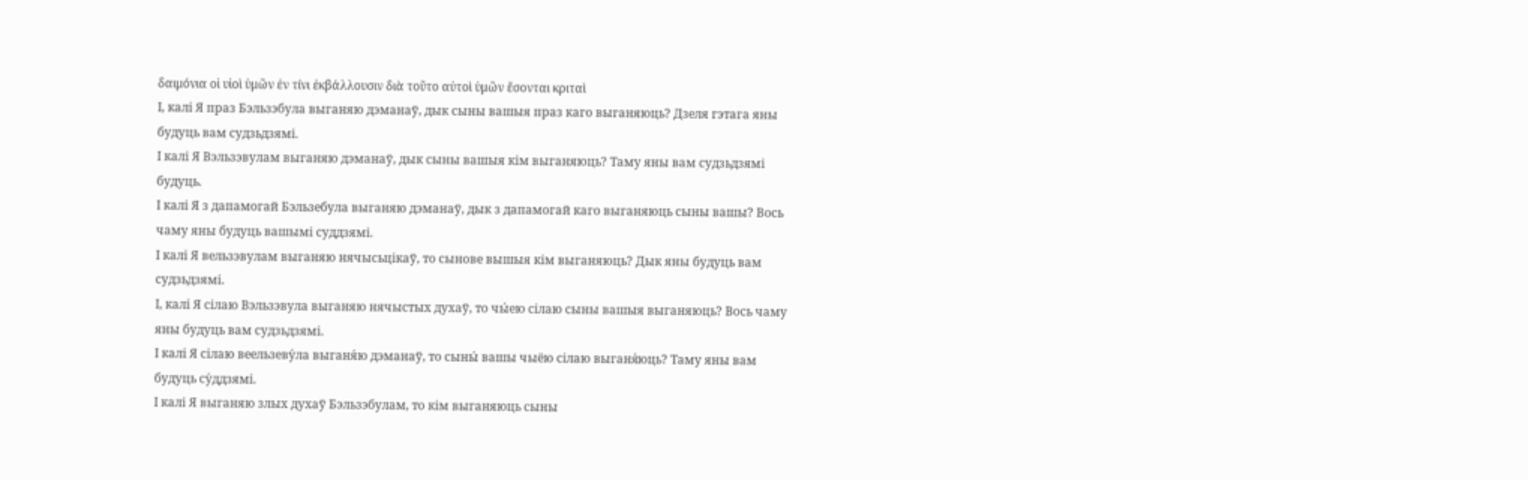δαιμόνια οἱ υἱοὶ ὑμῶν ἐν τίνι ἐκβάλλουσιν διὰ τοῦτο αὐτοὶ ὑμῶν ἔσονται κριταὶ
І, калі Я праз Бэльзэбула выганяю дэманаў, дык сыны вашыя праз каго выганяюць? Дзеля гэтага яны будуць вам судзьдзямі.
І калі Я Вэльзэвулам выганяю дэманаў, дык сыны вашыя кім выганяюць? Таму яны вам судзьдзямі будуць.
І калі Я з дапамогай Бэльзебула выганяю дэманаў, дык з дапамогай каго выганяюць сыны вашы? Вось чаму яны будуць вашымі суддзямі.
І калі Я вельзэвулам выганяю нячысьцікаў, то сынове вышыя кім выганяюць? Дык яны будуць вам судзьдзямі.
І, калі Я сілаю Вэльзэвула выганяю нячыстых духаў, то чы́ею сілаю сыны вашыя выганяюць? Вось чаму яны будуць вам судзьдзямі.
І калі Я сілаю веельзеву́ла выганя́ю дэманаў, то сыны́ вашы чыёю сілаю выганя́юць? Таму яны вам будуць су́ддзямі.
І калі Я выганяю злых духаў Бэльзэбулам, то кім выганяюць сыны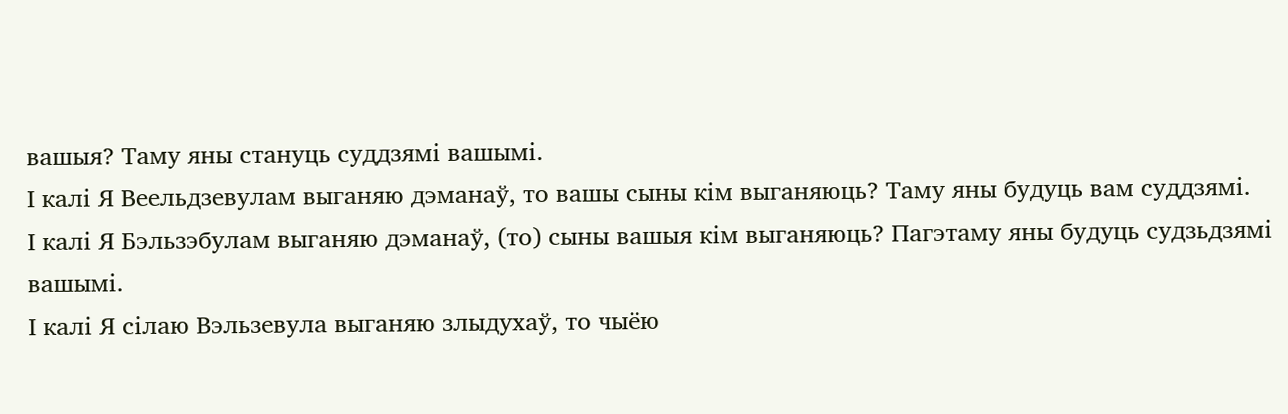вашыя? Таму яны стануць суддзямі вашымі.
І калі Я Веельдзевулам выганяю дэманаў, то вашы сыны кім выганяюць? Таму яны будуць вам суддзямі.
І калі Я Бэльзэбулам выганяю дэманаў, (то) сыны вашыя кім выганяюць? Пагэтаму яны будуць судзьдзямі вашымі.
І калі Я сілаю Вэльзевула выганяю злыдухаў, то чыёю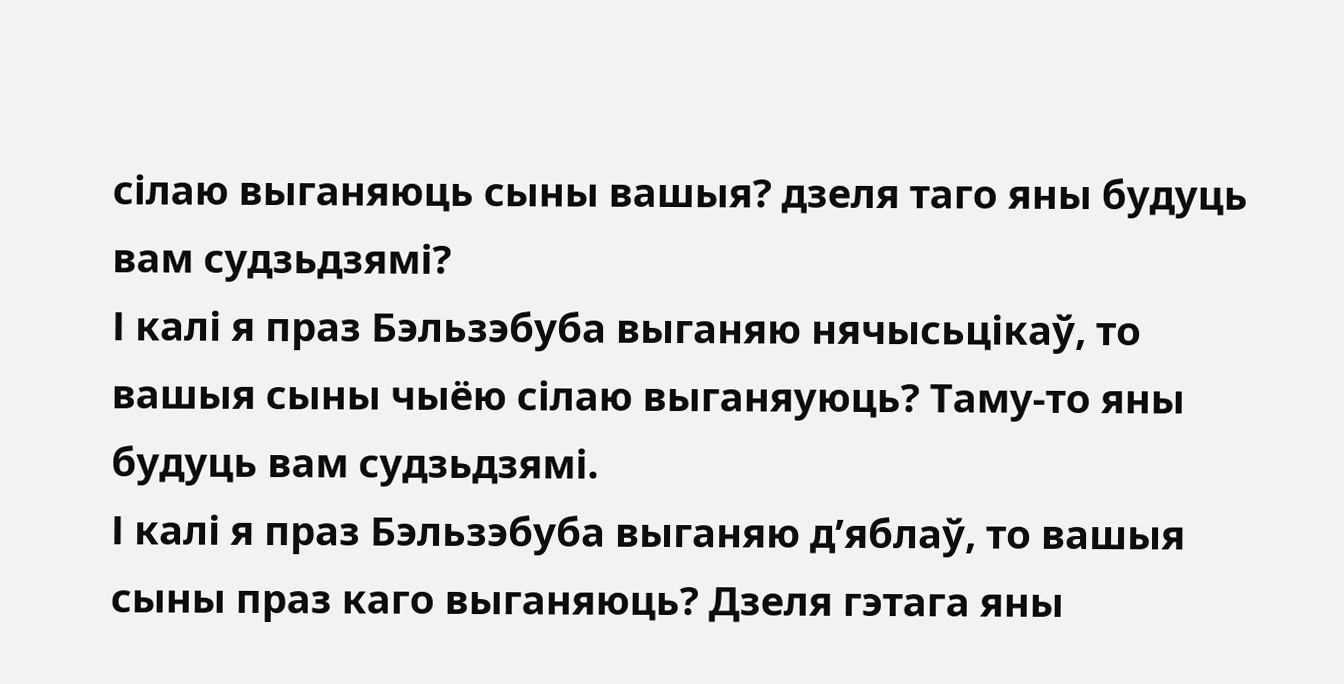сілаю выганяюць сыны вашыя? дзеля таго яны будуць вам судзьдзямі?
І калі я праз Бэльзэбуба выганяю нячысьцікаў, то вашыя сыны чыёю сілаю выганяуюць? Таму-то яны будуць вам судзьдзямі.
І калі я праз Бэльзэбуба выганяю д’яблаў, то вашыя сыны праз каго выганяюць? Дзеля гэтага яны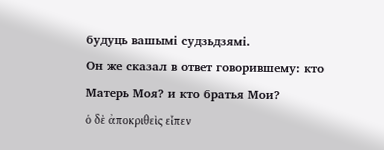будуць вашымі судзьдзямі.
Он же сказал в ответ говорившему: кто Матерь Моя? и кто братья Мои?
ὁ δὲ ἀποκριθεὶς εἶπεν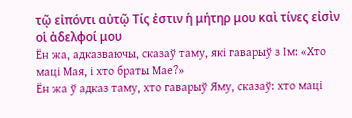τῷ εἰπόντι αὐτῷ Τίς ἐστιν ἡ μήτηρ μου καὶ τίνες εἰσὶν οἱ ἀδελφοί μου
Ён жа, адказваючы, сказаў таму, які гаварыў з Ім: «Хто маці Мая, і хто браты Мае?»
Ён жа ў адказ таму, хто гаварыў Яму, сказаў: хто маці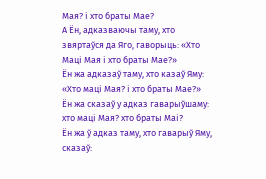Мая? і хто браты Мае?
А Ён, адказваючы таму, хто звяртаўся да Яго, гаворыць: «Хто Маці Мая і хто браты Мае?»
Ён жа адказаў таму, хто казаў Яму: «Хто маці Мая? і хто браты Мае?»
Ён жа сказаў у адказ гаварыўшаму: хто маці Мая? хто браты Маі?
Ён жа ў адказ таму, хто гаварыў Яму, сказаў: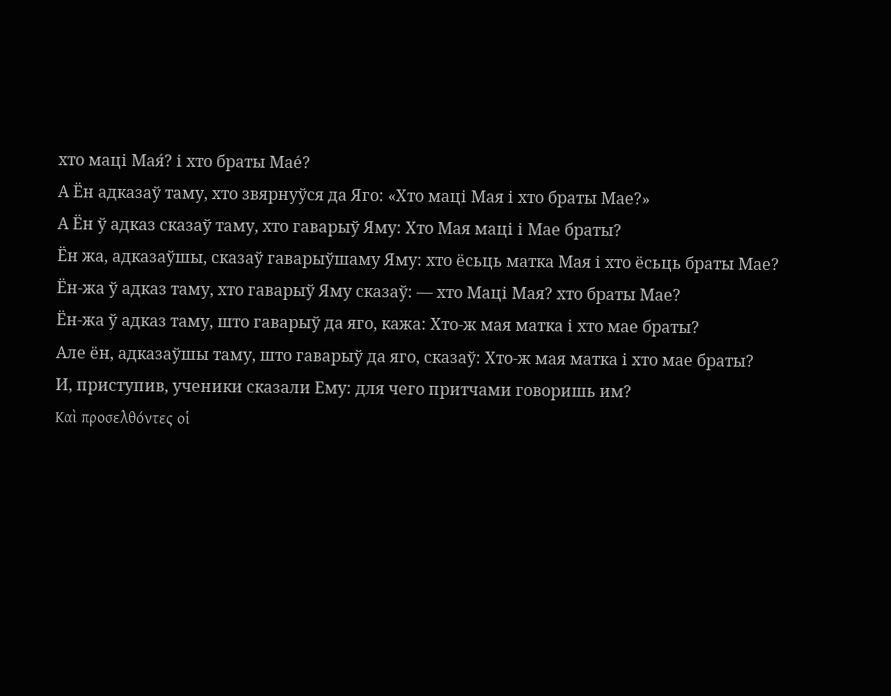хто маці Мая́? і хто браты Мае́?
А Ён адказаў таму, хто звярнуўся да Яго: «Хто маці Мая і хто браты Мае?»
А Ён ў адказ сказаў таму, хто гаварыў Яму: Хто Мая маці і Мае браты?
Ён жа, адказаўшы, сказаў гаварыўшаму Яму: хто ёсьць матка Мая і хто ёсьць браты Мае?
Ён-жа ў адказ таму, хто гаварыў Яму сказаў: — хто Маці Мая? хто браты Мае?
Ён-жа ў адказ таму, што гаварыў да яго, кажа: Хто-ж мая матка і хто мае браты?
Але ён, адказаўшы таму, што гаварыў да яго, сказаў: Хто-ж мая матка і хто мае браты?
И, приступив, ученики сказали Ему: для чего притчами говоришь им?
Καὶ προσελθόντες οἱ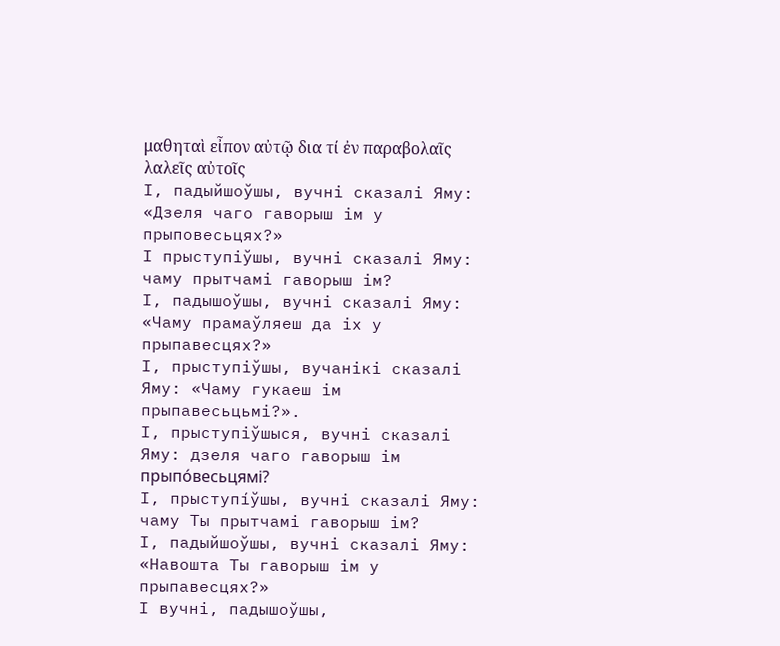μαθηταὶ εἶπον αὐτῷ δια τί ἐν παραβολαῖς λαλεῖς αὐτοῖς
І, падыйшоўшы, вучні сказалі Яму: «Дзеля чаго гаворыш ім у прыповесьцях?»
І прыступіўшы, вучні сказалі Яму: чаму прытчамі гаворыш ім?
І, падышоўшы, вучні сказалі Яму: «Чаму прамаўляеш да іх у прыпавесцях?»
І, прыступіўшы, вучанікі сказалі Яму: «Чаму гукаеш ім прыпавесьцьмі?».
І, прыступіўшыся, вучні сказалі Яму: дзеля чаго гаворыш ім прыпо́весьцямі?
І, прыступíўшы, вучні сказалі Яму: чаму Ты прытчамі гаворыш ім?
І, падыйшоўшы, вучні сказалі Яму: «Навошта Ты гаворыш ім у прыпавесцях?»
І вучні, падышоўшы,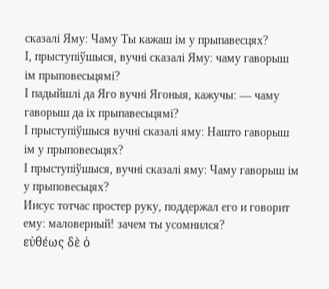сказалі Яму: Чаму Ты кажаш ім у прыпавесцях?
І, прыступіўшыся, вучні сказалі Яму: чаму гаворыш ім прыповесьцямі?
І падыйшлі да Яго вучні Ягоныя, кажучы: — чаму гаворыш да іх прыпавесьцямі?
І прыступіўшыся вучні сказалі яму: Нашто гаворыш ім у прыповесьцях?
І прыступіўшыся, вучні сказалі яму: Чаму гаворыш ім у прыповесьцях?
Иисус тотчас простер руку, поддержал его и говорит ему: маловерный! зачем ты усомнился?
εὐθέως δὲ ὁ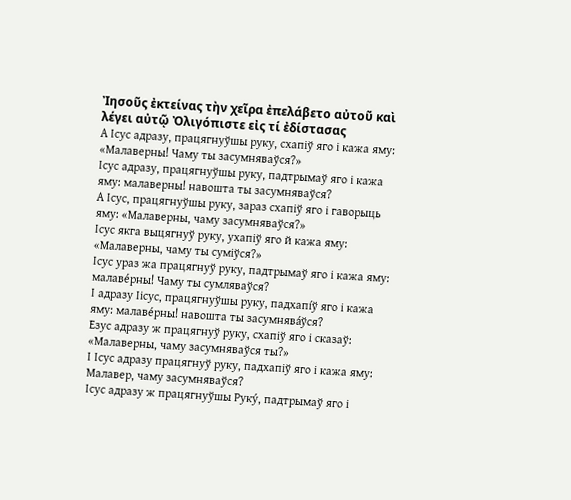Ἰησοῦς ἐκτείνας τὴν χεῖρα ἐπελάβετο αὐτοῦ καὶ λέγει αὐτῷ Ὀλιγόπιστε εἰς τί ἐδίστασας
А Ісус адразу, працягнуўшы руку, схапіў яго і кажа яму: «Малаверны! Чаму ты засумняваўся?»
Ісус адразу, працягнуўшы руку, падтрымаў яго і кажа яму: малаверны! навошта ты засумняваўся?
А Ісус, працягнуўшы руку, зараз схапіў яго і гаворыць яму: «Малаверны, чаму засумняваўся?»
Ісус якга выцягнуў руку, ухапіў яго й кажа яму: «Малаверны, чаму ты суміўся?»
Ісус ураз жа працягнуў руку, падтрымаў яго і кажа яму: малаве́рны! Чаму ты сумляваўся?
І адразу Іісус, працягнуўшы руку, падхапíў яго і кажа яму: малаве́рны! навошта ты засумнява́ўся?
Езус адразу ж працягнуў руку, схапіў яго і сказаў: «Малаверны, чаму засумняваўся ты?»
І Ісус адразу працягнуў руку, падхапіў яго і кажа яму: Малавер, чаму засумняваўся?
Ісус адразу ж працягнуўшы Руку́, падтрымаў яго і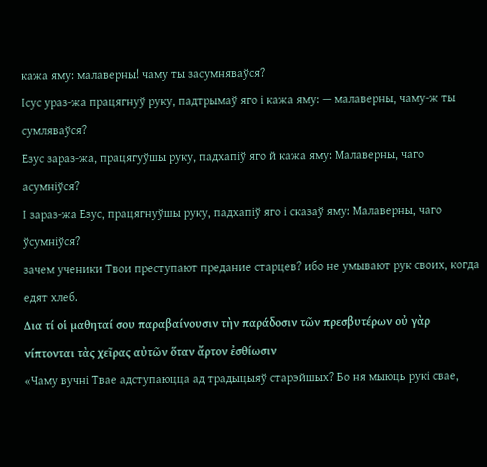кажа яму: малаверны! чаму ты засумняваўся?
Ісус ураз-жа працягнуў руку, падтрымаў яго і кажа яму: — малаверны, чаму-ж ты сумляваўся?
Езус зараз-жа, працягуўшы руку, падхапіў яго й кажа яму: Малаверны, чаго асумніўся?
І зараз-жа Езус, працягнуўшы руку, падхапіў яго і сказаў яму: Малаверны, чаго ўсумніўся?
зачем ученики Твои преступают предание старцев? ибо не умывают рук своих, когда едят хлеб.
Δια τί οἱ μαθηταί σου παραβαίνουσιν τὴν παράδοσιν τῶν πρεσβυτέρων οὐ γὰρ νίπτονται τὰς χεῖρας αὐτῶν ὅταν ἄρτον ἐσθίωσιν
«Чаму вучні Твае адступаюцца ад традыцыяў старэйшых? Бо ня мыюць рукі свае,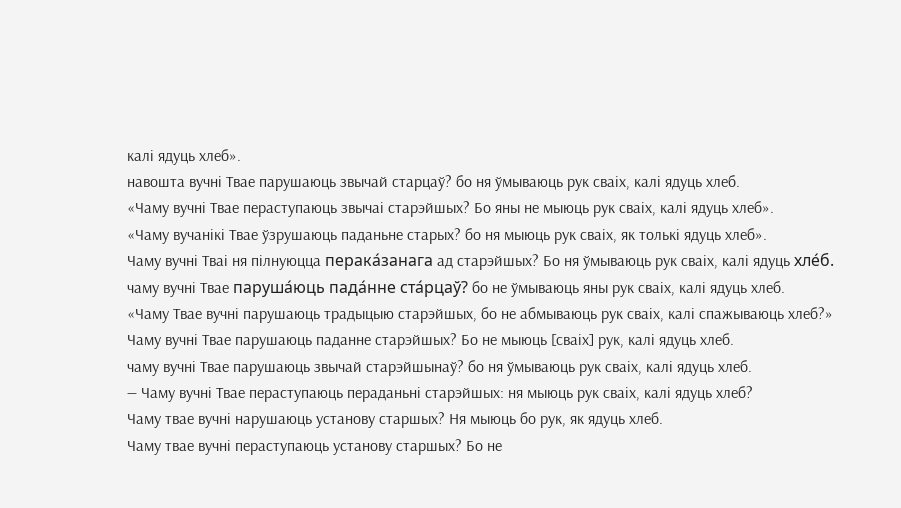калі ядуць хлеб».
навошта вучні Твае парушаюць звычай старцаў? бо ня ўмываюць рук сваіх, калі ядуць хлеб.
«Чаму вучні Твае пераступаюць звычаі старэйшых? Бо яны не мыюць рук сваіх, калі ядуць хлеб».
«Чаму вучанікі Твае ўзрушаюць паданьне старых? бо ня мыюць рук сваіх, як толькі ядуць хлеб».
Чаму вучні Тваі ня пілнуюцца перака́занага ад старэйшых? Бо ня ўмываюць рук сваіх, калі ядуць хле́б.
чаму вучні Твае паруша́юць пада́нне ста́рцаў? бо не ўмываюць яны рук сваіх, калі ядуць хлеб.
«Чаму Твае вучні парушаюць традыцыю старэйшых, бо не абмываюць рук сваіх, калі спажываюць хлеб?»
Чаму вучні Твае парушаюць паданне старэйшых? Бо не мыюць [сваіх] рук, калі ядуць хлеб.
чаму вучні Твае парушаюць звычай старэйшынаў? бо ня ўмываюць рук сваіх, калі ядуць хлеб.
— Чаму вучні Твае пераступаюць пераданьні старэйшых: ня мыюць рук сваіх, калі ядуць хлеб?
Чаму твае вучні нарушаюць установу старшых? Ня мыюць бо рук, як ядуць хлеб.
Чаму твае вучні пераступаюць установу старшых? Бо не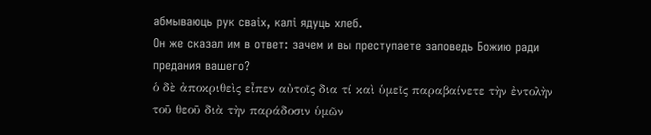абмываюць рук сваіх, калі ядуць хлеб.
Он же сказал им в ответ: зачем и вы преступаете заповедь Божию ради предания вашего?
ὁ δὲ ἀποκριθεὶς εἶπεν αὐτοῖς δια τί καὶ ὑμεῖς παραβαίνετε τὴν ἐντολὴν τοῦ θεοῦ διὰ τὴν παράδοσιν ὑμῶν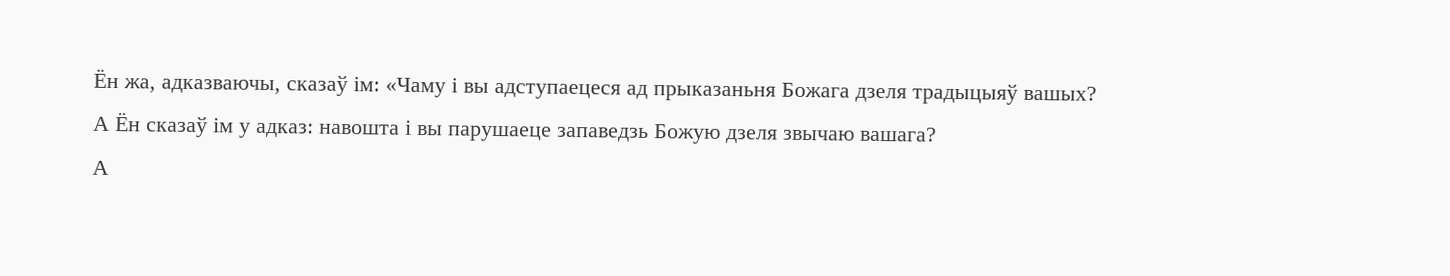Ён жа, адказваючы, сказаў ім: «Чаму і вы адступаецеся ад прыказаньня Божага дзеля традыцыяў вашых?
А Ён сказаў ім у адказ: навошта і вы парушаеце запаведзь Божую дзеля звычаю вашага?
А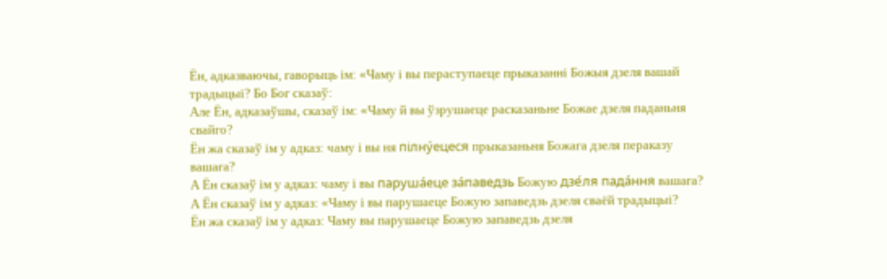Ён, адказваючы, гаворыць ім: «Чаму і вы пераступаеце прыказанні Божыя дзеля вашай традыцыі? Бо Бог сказаў:
Але Ён, адказаўшы, сказаў ім: «Чаму й вы ўзрушаеце расказаньне Божае дзеля паданьня свайго?
Ён жа сказаў ім у адказ: чаму і вы ня пілну́ецеся прыказаньня Божага дзеля пераказу вашага?
А Ён сказаў ім у адказ: чаму і вы паруша́еце за́паведзь Божую дзе́ля пада́ння вашага?
А Ён сказаў ім у адказ: «Чаму і вы парушаеце Божую запаведзь дзеля сваёй традыцыі?
Ён жа сказаў ім у адказ: Чаму вы парушаеце Божую запаведзь дзеля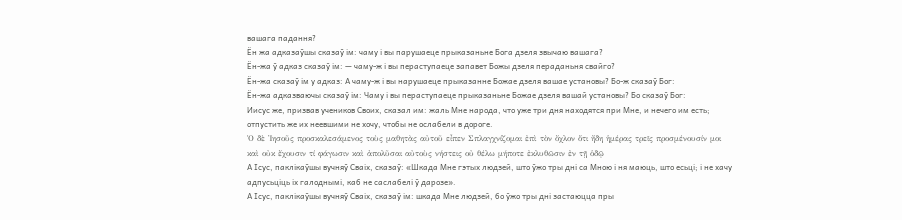вашага падання?
Ён жа адказаўшы сказаў ім: чаму і вы парушаеце прыказаньне Бога дзеля звычаю вашага?
Ён-жа ў адказ сказаў ім: — чаму-ж і вы пераступаеце запавет Божы дзеля пераданьня свайго?
Ён-жа сказаў ім у адказ: А чаму-ж і вы нарушаеце прыказанне Божае дзеля вашае установы? Бо-ж сказаў Бог:
Ён-жа адказваючы сказаў ім: Чаму і вы пераступаеце прыказаньне Божае дзеля вашай установы? Бо сказаў Бог:
Иисус же, призвав учеников Своих, сказал им: жаль Мне народа, что уже три дня находятся при Мне, и нечего им есть; отпустить же их неевшими не хочу, чтобы не ослабели в дороге.
Ὁ δὲ Ἰησοῦς προσκαλεσάμενος τοὺς μαθητὰς αὐτοῦ εἶπεν Σπλαγχνίζομαι ἐπὶ τὸν ὄχλον ὅτι ἤδη ἡμέρας τρεῖς προσμένουσίν μοι καὶ οὐκ ἔχουσιν τί φάγωσιν καὶ ἀπολῦσαι αὐτοὺς νήστεις οὐ θέλω μήποτε ἐκλυθῶσιν ἐν τῇ ὁδῷ
А Ісус, паклікаўшы вучняў Сваіх, сказаў: «Шкада Мне гэтых людзей, што ўжо тры дні са Мною і ня маюць, што есьці; і не хачу адпусьціць іх галоднымі, каб не саслабелі ў дарозе».
А Ісус, паклікаўшы вучняў Сваіх, сказаў ім: шкада Мне людзей, бо ўжо тры дні застаюцца пры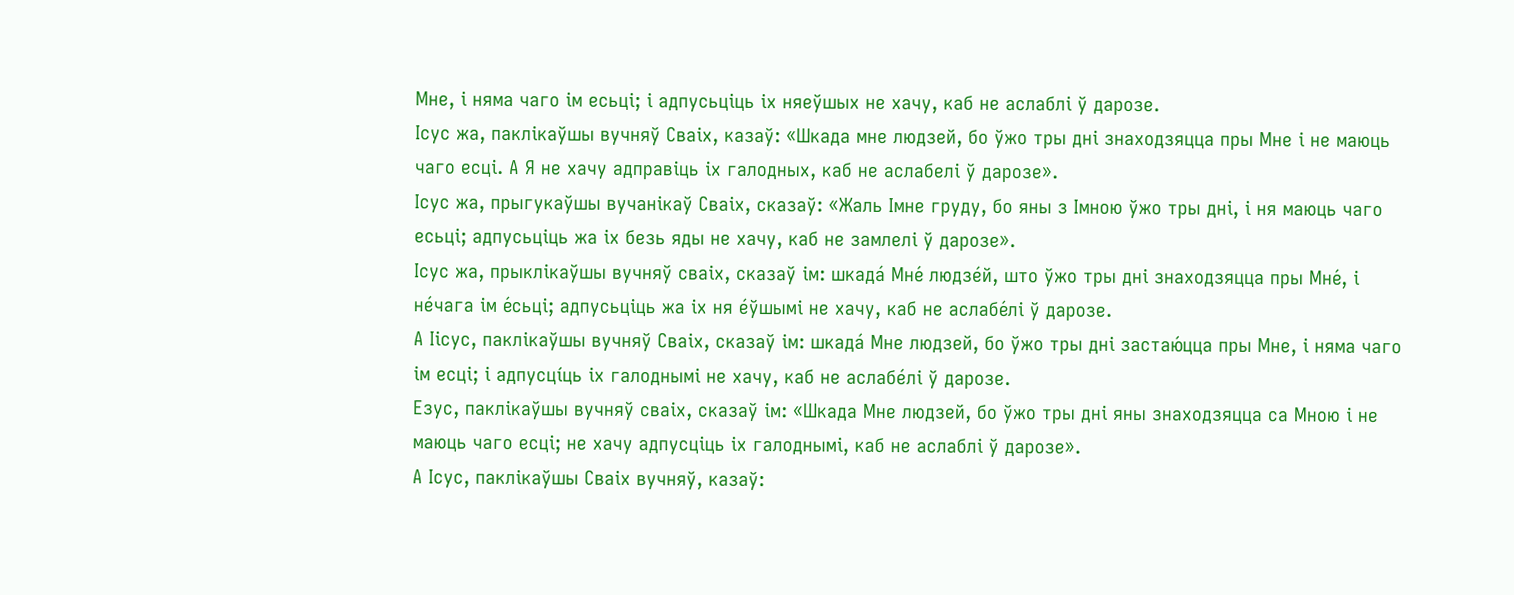Мне, і няма чаго ім есьці; і адпусьціць іх няеўшых не хачу, каб не аслаблі ў дарозе.
Ісус жа, паклікаўшы вучняў Сваіх, казаў: «Шкада мне людзей, бо ўжо тры дні знаходзяцца пры Мне і не маюць чаго есці. А Я не хачу адправіць іх галодных, каб не аслабелі ў дарозе».
Ісус жа, прыгукаўшы вучанікаў Сваіх, сказаў: «Жаль Імне груду, бо яны з Імною ўжо тры дні, і ня маюць чаго есьці; адпусьціць жа іх безь яды не хачу, каб не замлелі ў дарозе».
Ісус жа, прыклікаўшы вучняў сваіх, сказаў ім: шкада́ Мне́ людзе́й, што ўжо тры дні знаходзяцца пры Мне́, і не́чага ім е́сьці; адпусьціць жа іх ня е́ўшымі не хачу, каб не аслабе́лі ў дарозе.
А Іісус, паклікаўшы вучняў Сваіх, сказаў ім: шкада́ Мне людзей, бо ўжо тры дні застаю́цца пры Мне, і няма чаго ім есці; і адпусцíць іх галоднымі не хачу, каб не аслабе́лі ў дарозе.
Езус, паклікаўшы вучняў сваіх, сказаў ім: «Шкада Мне людзей, бо ўжо тры дні яны знаходзяцца са Мною і не маюць чаго есці; не хачу адпусціць іх галоднымі, каб не аслаблі ў дарозе».
А Ісус, паклікаўшы Сваіх вучняў, казаў: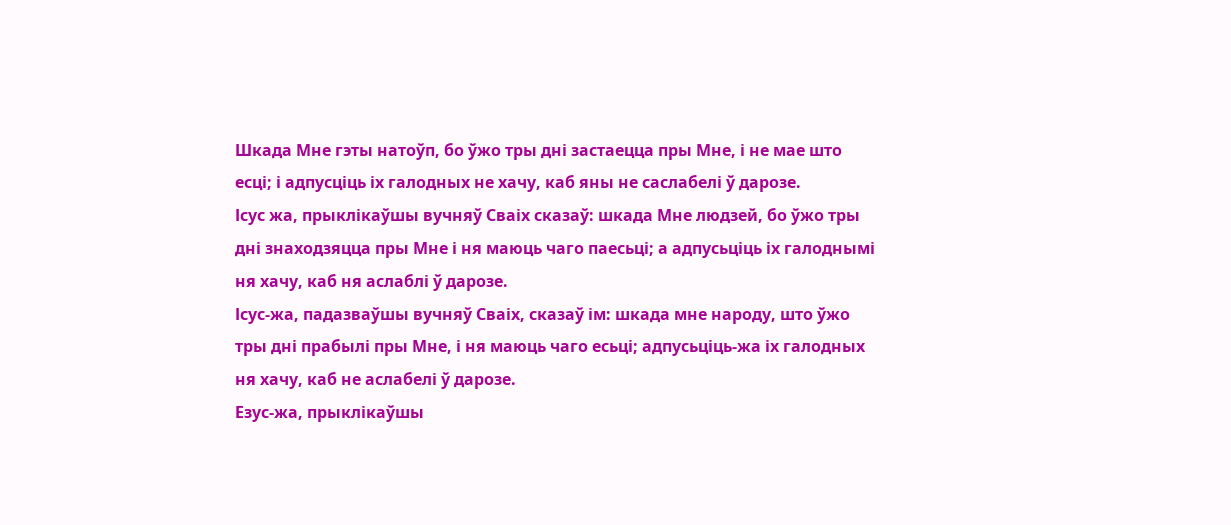Шкада Мне гэты натоўп, бо ўжо тры дні застаецца пры Мне, і не мае што есці; і адпусціць іх галодных не хачу, каб яны не саслабелі ў дарозе.
Ісус жа, прыклікаўшы вучняў Сваіх сказаў: шкада Мне людзей, бо ўжо тры дні знаходзяцца пры Мне і ня маюць чаго паесьці; а адпусьціць іх галоднымі ня хачу, каб ня аслаблі ў дарозе.
Ісус-жа, падазваўшы вучняў Сваіх, сказаў ім: шкада мне народу, што ўжо тры дні прабылі пры Мне, і ня маюць чаго есьці; адпусьціць-жа іх галодных ня хачу, каб не аслабелі ў дарозе.
Езус-жа, прыклікаўшы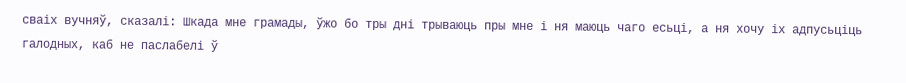сваіх вучняў, сказалі: Шкада мне грамады, ўжо бо тры дні трываюць пры мне і ня маюць чаго есьці, а ня хочу іх адпусьціць галодных, каб не паслабелі ў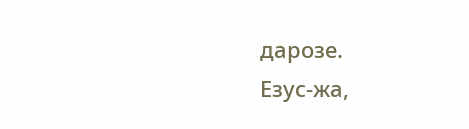дарозе.
Езус-жа,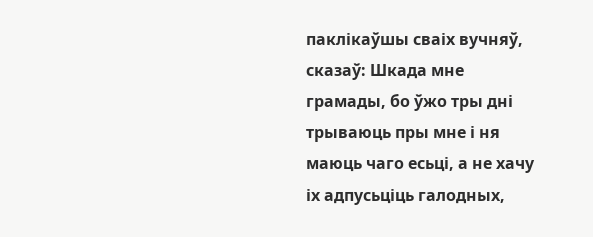паклікаўшы сваіх вучняў, сказаў: Шкада мне грамады, бо ўжо тры дні трываюць пры мне і ня маюць чаго есьці, а не хачу іх адпусьціць галодных,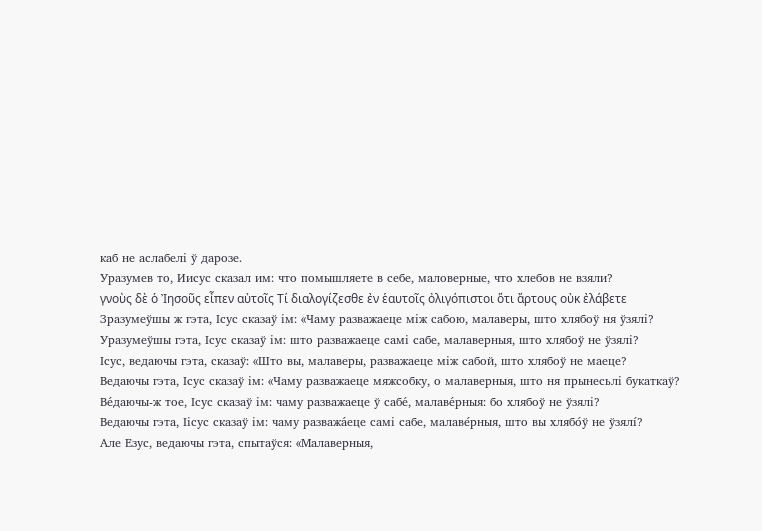каб не аслабелі ў дарозе.
Уразумев то, Иисус сказал им: что помышляете в себе, маловерные, что хлебов не взяли?
γνοὺς δὲ ὁ Ἰησοῦς εἶπεν αὐτοῖς Τί διαλογίζεσθε ἐν ἑαυτοῖς ὀλιγόπιστοι ὅτι ἄρτους οὐκ ἐλάβετε
Зразумеўшы ж гэта, Ісус сказаў ім: «Чаму разважаеце між сабою, малаверы, што хлябоў ня ўзялі?
Уразумеўшы гэта, Ісус сказаў ім: што разважаеце самі сабе, малаверныя, што хлябоў не ўзялі?
Ісус, ведаючы гэта, сказаў: «Што вы, малаверы, разважаеце між сабой, што хлябоў не маеце?
Ведаючы гэта, Ісус сказаў ім: «Чаму разважаеце мяжсобку, о малаверныя, што ня прынесьлі букаткаў?
Ве́даючы-ж тое, Ісус сказаў ім: чаму разважаеце ў сабе́, малаве́рныя: бо хлябоў не ўзялі?
Ведаючы гэта, Іісус сказаў ім: чаму разважа́еце самі сабе, малаве́рныя, што вы хлябо́ў не ўзялí?
Але Езус, ведаючы гэта, спытаўся: «Малаверныя,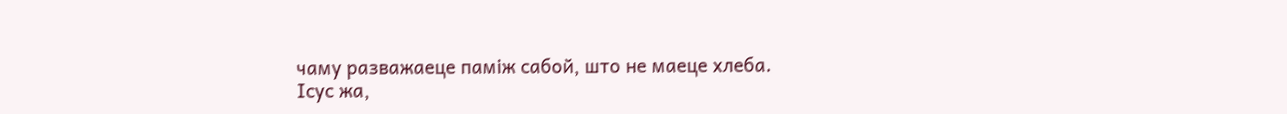чаму разважаеце паміж сабой, што не маеце хлеба.
Ісус жа,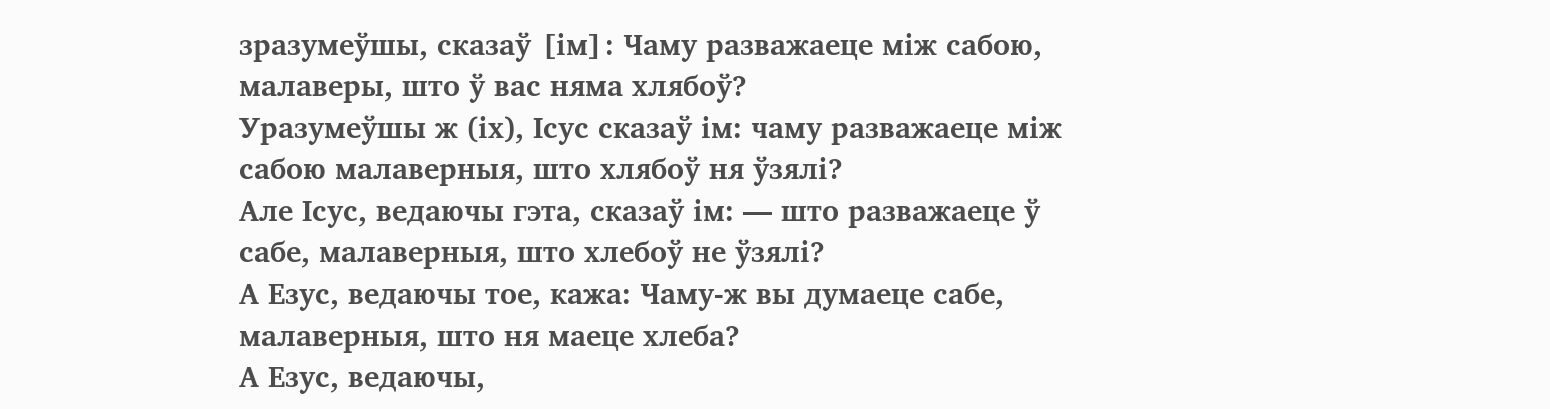зразумеўшы, сказаў [ім]: Чаму разважаеце між сабою, малаверы, што ў вас няма хлябоў?
Уразумеўшы ж (іх), Ісус сказаў ім: чаму разважаеце між сабою малаверныя, што хлябоў ня ўзялі?
Але Ісус, ведаючы гэта, сказаў ім: — што разважаеце ў сабе, малаверныя, што хлебоў не ўзялі?
А Езус, ведаючы тое, кажа: Чаму-ж вы думаеце сабе, малаверныя, што ня маеце хлеба?
А Езус, ведаючы,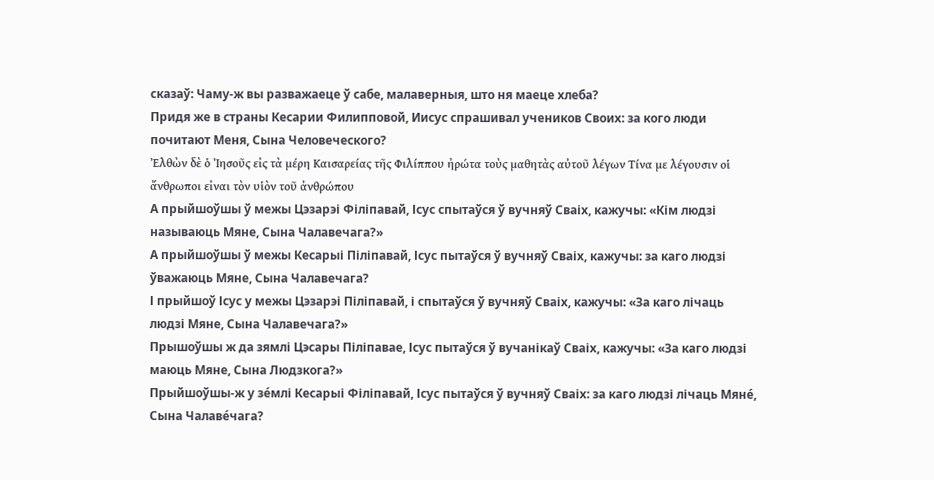сказаў: Чаму-ж вы разважаеце ў сабе, малаверныя, што ня маеце хлеба?
Придя же в страны Кесарии Филипповой, Иисус спрашивал учеников Своих: за кого люди почитают Меня, Сына Человеческого?
Ἐλθὼν δὲ ὁ Ἰησοῦς εἰς τὰ μέρη Καισαρείας τῆς Φιλίππου ἠρώτα τοὺς μαθητὰς αὐτοῦ λέγων Τίνα με λέγουσιν οἱ ἄνθρωποι εἰναι τὸν υἱὸν τοῦ ἀνθρώπου
А прыйшоўшы ў межы Цэзарэі Філіпавай, Ісус спытаўся ў вучняў Сваіх, кажучы: «Кім людзі называюць Мяне, Сына Чалавечага?»
А прыйшоўшы ў межы Кесарыі Піліпавай, Ісус пытаўся ў вучняў Сваіх, кажучы: за каго людзі ўважаюць Мяне, Сына Чалавечага?
І прыйшоў Ісус у межы Цэзарэі Піліпавай, і спытаўся ў вучняў Сваіх, кажучы: «За каго лічаць людзі Мяне, Сына Чалавечага?»
Прышоўшы ж да зямлі Цэсары Піліпавае, Ісус пытаўся ў вучанікаў Сваіх, кажучы: «За каго людзі маюць Мяне, Сына Людзкога?»
Прыйшоўшы-ж у зе́млі Кесарыі Філіпавай, Ісус пытаўся ў вучняў Сваіх: за каго людзі лічаць Мяне́, Сына Чалаве́чага?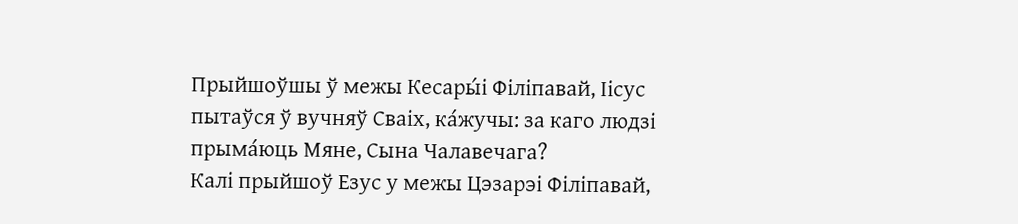Прыйшоўшы ў межы Кесары́і Філіпавай, Іісус пытаўся ў вучняў Сваіх, ка́жучы: за каго людзі прыма́юць Мяне, Сына Чалавечага?
Калі прыйшоў Езус у межы Цэзарэі Філіпавай,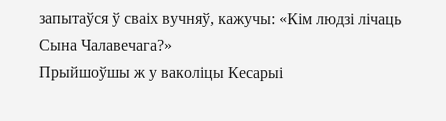запытаўся ў сваіх вучняў, кажучы: «Кім людзі лічаць Сына Чалавечага?»
Прыйшоўшы ж у ваколіцы Кесарыі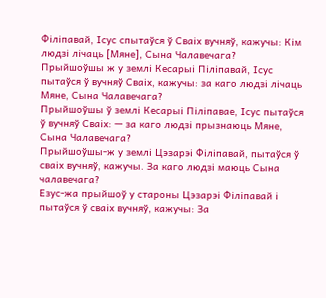Філіпавай, Ісус спытаўся ў Сваіх вучняў, кажучы: Кім людзі лічаць [Мяне], Сына Чалавечага?
Прыйшоўшы ж у землі Кесарыі Піліпавай, Ісус пытаўся ў вучняў Сваіх, кажучы: за каго людзі лічаць Мяне, Сына Чалавечага?
Прыйшоўшы ў землі Кесарыі Піліпавае, Ісус пытаўся ў вучняў Сваіх: — за каго людзі прызнаюць Мяне, Сына Чалавечага?
Прыйшоўшы-ж у землі Цэзарэі Філіпавай, пытаўся ў сваіх вучняў, кажучы. За каго людзі маюць Сына чалавечага?
Езус-жа прыйшоў у староны Цэзарэі Філіпавай і пытаўся ў сваіх вучняў, кажучы: За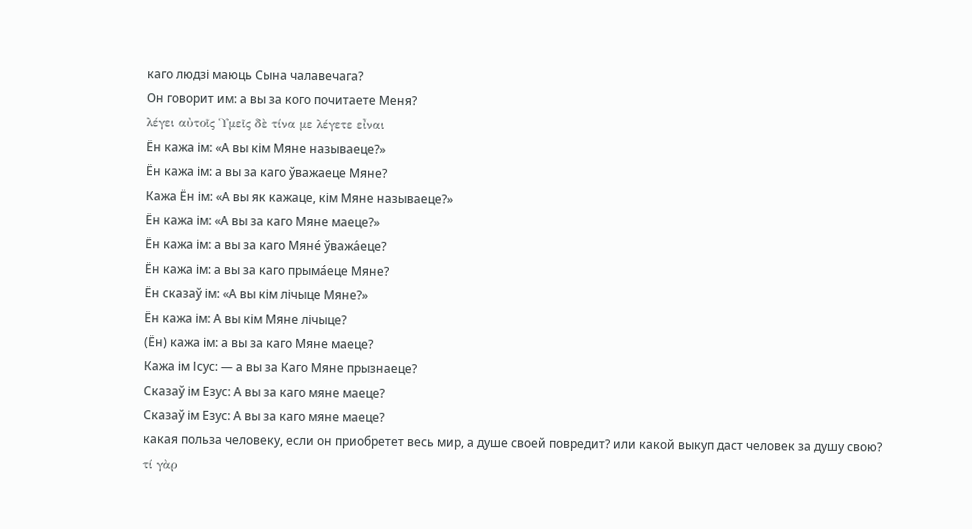каго людзі маюць Сына чалавечага?
Он говорит им: а вы за кого почитаете Меня?
λέγει αὐτοῖς Ὑμεῖς δὲ τίνα με λέγετε εἶναι
Ён кажа ім: «А вы кім Мяне называеце?»
Ён кажа ім: а вы за каго ўважаеце Мяне?
Кажа Ён ім: «А вы як кажаце, кім Мяне называеце?»
Ён кажа ім: «А вы за каго Мяне маеце?»
Ён кажа ім: а вы за каго Мяне́ ўважа́еце?
Ён кажа ім: а вы за каго прыма́еце Мяне?
Ён сказаў ім: «А вы кім лічыце Мяне?»
Ён кажа ім: А вы кім Мяне лічыце?
(Ён) кажа ім: а вы за каго Мяне маеце?
Кажа ім Ісус: — а вы за Каго Мяне прызнаеце?
Сказаў ім Езус: А вы за каго мяне маеце?
Сказаў ім Езус: А вы за каго мяне маеце?
какая польза человеку, если он приобретет весь мир, а душе своей повредит? или какой выкуп даст человек за душу свою?
τί γὰρ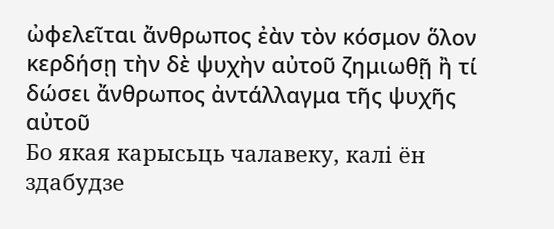ὠφελεῖται ἄνθρωπος ἐὰν τὸν κόσμον ὅλον κερδήσῃ τὴν δὲ ψυχὴν αὐτοῦ ζημιωθῇ ἢ τί δώσει ἄνθρωπος ἀντάλλαγμα τῆς ψυχῆς αὐτοῦ
Бо якая карысьць чалавеку, калі ён здабудзе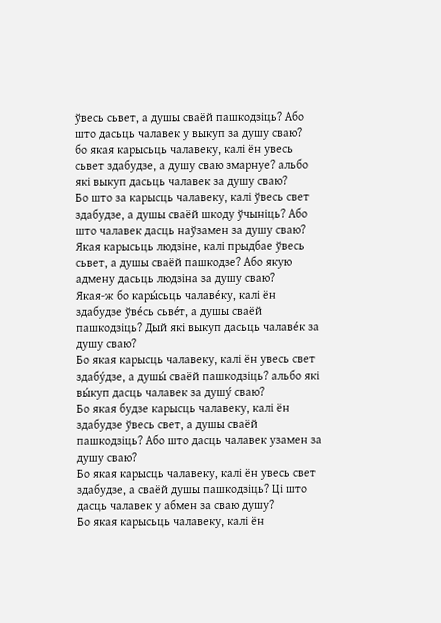ўвесь сьвет, а душы сваёй пашкодзіць? Або што дасьць чалавек у выкуп за душу сваю?
бо якая карысьць чалавеку, калі ён увесь сьвет здабудзе, а душу сваю змарнуе? альбо які выкуп дасьць чалавек за душу сваю?
Бо што за карысць чалавеку, калі ўвесь свет здабудзе, а душы сваёй шкоду ўчыніць? Або што чалавек дасць наўзамен за душу сваю?
Якая карысьць людзіне, калі прыдбае ўвесь сьвет, а душы сваёй пашкодзе? Або якую адмену дасьць людзіна за душу сваю?
Якая-ж бо кары́сьць чалаве́ку, калі ён здабудзе ўве́сь сьве́т, а душы сваёй пашкодзіць? Дый які выкуп дасьць чалаве́к за душу сваю?
Бо якая карысць чалавеку, калі ён увесь свет здабу́дзе, а душы́ сваёй пашкодзіць? альбо які вы́куп дасць чалавек за душу́ сваю?
Бо якая будзе карысць чалавеку, калі ён здабудзе ўвесь свет, а душы сваёй пашкодзіць? Або што дасць чалавек узамен за душу сваю?
Бо якая карысць чалавеку, калі ён увесь свет здабудзе, а сваёй душы пашкодзіць? Ці што дасць чалавек у абмен за сваю душу?
Бо якая карысьць чалавеку, калі ён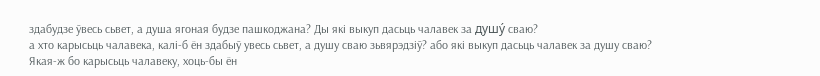здабудзе ўвесь сьвет, а душа ягоная будзе пашкоджана? Ды які выкуп дасьць чалавек за душу́ сваю?
а хто карысьць чалавека, калі-б ён здабыў увесь сьвет, а душу сваю зьвярэдзіў? або які выкуп дасьць чалавек за душу сваю?
Якая-ж бо карысьць чалавеку, хоць-бы ён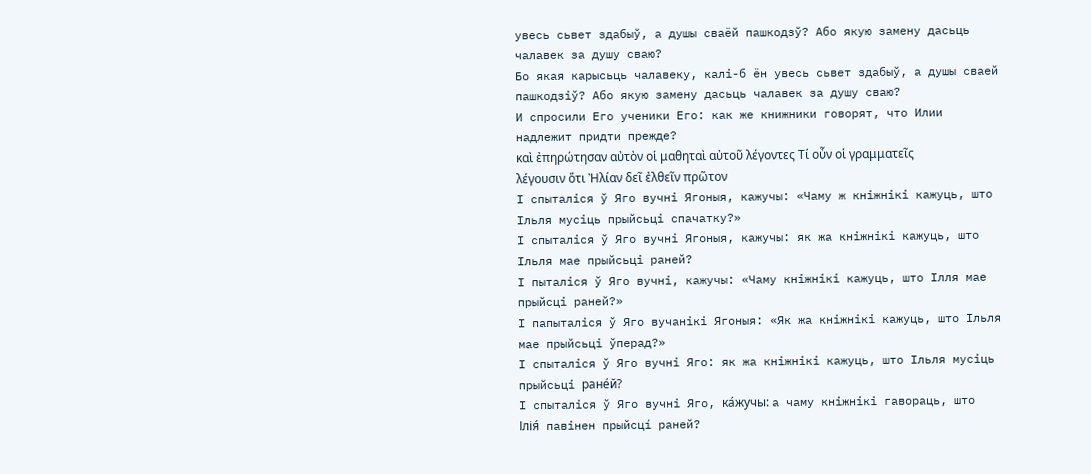увесь сьвет здабыў, а душы сваёй пашкодзў? Або якую замену дасьць чалавек за душу сваю?
Бо якая карысьць чалавеку, калі-б ён увесь сьвет здабыў, а душы сваей пашкодзіў? Або якую замену дасьць чалавек за душу сваю?
И спросили Его ученики Его: как же книжники говорят, что Илии надлежит придти прежде?
καὶ ἐπηρώτησαν αὐτὸν οἱ μαθηταὶ αὐτοῦ λέγοντες Τί οὖν οἱ γραμματεῖς λέγουσιν ὅτι Ἠλίαν δεῖ ἐλθεῖν πρῶτον
І спыталіся ў Яго вучні Ягоныя, кажучы: «Чаму ж кніжнікі кажуць, што Ільля мусіць прыйсьці спачатку?»
І спыталіся ў Яго вучні Ягоныя, кажучы: як жа кніжнікі кажуць, што Ільля мае прыйсьці раней?
І пыталіся ў Яго вучні, кажучы: «Чаму кніжнікі кажуць, што Ілля мае прыйсці раней?»
І папыталіся ў Яго вучанікі Ягоныя: «Як жа кніжнікі кажуць, што Ільля мае прыйсьці ўперад?»
І спыталіся ў Яго вучні Яго: як жа кніжнікі кажуць, што Ільля мусіць прыйсьці ране́й?
І спыталіся ў Яго вучні Яго, ка́жучы: а чаму кніжнікі гавораць, што Ілія́ павінен прыйсцí раней?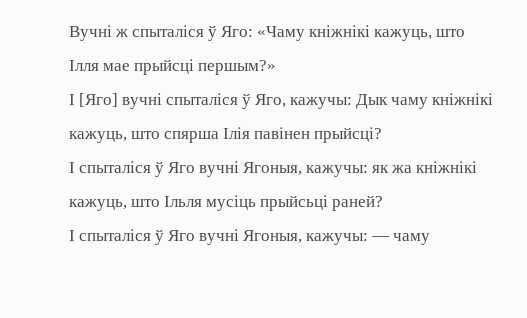Вучні ж спыталіся ў Яго: «Чаму кніжнікі кажуць, што Ілля мае прыйсці першым?»
І [Яго] вучні спыталіся ў Яго, кажучы: Дык чаму кніжнікі кажуць, што спярша Ілія павінен прыйсці?
І спыталіся ў Яго вучні Ягоныя, кажучы: як жа кніжнікі кажуць, што Ільля мусіць прыйсьці раней?
І спыталіся ў Яго вучні Ягоныя, кажучы: — чаму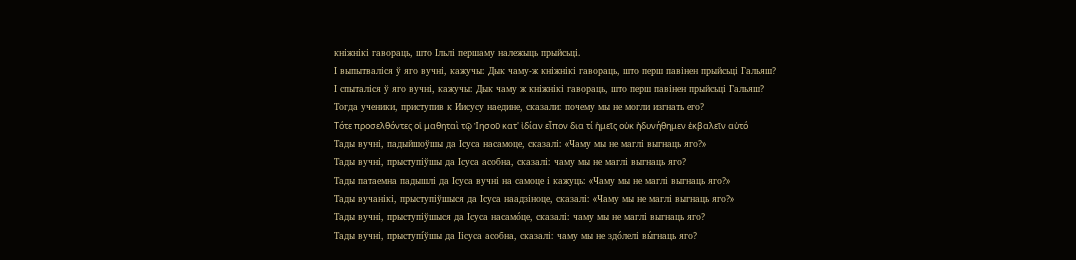кніжнікі гавораць, што Ільлі першаму належыць прыйсьці.
І выпытваліся ў яго вучні, кажучы: Дык чаму-ж кніжнікі гавораць, што перш павінен прыйсьці Гальяш?
І спыталіся ў яго вучні, кажучы: Дык чаму ж кніжнікі гавораць, што перш павінен прыйсьці Гальяш?
Тогда ученики, приступив к Иисусу наедине, сказали: почему мы не могли изгнать его?
Τότε προσελθόντες οἱ μαθηταὶ τῷ Ἰησοῦ κατ' ἰδίαν εἶπον δια τί ἡμεῖς οὐκ ἠδυνήθημεν ἐκβαλεῖν αὐτό
Тады вучні, падыйшоўшы да Ісуса насамоце, сказалі: «Чаму мы не маглі выгнаць яго?»
Тады вучні, прыступіўшы да Ісуса асобна, сказалі: чаму мы не маглі выгнаць яго?
Тады патаемна падышлі да Ісуса вучні на самоце і кажуць: «Чаму мы не маглі выгнаць яго?»
Тады вучанікі, прыступіўшыся да Ісуса наадзіноце, сказалі: «Чаму мы не маглі выгнаць яго?»
Тады вучні, прыступіўшыся да Ісуса насамо́це, сказалі: чаму мы не маглі выгнаць яго?
Тады вучні, прыступíўшы да Іісуса асобна, сказалі: чаму мы не здо́лелі вы́гнаць яго?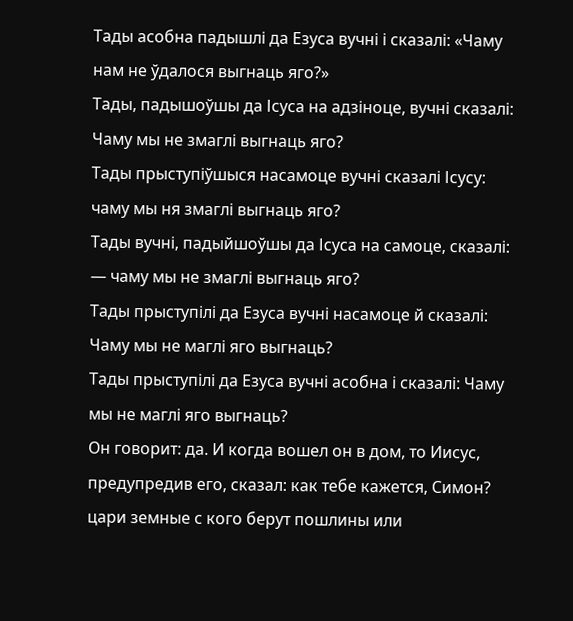Тады асобна падышлі да Езуса вучні і сказалі: «Чаму нам не ўдалося выгнаць яго?»
Тады, падышоўшы да Ісуса на адзіноце, вучні сказалі: Чаму мы не змаглі выгнаць яго?
Тады прыступіўшыся насамоце вучні сказалі Ісусу: чаму мы ня змаглі выгнаць яго?
Тады вучні, падыйшоўшы да Ісуса на самоце, сказалі: — чаму мы не змаглі выгнаць яго?
Тады прыступілі да Езуса вучні насамоце й сказалі: Чаму мы не маглі яго выгнаць?
Тады прыступілі да Езуса вучні асобна і сказалі: Чаму мы не маглі яго выгнаць?
Он говорит: да. И когда вошел он в дом, то Иисус, предупредив его, сказал: как тебе кажется, Симон? цари земные с кого берут пошлины или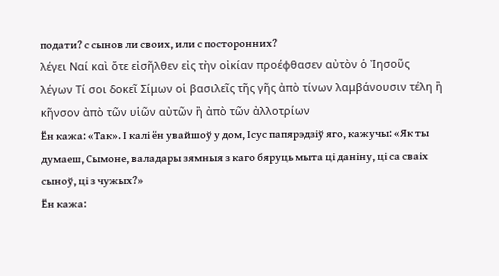подати? с сынов ли своих, или с посторонних?
λέγει Ναί καὶ ὅτε εἰσῆλθεν εἰς τὴν οἰκίαν προέφθασεν αὐτὸν ὁ Ἰησοῦς λέγων Τί σοι δοκεῖ Σίμων οἱ βασιλεῖς τῆς γῆς ἀπὸ τίνων λαμβάνουσιν τέλη ἢ κῆνσον ἀπὸ τῶν υἱῶν αὐτῶν ἢ ἀπὸ τῶν ἀλλοτρίων
Ён кажа: «Так». І калі ён увайшоў у дом, Ісус папярэдзіў яго, кажучы: «Як ты думаеш, Сымоне, валадары зямныя з каго бяруць мыта ці даніну, ці са сваіх сыноў, ці з чужых?»
Ён кажа: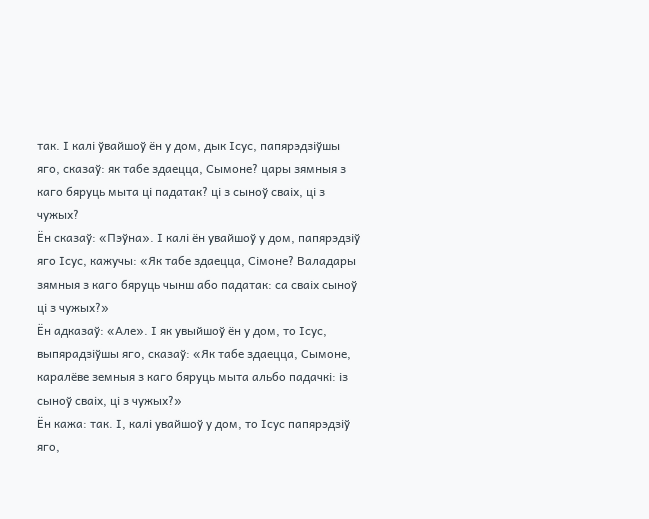так. І калі ўвайшоў ён у дом, дык Ісус, папярэдзіўшы яго, сказаў: як табе здаецца, Сымоне? цары зямныя з каго бяруць мыта ці падатак? ці з сыноў сваіх, ці з чужых?
Ён сказаў: «Пэўна». І калі ён увайшоў у дом, папярэдзіў яго Ісус, кажучы: «Як табе здаецца, Сімоне? Валадары зямныя з каго бяруць чынш або падатак: са сваіх сыноў ці з чужых?»
Ён адказаў: «Але». І як увыйшоў ён у дом, то Ісус, выпярадзіўшы яго, сказаў: «Як табе здаецца, Сымоне, каралёве земныя з каго бяруць мыта альбо падачкі: із сыноў сваіх, ці з чужых?»
Ён кажа: так. І, калі увайшоў у дом, то Ісус папярэдзіў яго,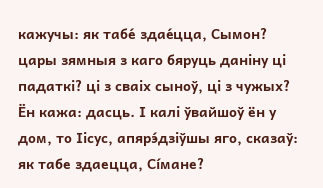кажучы: як табе́ здае́цца, Сымон? цары зямныя з каго бяруць даніну ці падаткі? ці з сваіх сыноў, ці з чужых?
Ён кажа: дасць. І калі ўвайшоў ён у дом, то Іісус, апярэ́дзіўшы яго, сказаў: як табе здаецца, Сíмане?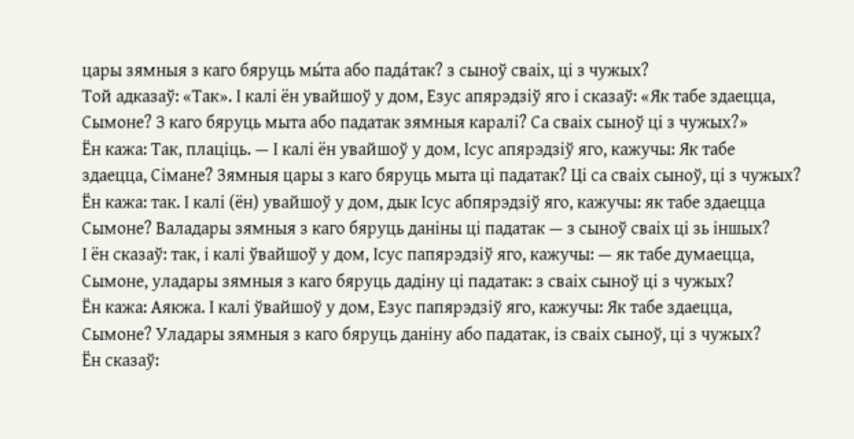цары зямныя з каго бяруць мы́та або пада́так? з сыноў сваіх, ці з чужых?
Той адказаў: «Так». І калі ён увайшоў у дом, Езус апярэдзіў яго і сказаў: «Як табе здаецца, Сымоне? З каго бяруць мыта або падатак зямныя каралі? Са сваіх сыноў ці з чужых?»
Ён кажа: Так, плаціць. — І калі ён увайшоў у дом, Ісус апярэдзіў яго, кажучы: Як табе здаецца, Сімане? Зямныя цары з каго бяруць мыта ці падатак? Ці са сваіх сыноў, ці з чужых?
Ён кажа: так. І калі (ён) увайшоў у дом, дык Ісус абпярэдзіў яго, кажучы: як табе здаецца Сымоне? Валадары зямныя з каго бяруць даніны ці падатак — з сыноў сваіх ці зь іншых?
І ён сказаў: так, і калі ўвайшоў у дом, Ісус папярэдзіў яго, кажучы: — як табе думаецца, Сымоне, уладары зямныя з каго бяруць дадіну ці падатак: з сваіх сыноў ці з чужых?
Ён кажа: Аякжа. І калі ўвайшоў у дом, Езус папярэдзіў яго, кажучы: Як табе здаецца, Сымоне? Уладары зямныя з каго бяруць даніну або падатак, із сваіх сыноў, ці з чужых?
Ён сказаў: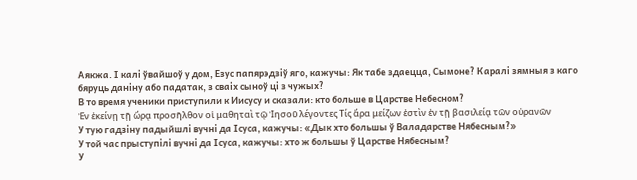Аякжа. І калі ўвайшоў у дом, Езус папярэдзіў яго, кажучы: Як табе здаецца, Сымоне? Каралі зямныя з каго бяруць даніну або падатак, з сваіх сыноў ці з чужых?
В то время ученики приступили к Иисусу и сказали: кто больше в Царстве Небесном?
Ἐν ἐκείνῃ τῇ ὥρᾳ προσῆλθον οἱ μαθηταὶ τῷ Ἰησοῦ λέγοντες Τίς ἄρα μείζων ἐστὶν ἐν τῇ βασιλείᾳ τῶν οὐρανῶν
У тую гадзіну падыйшлі вучні да Ісуса, кажучы: «Дык хто большы ў Валадарстве Нябесным?»
У той час прыступілі вучні да Ісуса, кажучы: хто ж большы ў Царстве Нябесным?
У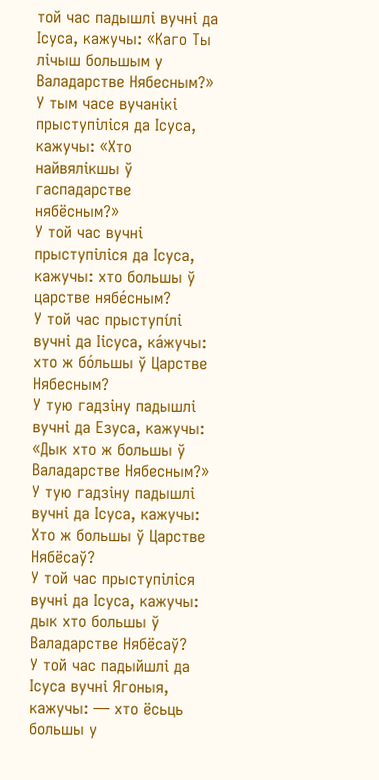той час падышлі вучні да Ісуса, кажучы: «Каго Ты лічыш большым у Валадарстве Нябесным?»
У тым часе вучанікі прыступіліся да Ісуса, кажучы: «Хто найвялікшы ў гаспадарстве нябёсным?»
У той час вучні прыступіліся да Ісуса, кажучы: хто большы ў царстве нябе́сным?
У той час прыступíлі вучні да Іісуса, ка́жучы: хто ж бо́льшы ў Царстве Нябесным?
У тую гадзіну падышлі вучні да Езуса, кажучы: «Дык хто ж большы ў Валадарстве Нябесным?»
У тую гадзіну падышлі вучні да Ісуса, кажучы: Хто ж большы ў Царстве Нябёсаў?
У той час прыступіліся вучні да Ісуса, кажучы: дык хто большы ў Валадарстве Нябёсаў?
У той час падыйшлі да Ісуса вучні Ягоныя, кажучы: — хто ёсьць большы у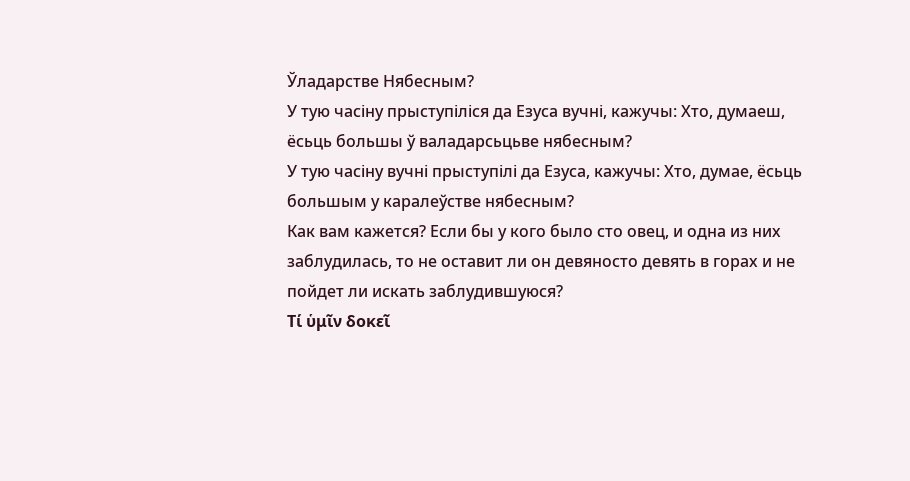Ўладарстве Нябесным?
У тую часіну прыступіліся да Езуса вучні, кажучы: Хто, думаеш, ёсьць большы ў валадарсьцьве нябесным?
У тую часіну вучні прыступілі да Езуса, кажучы: Хто, думае, ёсьць большым у каралеўстве нябесным?
Как вам кажется? Если бы у кого было сто овец, и одна из них заблудилась, то не оставит ли он девяносто девять в горах и не пойдет ли искать заблудившуюся?
Τί ὑμῖν δοκεῖ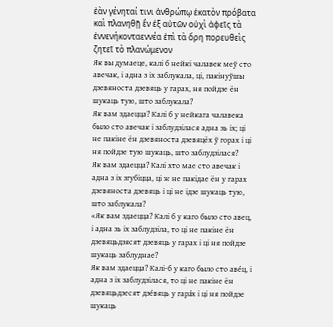ἐὰν γένηταί τινι ἀνθρώπῳ ἑκατὸν πρόβατα καὶ πλανηθῇ ἓν ἐξ αὐτῶν οὐχὶ ἀφεῖς τὰ ἐννενήκονταεννέα ἐπὶ τὰ ὄρη πορευθεὶς ζητεῖ τὸ πλανώμενον
Як вы думаеце, калі б нейкі чалавек меў сто авечак, і адна з іх заблукала, ці, пакінуўшы дзевяноста дзевяць у гарах, ня пойдзе ён шукаць тую, што заблукала?
Як вам здаецца? Калі б у нейкага чалавека было сто авечак і заблудзілася адна зь іх; ці не пакіне ён дзевяноста дзевяцёх ў горах і ці ня пойдзе тую шукаць, што заблудзілася?
Як вам здаецца? Калі хто мае сто авечак і адна з іх згубіцца, ці ж не пакідае ён у гарах дзевяноста дзевяць і ці не ідзе шукаць тую, што заблукала?
«Як вам здаецца? Калі б у каго было сто авец, і адна зь іх заблудзіла, то ці не пакіне ён дзевяцьдзясят дзевяць у гарах і ці ня пойдзе шукаць заблуднае?
Як вам здаецца? Калі-б у каго было сто аве́ц, і адна з іх заблудзілася, то ці не пакіне ён дзевяцьдзесят дзе́вяць у гара́х і ці ня пойдзе шукаць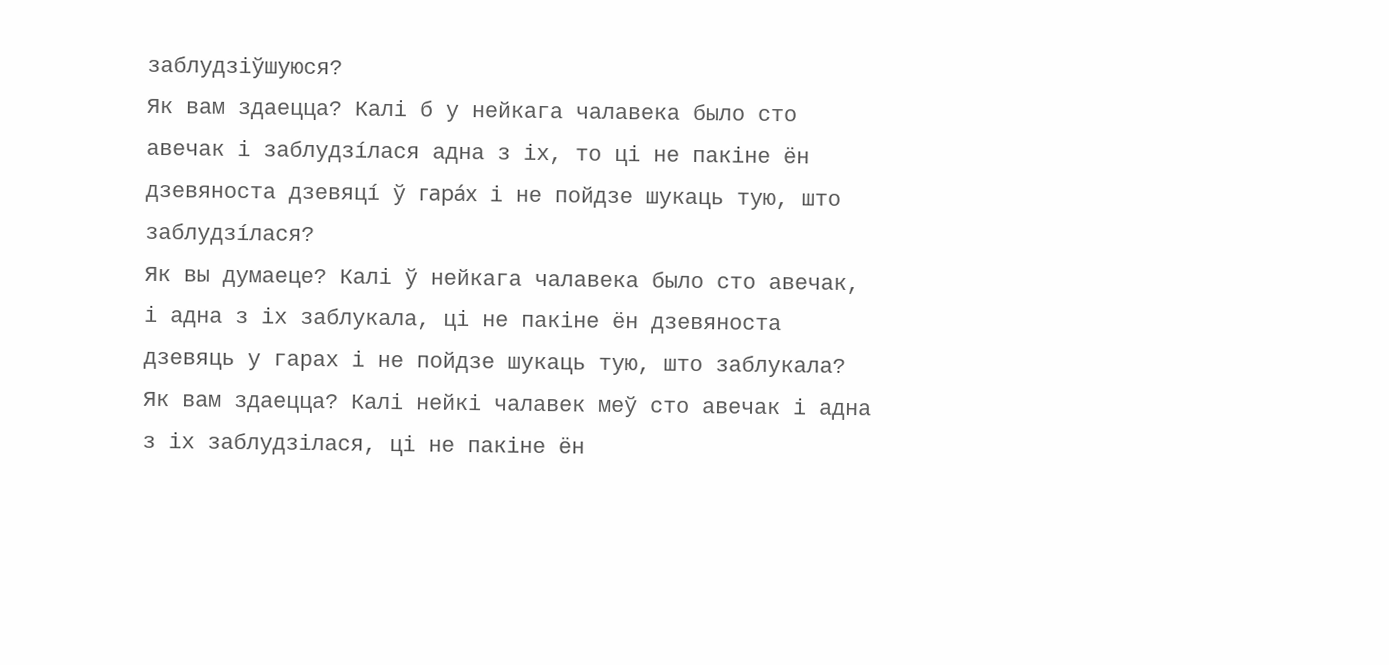заблудзіўшуюся?
Як вам здаецца? Калі б у нейкага чалавека было сто авечак і заблудзíлася адна з іх, то ці не пакіне ён дзевяноста дзевяцí ў гара́х і не пойдзе шукаць тую, што заблудзíлася?
Як вы думаеце? Калі ў нейкага чалавека было сто авечак, і адна з іх заблукала, ці не пакіне ён дзевяноста дзевяць у гарах і не пойдзе шукаць тую, што заблукала?
Як вам здаецца? Калі нейкі чалавек меў сто авечак і адна з іх заблудзілася, ці не пакіне ён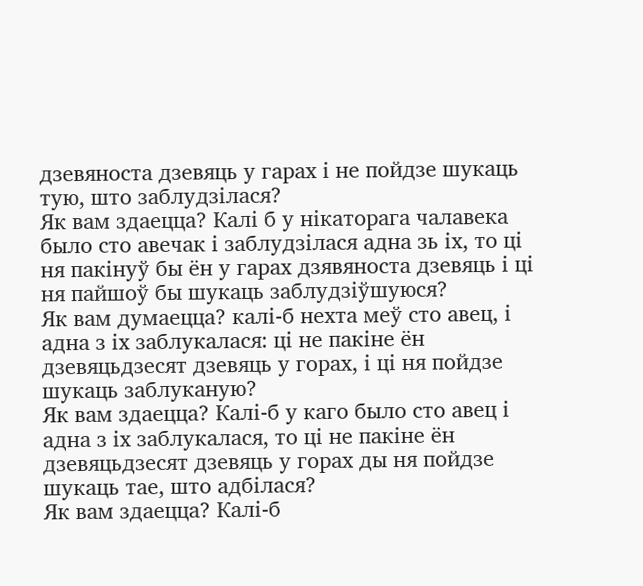дзевяноста дзевяць у гарах і не пойдзе шукаць тую, што заблудзілася?
Як вам здаецца? Калі б у нікаторага чалавека было сто авечак і заблудзілася адна зь іх, то ці ня пакінуў бы ён у гарах дзявяноста дзевяць і ці ня пайшоў бы шукаць заблудзіўшуюся?
Як вам думаецца? калі-б нехта меў сто авец, і адна з іх заблукалася: ці не пакіне ён дзевяцьдзесят дзевяць у горах, і ці ня пойдзе шукаць заблуканую?
Як вам здаецца? Калі-б у каго было сто авец і адна з іх заблукалася, то ці не пакіне ён дзевяцьдзесят дзевяць у горах ды ня пойдзе шукаць тае, што адбілася?
Як вам здаецца? Калі-б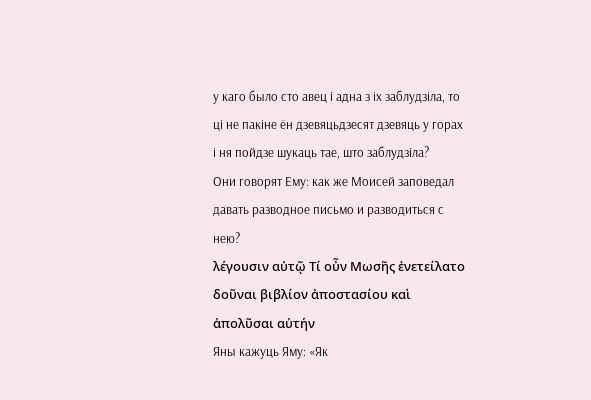у каго было сто авец і адна з іх заблудзіла, то ці не пакіне ён дзевяцьдзесят дзевяць у горах і ня пойдзе шукаць тае, што заблудзіла?
Они говорят Ему: как же Моисей заповедал давать разводное письмо и разводиться с нею?
λέγουσιν αὐτῷ Τί οὖν Μωσῆς ἐνετείλατο δοῦναι βιβλίον ἀποστασίου καὶ ἀπολῦσαι αὐτήν
Яны кажуць Яму: «Як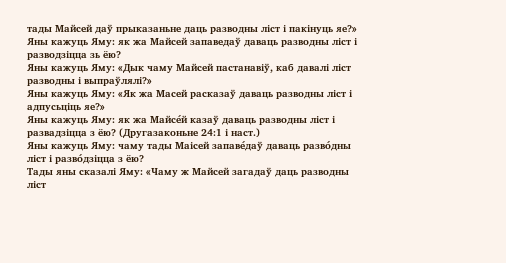тады Майсей даў прыказаньне даць разводны ліст і пакінуць яе?»
Яны кажуць Яму: як жа Майсей запаведаў даваць разводны ліст і разводзіцца зь ёю?
Яны кажуць Яму: «Дык чаму Майсей пастанавіў, каб давалі ліст разводны і выпраўлялі?»
Яны кажуць Яму: «Як жа Масей расказаў даваць разводны ліст і адпусьціць яе?»
Яны кажуць Яму: як жа Майсе́й казаў даваць разводны ліст і развадзіцца з ёю? (Другазаконьне 24:1 і наст.)
Яны кажуць Яму: чаму тады Маісей запаве́даў даваць разво́дны ліст і разво́дзіцца з ёю?
Тады яны сказалі Яму: «Чаму ж Майсей загадаў даць разводны ліст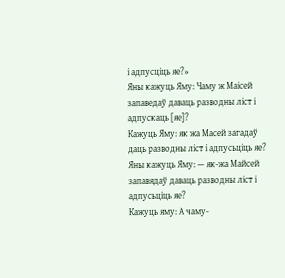і адпусціць яе?»
Яны кажуць Яму: Чаму ж Маісей запаведаў даваць разводны ліст і адпускаць [яе]?
Кажуць Яму: як жа Масей загадаў даць разводны ліст і адпусьціць яе?
Яны кажуць Яму: — як-жа Майсей запавядаў даваць разводны ліст і адпусьціць яе?
Кажуць яму: А чаму-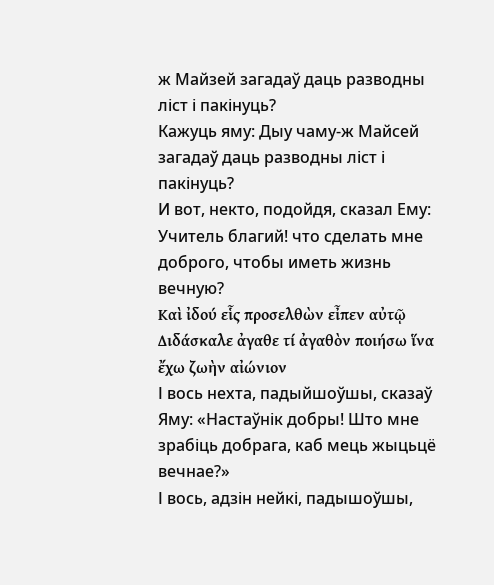ж Майзей загадаў даць разводны ліст і пакінуць?
Кажуць яму: Дыу чаму-ж Майсей загадаў даць разводны ліст і пакінуць?
И вот, некто, подойдя, сказал Ему: Учитель благий! что сделать мне доброго, чтобы иметь жизнь вечную?
Καὶ ἰδού εἷς προσελθὼν εἶπεν αὐτῷ Διδάσκαλε ἀγαθε τί ἀγαθὸν ποιήσω ἵνα ἔχω ζωὴν αἰώνιον
І вось нехта, падыйшоўшы, сказаў Яму: «Настаўнік добры! Што мне зрабіць добрага, каб мець жыцьцё вечнае?»
І вось, адзін нейкі, падышоўшы,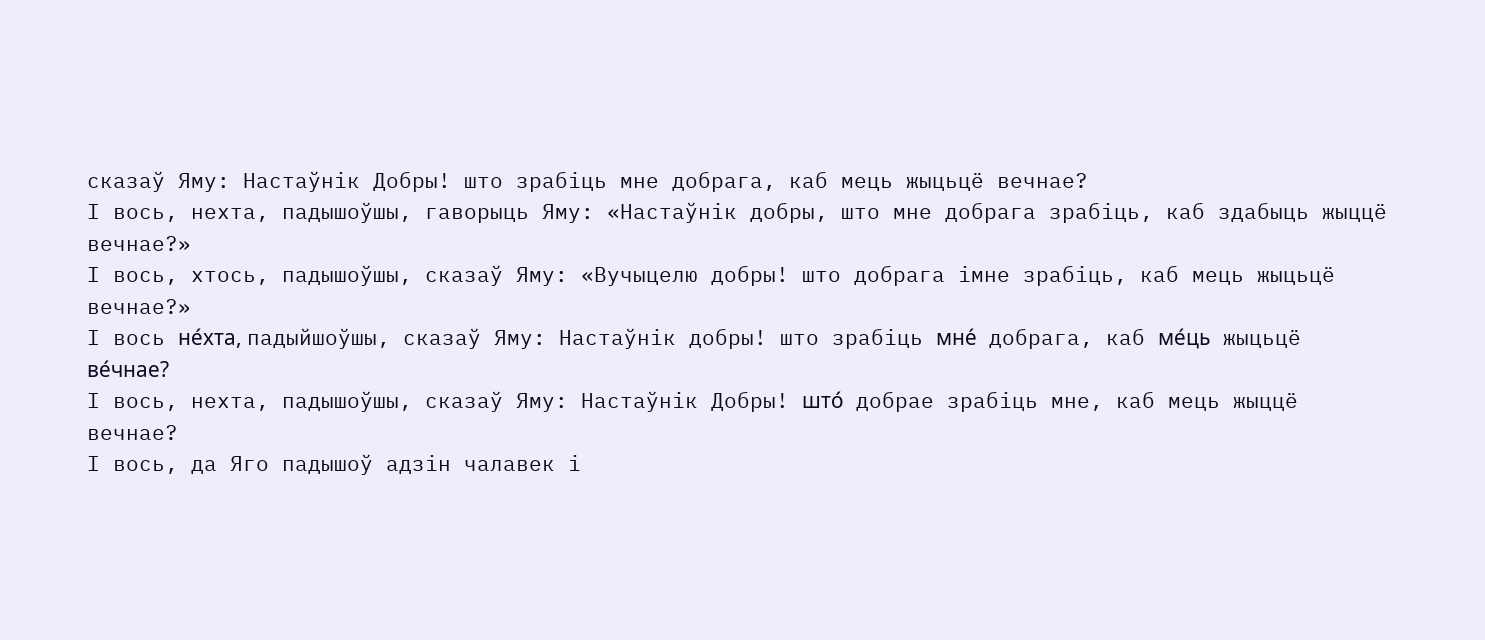сказаў Яму: Настаўнік Добры! што зрабіць мне добрага, каб мець жыцьцё вечнае?
І вось, нехта, падышоўшы, гаворыць Яму: «Настаўнік добры, што мне добрага зрабіць, каб здабыць жыццё вечнае?»
І вось, хтось, падышоўшы, сказаў Яму: «Вучыцелю добры! што добрага імне зрабіць, каб мець жыцьцё вечнае?»
І вось не́хта, падыйшоўшы, сказаў Яму: Настаўнік добры! што зрабіць мне́ добрага, каб ме́ць жыцьцё ве́чнае?
І вось, нехта, падышоўшы, сказаў Яму: Настаўнік Добры! што́ добрае зрабіць мне, каб мець жыццё вечнае?
І вось, да Яго падышоў адзін чалавек і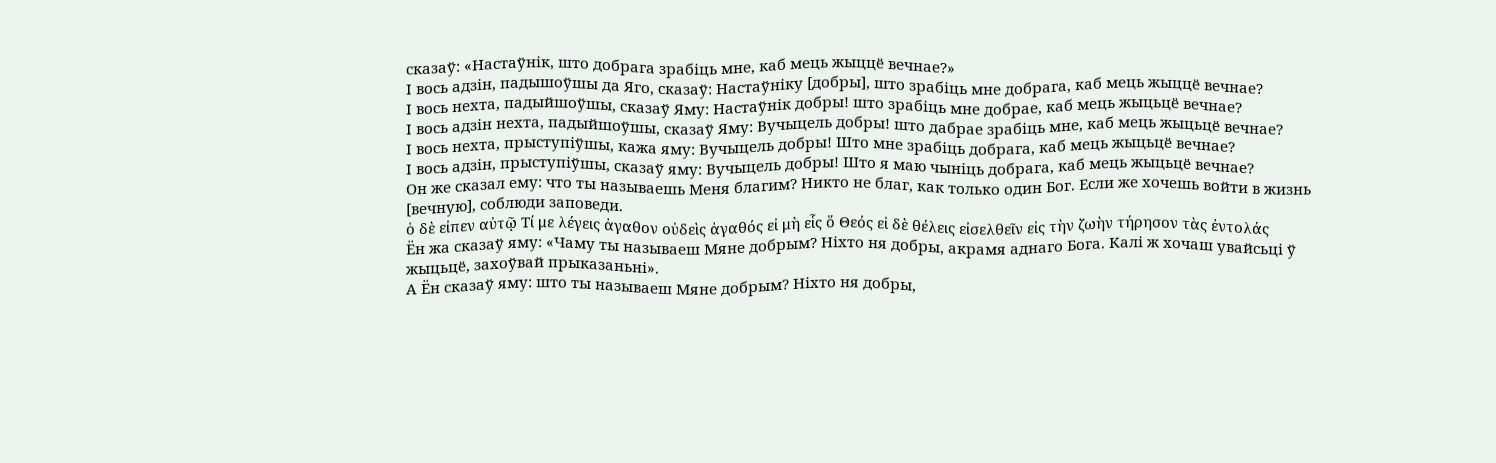сказаў: «Настаўнік, што добрага зрабіць мне, каб мець жыццё вечнае?»
І вось адзін, падышоўшы да Яго, сказаў: Настаўніку [добры], што зрабіць мне добрага, каб мець жыццё вечнае?
І вось нехта, падыйшоўшы, сказаў Яму: Настаўнік добры! што зрабіць мне добрае, каб мець жыцьцё вечнае?
І вось адзін нехта, падыйшоўшы, сказаў Яму: Вучыцель добры! што дабрае зрабіць мне, каб мець жыцьцё вечнае?
І вось нехта, прыступіўшы, кажа яму: Вучыцель добры! Што мне зрабіць добрага, каб мець жыцьцё вечнае?
І вось адзін, прыступіўшы, сказаў яму: Вучыцель добры! Што я маю чыніць добрага, каб мець жыцьцё вечнае?
Он же сказал ему: что ты называешь Меня благим? Никто не благ, как только один Бог. Если же хочешь войти в жизнь [вечную], соблюди заповеди.
ὁ δὲ εἰπεν αὐτῷ Τί με λέγεις ἀγαθον οὐδεὶς ἀγαθός εἰ μὴ εἷς ὅ Θεός εἰ δὲ θέλεις εἰσελθεῖν εἰς τὴν ζωὴν τήρησον τὰς ἐντολάς
Ён жа сказаў яму: «Чаму ты называеш Мяне добрым? Ніхто ня добры, акрамя аднаго Бога. Калі ж хочаш увайсьці ў жыцьцё, захоўвай прыказаньні».
А Ён сказаў яму: што ты называеш Мяне добрым? Ніхто ня добры,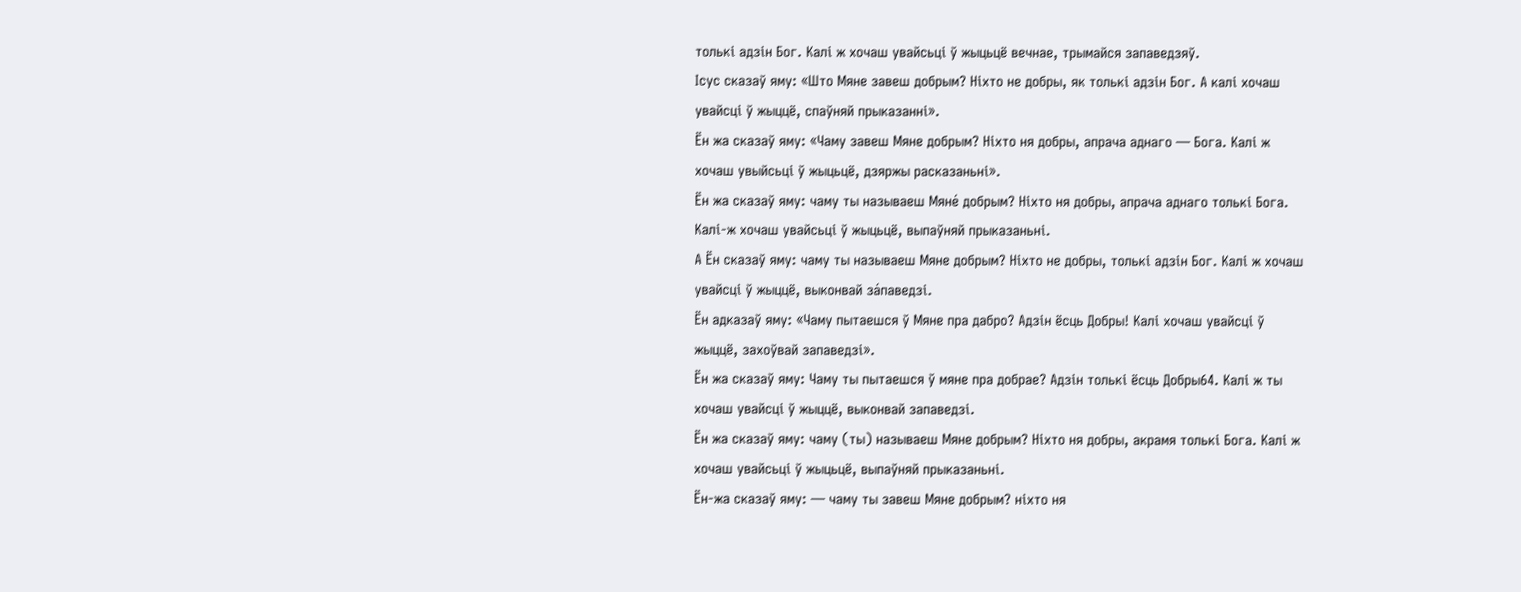толькі адзін Бог. Калі ж хочаш увайсьці ў жыцьцё вечнае, трымайся запаведзяў.
Ісус сказаў яму: «Што Мяне завеш добрым? Ніхто не добры, як толькі адзін Бог. А калі хочаш увайсці ў жыццё, спаўняй прыказанні».
Ён жа сказаў яму: «Чаму завеш Мяне добрым? Ніхто ня добры, апрача аднаго — Бога. Калі ж хочаш увыйсьці ў жыцьцё, дзяржы расказаньні».
Ён жа сказаў яму: чаму ты называеш Мяне́ добрым? Ніхто ня добры, апрача аднаго толькі Бога. Калі-ж хочаш увайсьці ў жыцьцё, выпаўняй прыказаньні.
А Ён сказаў яму: чаму ты называеш Мяне добрым? Ніхто не добры, толькі адзін Бог. Калі ж хочаш увайсці ў жыццё, выконвай за́паведзі.
Ён адказаў яму: «Чаму пытаешся ў Мяне пра дабро? Адзін ёсць Добры! Калі хочаш увайсці ў жыццё, захоўвай запаведзі».
Ён жа сказаў яму: Чаму ты пытаешся ў мяне пра добрае? Адзін толькі ёсць Добры64. Калі ж ты хочаш увайсці ў жыццё, выконвай запаведзі.
Ён жа сказаў яму: чаму (ты) называеш Мяне добрым? Ніхто ня добры, акрамя толькі Бога. Калі ж хочаш увайсьці ў жыцьцё, выпаўняй прыказаньні.
Ён-жа сказаў яму: — чаму ты завеш Мяне добрым? ніхто ня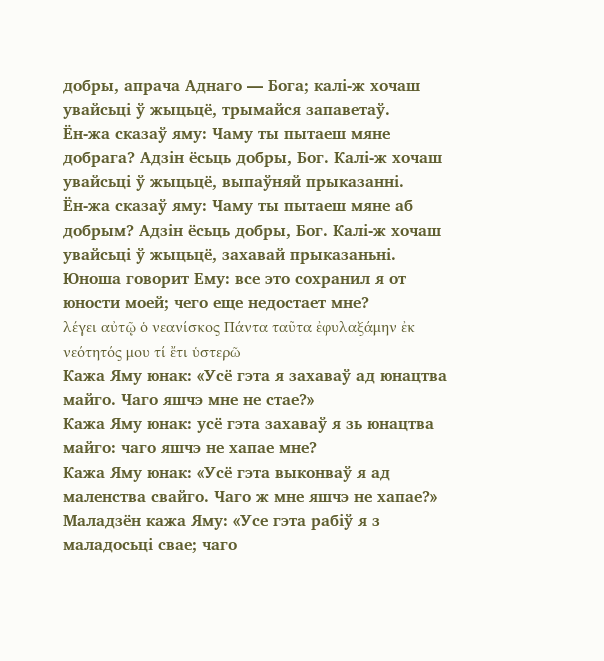добры, апрача Аднаго — Бога; калі-ж хочаш увайсьці ў жыцьцё, трымайся запаветаў.
Ён-жа сказаў яму: Чаму ты пытаеш мяне добрага? Адзін ёсьць добры, Бог. Калі-ж хочаш увайсьці ў жыцьцё, выпаўняй прыказанні.
Ён-жа сказаў яму: Чаму ты пытаеш мяне аб добрым? Адзін ёсьць добры, Бог. Калі-ж хочаш увайсьці ў жыцьцё, захавай прыказаньні.
Юноша говорит Ему: все это сохранил я от юности моей; чего еще недостает мне?
λέγει αὐτῷ ὁ νεανίσκος Πάντα ταῦτα ἐφυλαξάμην ἐκ νεότητός μου τί ἔτι ὑστερῶ
Кажа Яму юнак: «Усё гэта я захаваў ад юнацтва майго. Чаго яшчэ мне не стае?»
Кажа Яму юнак: усё гэта захаваў я зь юнацтва майго: чаго яшчэ не хапае мне?
Кажа Яму юнак: «Усё гэта выконваў я ад маленства свайго. Чаго ж мне яшчэ не хапае?»
Маладзён кажа Яму: «Усе гэта рабіў я з маладосьці свае; чаго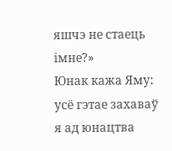яшчэ не стаець імне?»
Юнак кажа Яму: усё гэтае захаваў я ад юнацтва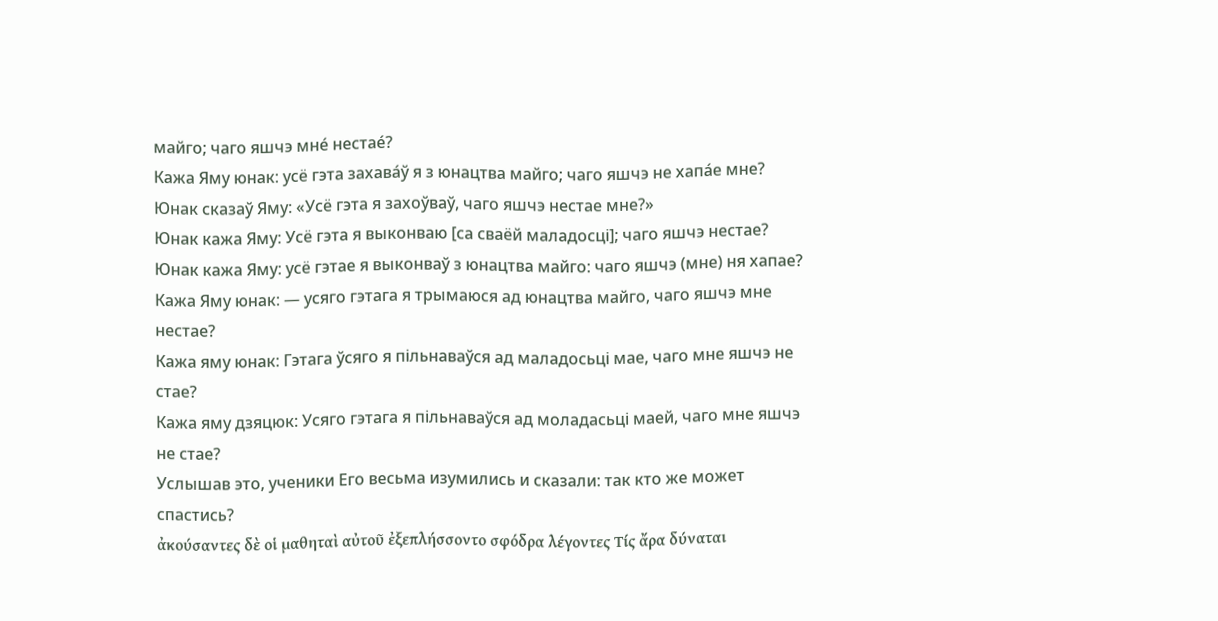майго; чаго яшчэ мне́ нестае́?
Кажа Яму юнак: усё гэта захава́ў я з юнацтва майго; чаго яшчэ не хапа́е мне?
Юнак сказаў Яму: «Усё гэта я захоўваў, чаго яшчэ нестае мне?»
Юнак кажа Яму: Усё гэта я выконваю [са сваёй маладосці]; чаго яшчэ нестае?
Юнак кажа Яму: усё гэтае я выконваў з юнацтва майго: чаго яшчэ (мне) ня хапае?
Кажа Яму юнак: — усяго гэтага я трымаюся ад юнацтва майго, чаго яшчэ мне нестае?
Кажа яму юнак: Гэтага ўсяго я пільнаваўся ад маладосьці мае, чаго мне яшчэ не стае?
Кажа яму дзяцюк: Усяго гэтага я пільнаваўся ад моладасьці маей, чаго мне яшчэ не стае?
Услышав это, ученики Его весьма изумились и сказали: так кто же может спастись?
ἀκούσαντες δὲ οἱ μαθηταὶ αὐτοῦ ἐξεπλήσσοντο σφόδρα λέγοντες Τίς ἄρα δύναται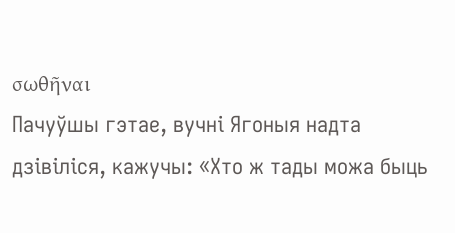σωθῆναι
Пачуўшы гэтае, вучні Ягоныя надта дзівіліся, кажучы: «Хто ж тады можа быць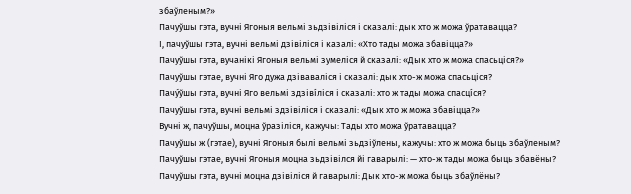збаўленым?»
Пачуўшы гэта, вучні Ягоныя вельмі зьдзівіліся і сказалі: дык хто ж можа ўратавацца?
І, пачуўшы гэта, вучні вельмі дзівіліся і казалі: «Хто тады можа збавіцца?»
Пачуўшы гэта, вучанікі Ягоныя вельмі зумеліся й сказалі: «Дык хто ж можа спасьціся?»
Пачуўшы гэтае, вучні Яго дужа дзіваваліся і сказалі: дык хто-ж можа спасьціся?
Пачу́ўшы гэта, вучні Яго вельмі здзівíліся і сказалі: хто ж тады можа спасцíся?
Пачуўшы гэта, вучні вельмі здзівіліся і сказалі: «Дык хто ж можа збавіцца?»
Вучні ж, пачуўшы, моцна ўразіліся, кажучы: Тады хто можа ўратавацца?
Пачуўшы ж (гэтае), вучні Ягоныя былі вельмі зьдзіўлены, кажучы: хто ж можа быць збаўленым?
Пачуўшы гэтае, вучні Ягоныя моцна зьдзівілся йі гаварылі: — хто-ж тады можа быць збавёны?
Пачуўшы гэта, вучні моцна дзівіліся й гаварылі: Дык хто-ж можа быць збаўлёны?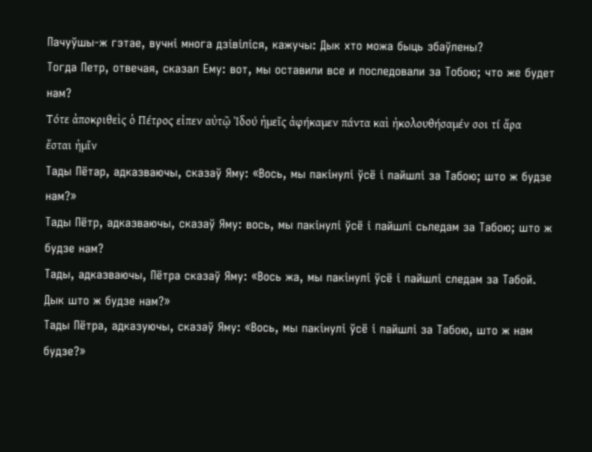Пачуўшы-ж гэтае, вучні многа дзівіліся, кажучы: Дык хто можа быць збаўлены?
Тогда Петр, отвечая, сказал Ему: вот, мы оставили все и последовали за Тобою; что же будет нам?
Τότε ἀποκριθεὶς ὁ Πέτρος εἰπεν αὐτῷ Ἰδού ἡμεῖς ἀφήκαμεν πάντα καὶ ἠκολουθήσαμέν σοι τί ἄρα ἔσται ἡμῖν
Тады Пётар, адказваючы, сказаў Яму: «Вось, мы пакінулі ўсё і пайшлі за Табою; што ж будзе нам?»
Тады Пётр, адказваючы, сказаў Яму: вось, мы пакінулі ўсё і пайшлі сьледам за Табою; што ж будзе нам?
Тады, адказваючы, Пётра сказаў Яму: «Вось жа, мы пакінулі ўсё і пайшлі следам за Табой. Дык што ж будзе нам?»
Тады Пётра, адказуючы, сказаў Яму: «Вось, мы пакінулі ўсё і пайшлі за Табою, што ж нам будзе?»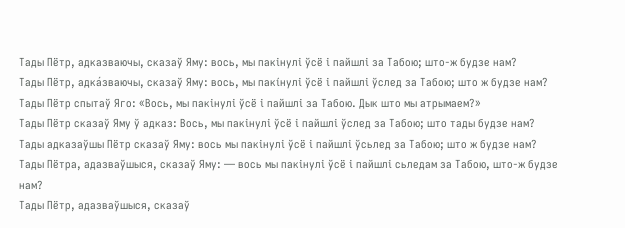Тады Пётр, адказваючы, сказаў Яму: вось, мы пакінулі ўсё і пайшлі за Табою; што-ж будзе нам?
Тады Пётр, адка́зваючы, сказаў Яму: вось, мы пакíнулі ўсё і пайшлі ўслед за Табою; што ж будзе нам?
Тады Пётр спытаў Яго: «Вось, мы пакінулі ўсё і пайшлі за Табою. Дык што мы атрымаем?»
Тады Пётр сказаў Яму ў адказ: Вось, мы пакінулі ўсё і пайшлі ўслед за Табою; што тады будзе нам?
Тады адказаўшы Пётр сказаў Яму: вось мы пакінулі ўсё і пайшлі ўсьлед за Табою; што ж будзе нам?
Тады Пётра, адазваўшыся, сказаў Яму: — вось мы пакінулі ўсё і пайшлі сьледам за Табою, што-ж будзе нам?
Тады Пётр, адазваўшыся, сказаў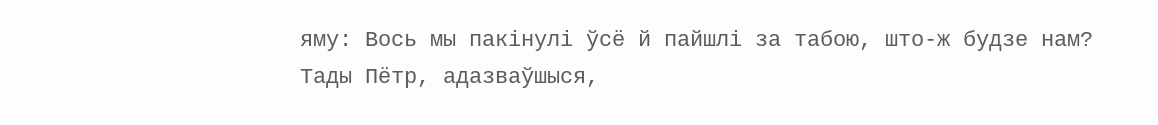яму: Вось мы пакінулі ўсё й пайшлі за табою, што-ж будзе нам?
Тады Пётр, адазваўшыся,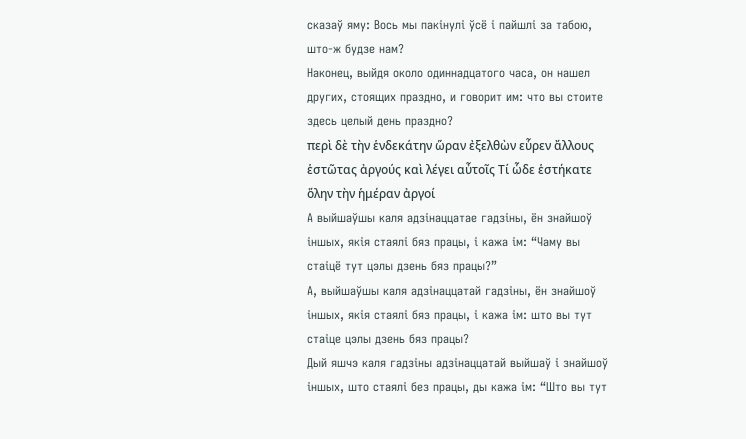сказаў яму: Вось мы пакінулі ўсё і пайшлі за табою, што-ж будзе нам?
Наконец, выйдя около одиннадцатого часа, он нашел других, стоящих праздно, и говорит им: что вы стоите здесь целый день праздно?
περὶ δὲ τὴν ἑνδεκάτην ὥραν ἐξελθὼν εὗρεν ἄλλους ἑστῶτας ἀργούς καὶ λέγει αὖτοῖς Τί ὧδε ἑστήκατε ὅλην τὴν ἡμέραν ἀργοί
А выйшаўшы каля адзінаццатае гадзіны, ён знайшоў іншых, якія стаялі бяз працы, і кажа ім: “Чаму вы стаіцё тут цэлы дзень бяз працы?”
А, выйшаўшы каля адзінаццатай гадзіны, ён знайшоў іншых, якія стаялі бяз працы, і кажа ім: што вы тут стаіце цэлы дзень бяз працы?
Дый яшчэ каля гадзіны адзінаццатай выйшаў і знайшоў іншых, што стаялі без працы, ды кажа ім: “Што вы тут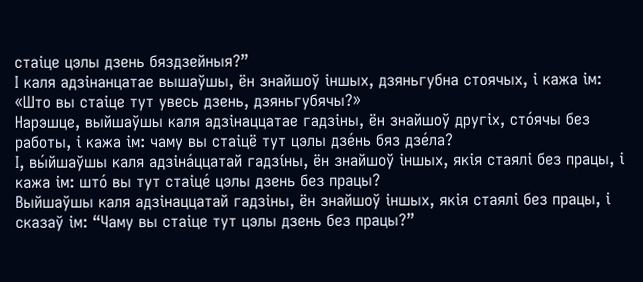стаіце цэлы дзень бяздзейныя?”
І каля адзінанцатае вышаўшы, ён знайшоў іншых, дзяньгубна стоячых, і кажа ім: «Што вы стаіце тут увесь дзень, дзяньгубячы?»
Нарэшце, выйшаўшы каля адзінаццатае гадзіны, ён знайшоў другіх, сто́ячы без работы, і кажа ім: чаму вы стаіцё тут цэлы дзе́нь бяз дзе́ла?
І, вы́йшаўшы каля адзіна́ццатай гадзíны, ён знайшоў іншых, якія стаялі без працы, і кажа ім: што́ вы тут стаіце́ цэлы дзень без працы?
Выйшаўшы каля адзінаццатай гадзіны, ён знайшоў іншых, якія стаялі без працы, і сказаў ім: “Чаму вы стаіце тут цэлы дзень без працы?”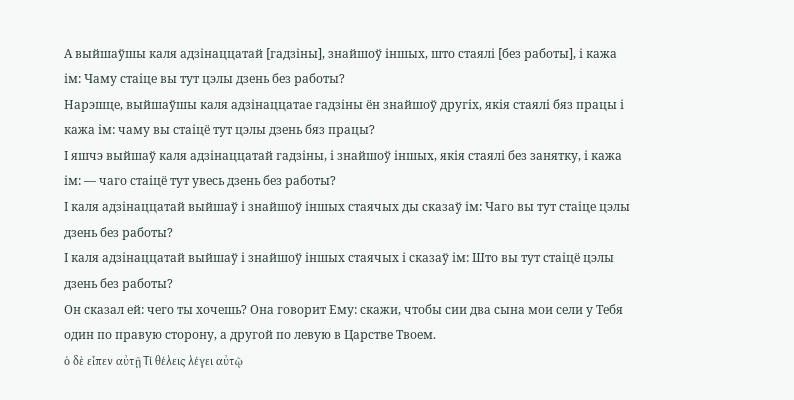А выйшаўшы каля адзінаццатай [гадзіны], знайшоў іншых, што стаялі [без работы], і кажа ім: Чаму стаіце вы тут цэлы дзень без работы?
Нарэшце, выйшаўшы каля адзінаццатае гадзіны ён знайшоў другіх, якія стаялі бяз працы і кажа ім: чаму вы стаіцё тут цэлы дзень бяз працы?
І яшчэ выйшаў каля адзінаццатай гадзіны, і знайшоў іншых, якія стаялі без занятку, і кажа ім: — чаго стаіцё тут увесь дзень без работы?
І каля адзінаццатай выйшаў і знайшоў іншых стаячых ды сказаў ім: Чаго вы тут стаіце цэлы дзень без работы?
І каля адзінаццатай выйшаў і знайшоў іншых стаячых і сказаў ім: Што вы тут стаіцё цэлы дзень без работы?
Он сказал ей: чего ты хочешь? Она говорит Ему: скажи, чтобы сии два сына мои сели у Тебя один по правую сторону, а другой по левую в Царстве Твоем.
ὁ δὲ εἶπεν αὐτῇ Τί θέλεις λέγει αὐτῷ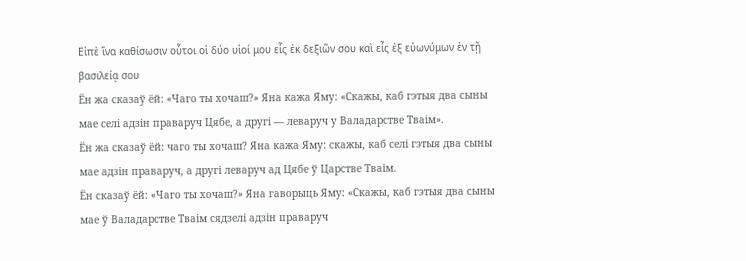Εἰπὲ ἵνα καθίσωσιν οὗτοι οἱ δύο υἱοί μου εἷς ἐκ δεξιῶν σου καὶ εἷς ἐξ εὐωνύμων ἐν τῇ βασιλείᾳ σου
Ён жа сказаў ёй: «Чаго ты хочаш?» Яна кажа Яму: «Скажы, каб гэтыя два сыны мае селі адзін праваруч Цябе, а другі — леваруч у Валадарстве Тваім».
Ён жа сказаў ёй: чаго ты хочаш? Яна кажа Яму: скажы, каб селі гэтыя два сыны мае адзін праваруч, а другі леваруч ад Цябе ў Царстве Тваім.
Ён сказаў ёй: «Чаго ты хочаш?» Яна гаворыць Яму: «Скажы, каб гэтыя два сыны мае ў Валадарстве Тваім сядзелі адзін праваруч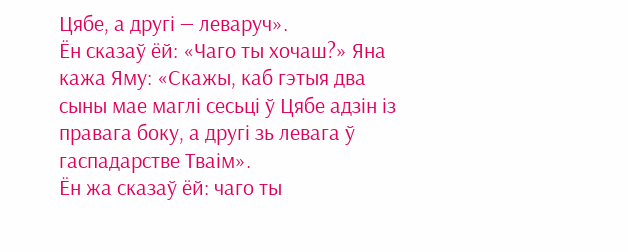Цябе, а другі — леваруч».
Ён сказаў ёй: «Чаго ты хочаш?» Яна кажа Яму: «Скажы, каб гэтыя два сыны мае маглі сесьці ў Цябе адзін із правага боку, а другі зь левага ў гаспадарстве Тваім».
Ён жа сказаў ёй: чаго ты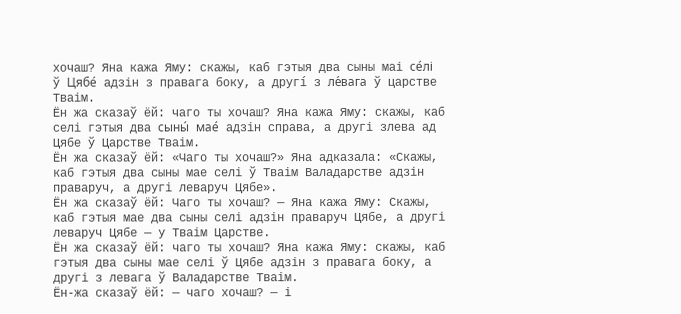хочаш? Яна кажа Яму: скажы, каб гэтыя два сыны маі се́лі ў Цябе́ адзін з правага боку, а другí з ле́вага ў царстве Тваім.
Ён жа сказаў ёй: чаго ты хочаш? Яна кажа Яму: скажы, каб селі гэтыя два сыны́ мае́ адзін справа, а другі злева ад Цябе ў Царстве Тваім.
Ён жа сказаў ёй: «Чаго ты хочаш?» Яна адказала: «Скажы, каб гэтыя два сыны мае селі ў Тваім Валадарстве адзін праваруч, а другі леваруч Цябе».
Ён жа сказаў ёй: Чаго ты хочаш? — Яна кажа Яму: Скажы, каб гэтыя мае два сыны селі адзін праваруч Цябе, а другі леваруч Цябе — у Тваім Царстве.
Ён жа сказаў ёй: чаго ты хочаш? Яна кажа Яму: скажы, каб гэтыя два сыны мае селі ў Цябе адзін з правага боку, а другі з левага ў Валадарстве Тваім.
Ён-жа сказаў ёй: — чаго хочаш? — і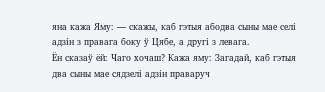яна кажа Яму: — скажы, каб гэтыя абодва сыны мае селі адзін з правага боку ў Цябе, а другі з левага.
Ён сказаў ёй: Чаго хочаш? Кажа яму: Загадай, каб гэтыя два сыны мае сядзелі адзін праваруч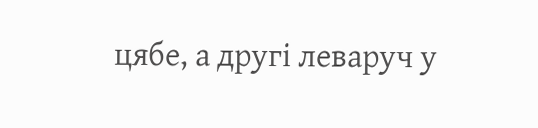цябе, а другі леваруч у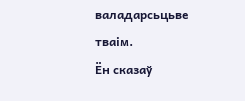валадарсьцьве тваім.
Ён сказаў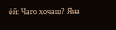ёй: Чаго хочаш? Яна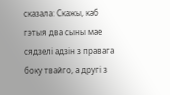сказала: Скажы, каб гэтыя два сыны мае сядзелі адзін з правага боку твайго, а другі з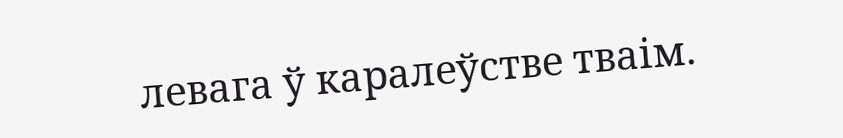левага ў каралеўстве тваім.